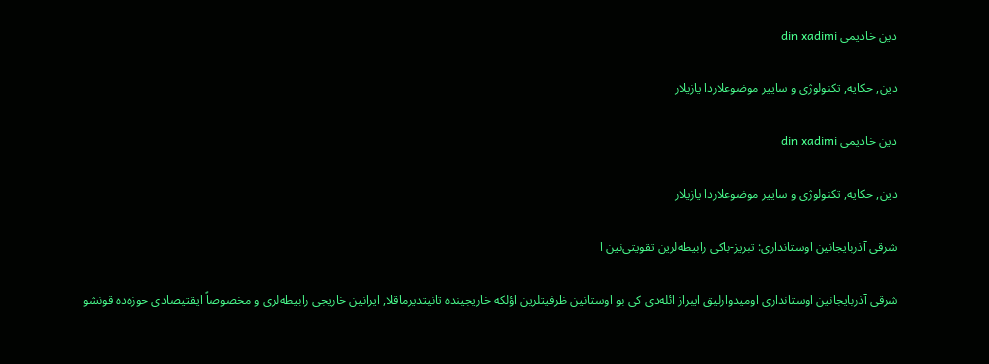دین خادیمی din xadimi

دین, حکایه, تکنولوژی و ساییر موضوعلاردا یازیلار

دین خادیمی din xadimi

دین, حکایه, تکنولوژی و ساییر موضوعلاردا یازیلار

شرقی آذربایجانین اوستانداری: تبریز-باکی رابیطه‌لرین تقویتی‌نین ا

شرقی آذربایجانین اوستانداری اومیدوارلیق ایبراز ائله‌دی کی بو اوستانین ظرفیتلرین اؤلکه‌ خاریجینده تانیتدیرماقلا, ایرانین خاریجی رابیطه‌لری و مخصوصاً ایقتیصادی حوزه‌ده قونشو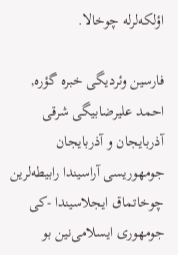اؤلکه‌لرله چوخالا.

فارسین وئردیگی خبره گؤره, احمد علیرضابیگی شرقی آذربایجان و آذربایجان جومهوریسی آراسیندا رابیطه‌لرین چوخاتماق ایجلاسیندا -کی جومهوری ایسلامی‌نین بو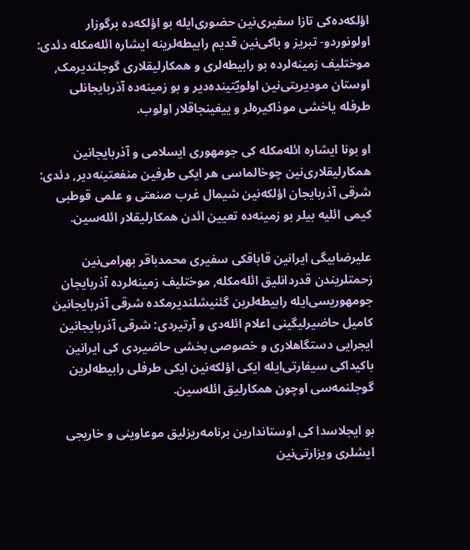اؤلکه‌ده‌کی تازا سفیری‌نین حضوری‌ایله بو اؤلکه‌ده برگوزار اولونوردو- تبریز و باکی‌نین قدیم رابیطه‌لرینه ایشاره ائله‌مکله دئدی: موختلیف زمینه‌لرده بو رابیطه‌لری و همکارلیقلاری گوجلندیرمک, اوستان مودیریتی‌نین اولویّتینده‌دیر و بو زمینه‌ده آذربایجانلی طرفله یاخشی موذاکیره‌لر و ییغینجاقلار اولوب.

او بونا ایشاره ائله‌مکله کی جومهوری ایسلامی و آذربایجانین همکارلیقلاری‌نین چوخالماسی هر ایکی طرفین منفعتینه‌دیر, دئدی: شرقی آذربایجان اؤلکه‌نین شیمال غرب صنعتی و علمی قوطبی کیمی ائلیه بیلر بو زمینه‌ده تعیین ائدن همکارلیقلار ائله‌سین.

علیرضابیگی ایرانین قاباقکی سفیری محمدباقر بهرامی‌نین زحمتلریندن قدردانلیق ائله‌مکله, موختلیف زمینه‌لرده آذربایجان جومهوریسی‌ایله رابیطه‌لرین گئنیشلندیرمکده شرقی آذربایجانین کامیل حاضیرلیگینی اعلام ائله‌دی و آرتیردی: شرقی آذربایجانین ایجرایی دستگاهلاری و خصوصی بخشی حاضیردی کی ایرانین باکیداکی سیفارتی‌ایله ایکی اؤلکه‌نین ایکی طرفلی رابیطه‌لرین گوجلنمه‌سی اوچون همکارلیق ائله‌سین.

بو ایجلاسدا کی اوستاندارین برنامه‌ریزلیق موعاوینی و خاریجی ایشلری ویزارتی‌نین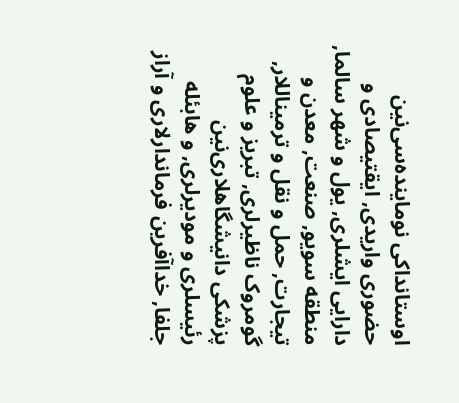اوستانداکی نوماینده‌سی‌نین حضوری واریدی, ایقتیصادی و دارایی ایشلری, یول و شهر سالما, منطقه سویو, صنعت, معدن و تیجارت, حمل و نقل و ترمیناللار, گومروک ناظیرلری, تبریز و علوم پزشکی دانیشگاهلاری‌نین رئیسلری و مودیرلری, و هابئله جلفا, خداآفرین فرماندارلاری و آراز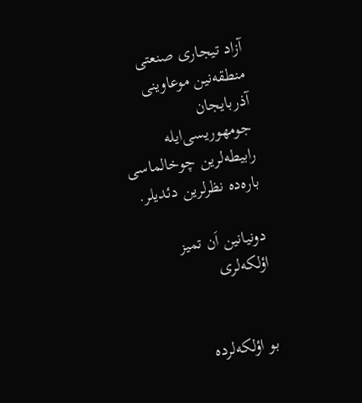آزاد تیجاری صنعتی منطقه‌نین موعاوینی آذربایجان جومهوریسی‌ایله رابیطه‌لرین چوخالماسی باره‌ده نظرلرین دئدیلر.

دونیانین اَن تمیز اؤلکه‌لری


بو اؤلکه‌لرده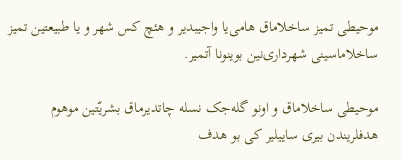موحیطی تمیز ساخلاماق هامی‌یا واجیبدیر و هئچ کس شهر و یا طبیعتین تمیز ساخلاماسینی شهرداری‌نین بوینونا آتمیر.

موحیطی ساخلاماق و اونو گله‌جک نسله چاتدیرماق بشریّتین موهوم هدفلریندن بیری ساییلیر کی بو هدف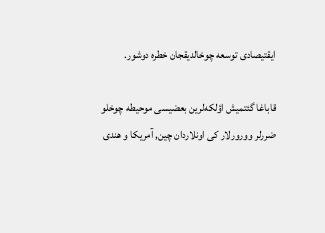ایقتیصادی توسعه چوخالدیقجان خطره دوشور.

قاباغا گئتمیش اؤلکه‌لرین بعضیسی موحیطه چوخلو ضررلر وورورلار کی اونلاردان چین, آمریکا و هندی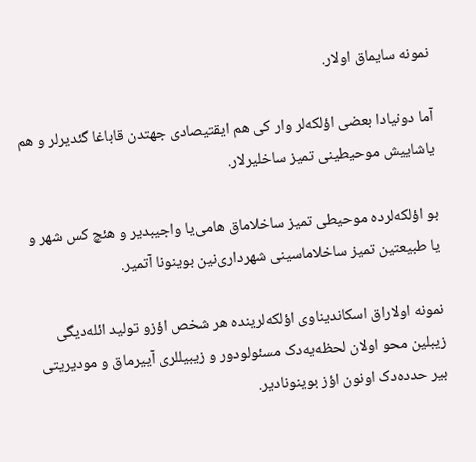نمونه سایماق اولار.

آما دونیادا بعضی اؤلکه‌لر وار کی هم ایقتیصادی جهتدن قاباغا گئدیرلر و هم یاشاییش موحیطینی تمیز ساخلیرلار.

بو اؤلکه‌لرده موحیطی تمیز ساخلاماق هامی‌یا واجیبدیر و هئچ کس شهر و یا طبیعتین تمیز ساخلاماسینی شهرداری‌نین بوینونا آتمیر.

نمونه اولاراق اسکاندیناوی اؤلکه‌لرینده هر شخص اؤزو تولید ائله‌دیگی زیبلین محو اولان لحظه‌یه‌دک مسئولودور و زیبیللری آییرماق و مودیریتی بیر حدده‌دک اونون اؤز بوینونادیر.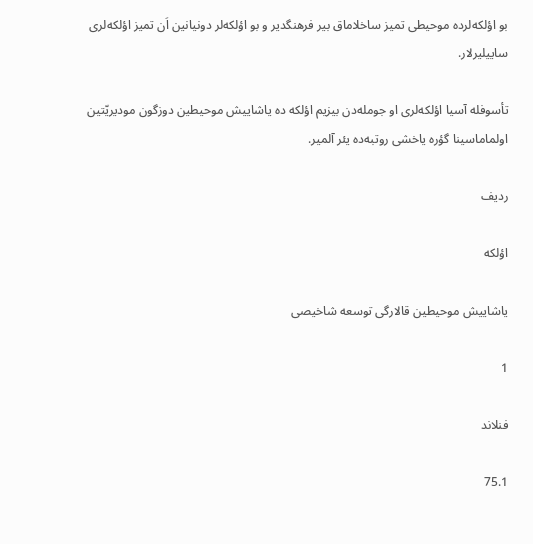بو اؤلکه‌لرده موحیطی تمیز ساخلاماق بیر فرهنگدیر و بو اؤلکه‌لر دونیانین اَن تمیز اؤلکه‌لری ساییلیرلار.

تأسوفله آسیا اؤلکه‌لری او جومله‌دن بیزیم اؤلکه‌ ده یاشاییش موحیطین دوزگون مودیریّتین اولماماسینا گؤره یاخشی روتبه‌ده یئر آلمیر.

ردیف

اؤلکه

یاشاییش موحیطین قالارگی توسعه شاخیصی

1

فنلاند

75.1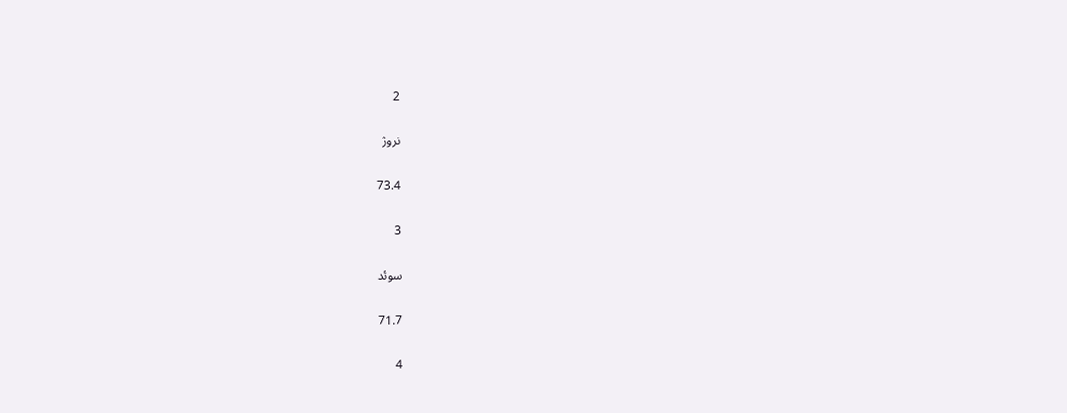2

نروژ

73.4

3

سوئد

71.7

4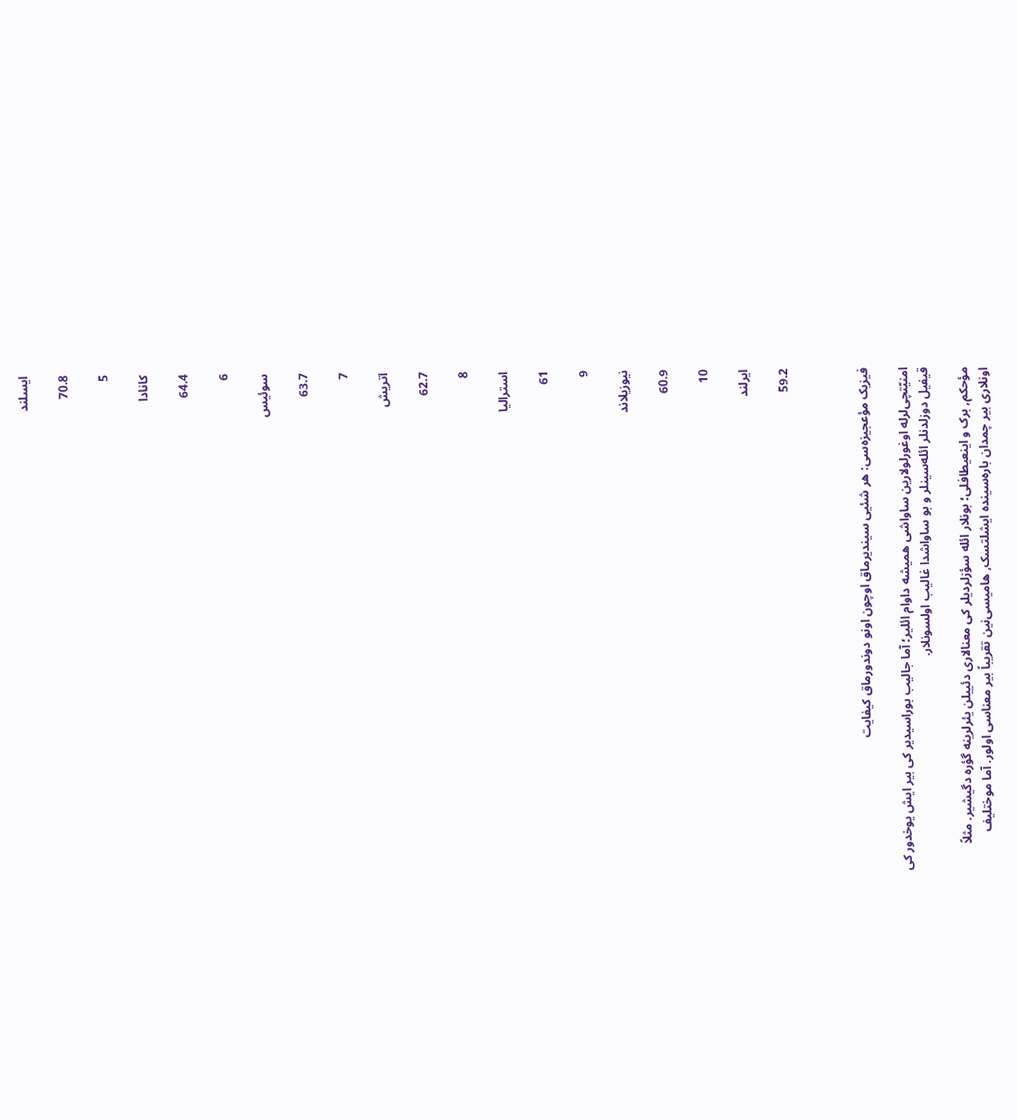ایسلند

70.8

5

کانادا

64.4

6

سوئیس

63.7

7

اتریش

62.7

8

استرالیا

61

9

نیوزیلاند

60.9

10

ایرلند

59.2



فیزیک مؤعجیزه‌سی: هر شئیی سیندیرماق اوچون اونو دوندورماق کیفایت

امنیّتچی‌لرله اوغورلولارین ساواشی‌ همیشه داوام ائلیر؛ آما جالیب بوراسیدیر کی بیر ایش یوخدور کی قیفیل دوزلدنلر ائله‌سینلر و بو ساواشدا غالیب اولسونلار.

مؤحکم, برک و اینعیطافلی؛ بونلار ائله سؤزلردیلر کی معنالاری دئییلن یئرلرینه گؤره دگیشیر. مثلاً اونلاری بیر چمدان باره‌سینده ایشلتسک, هامیسی‌نین تقریباً بیر معناسی اولور. آما موختلیف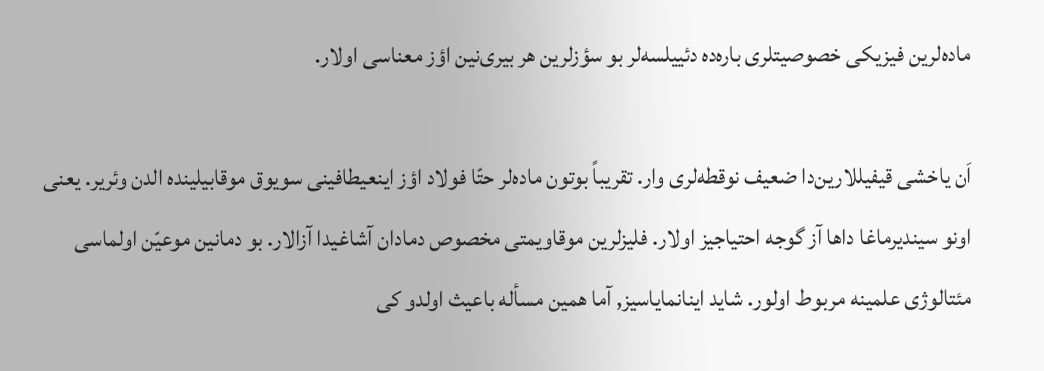ماده‌لرین فیزیکی خصوصیتلری باره‌ده دئییلسه‌لر بو سؤزلرین هر بیری‌نین اؤز معناسی اولار.

اَن یاخشی قیفیللارین‌دا ضعیف نوقطه‌لری وار. تقریباً بوتون ماده‌لر حتّا فولاد اؤز اینعیطافینی سویوق موقابیلینده الدن وئریر. یعنی اونو سیندیرماغا داها آز گوجه احتیاجیز اولار. فلیزلرین موقاویمتی مخصوص دمادان آشاغیدا آزالار. بو دمانین موعیّن اولماسی مئتالوژی علمینه مربوط اولور. شاید اینانمایاسیز, آما همین مسأله باعیث اولدو کی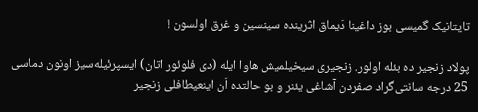تایتانیک گمیسی بوز داغینا دَیماق اثرینده سینسین و غرق اولسون !

پولاد زنجیر ده بئله اولور. زنجیری سیخیلمیش هاوا ایله (دی فلوئور اتان) ایسپرئیله‌سیز اونون دماسی 25 درجه سانتی‌گراد صفردن آشاغی یئنر و بو حالتده اَن اینعیطافلی زنجیر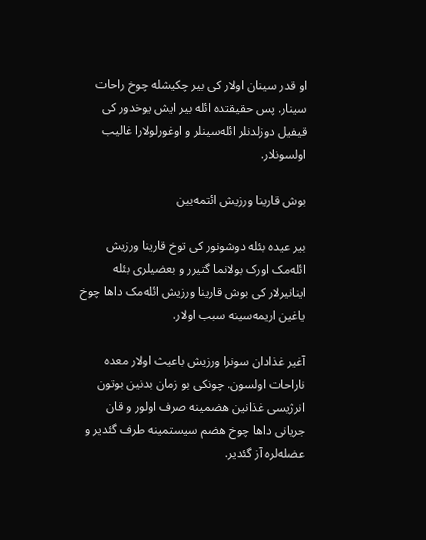او قدر سینان اولار کی بیر چکیشله چوخ راحات سینار. پس حقیقتده ائله بیر ایش یوخدور کی قیفیل دوزلدنلر ائله‌سینلر و اوغورلولارا غالیب اولسونلار.

بوش قارینا ورزیش ائتمه‌یین

بیر عیده‌ بئله دوشونور کی توخ قارینا ورزیش ائله‌مک اورک بولانما گتیرر و بعضیلری بئله اینانیرلار کی بوش قارینا ورزیش ائله‌مک داها چوخ یاغین اریمه‌سینه سبب اولار.

آغیر غذادان سونرا ورزیش باعیث اولار معده ناراحات اولسون. چونکی بو زمان بدنین بوتون انرژیسی غذانین هضمینه صرف اولور و قان جریانی داها چوخ هضم سیستمینه طرف گئدیر و عضله‌لره آز گئدیر.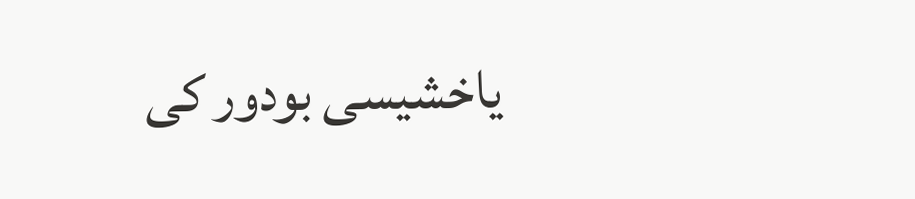یاخشیسی بودور کی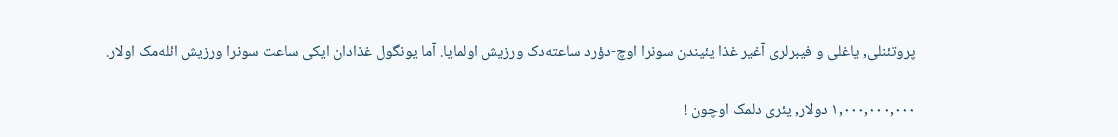پروتئنلی, یاغلی و فیبرلری آغیر غذا یئیندن سونرا اوچ-دؤرد ساعته‌دک ورزیش اولمایا. آما یونگول غذادان ایکی ساعت سونرا ورزیش ائله‌مک اولار.

۱,۰۰۰,۰۰۰,۰۰۰ دولار, یئری دلمک اوچون !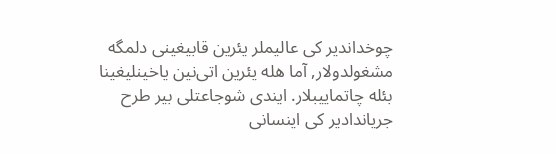چوخداندیر کی عالیملر یئرین قابیغینی دلمگه مشغولدولار, آما هله یئرین اتی‌نین یاخینلیغینا بئله چاتماییبلار. ایندی شوجاعتلی بیر طرح جریاندادیر کی اینسانی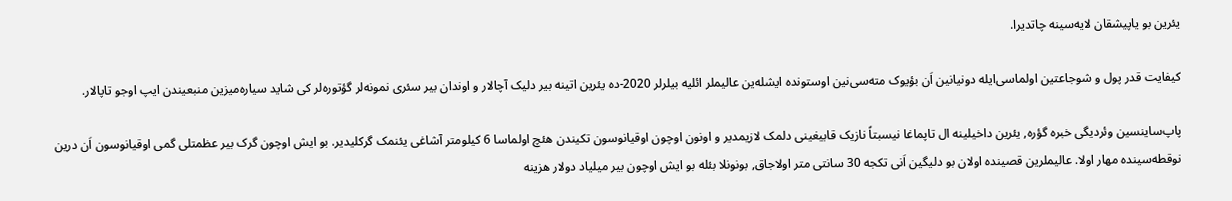یئرین بو یاپیشقان لایه‌سینه چاتدیرا.

کیفایت قدر پول و شوجاعتین اولماسی‌ایله دونیانین اَن بؤیوک مته‌سی‌نین اوستونده ایشله‌ین عالیملر ائلیه‌ بیلرلر 2020-ده یئرین اتینه بیر دلیک آچالار و اوندان بیر سئری نمونه‌لر گؤتوره‌لر کی شاید سیاره‌میزین منبعیندن ایپ اوجو تاپالار.

پاپ‌ساینسین وئردیگی خبره گؤره, یئرین داخیلینه ال تاپماغا نیسبتاً نازیک قابیغینی دلمک لازیمدیر و اونون اوچون اوقیانوسون تکیندن هئچ اولماسا 6 کیلومتر آشاغی یئنمک گرکلیدیر. بو ایش اوچون گرک بیر عظمتلی گمی اوقیانوسون اَن درین نوقطه‌سینده مهار اولا. عالیملرین قصینده اولان بو دلیگین اَنی تکجه 30 سانتی متر اولاجاق, بونونلا بئله بو ایش اوچون بیر میلیاد دولار هزینه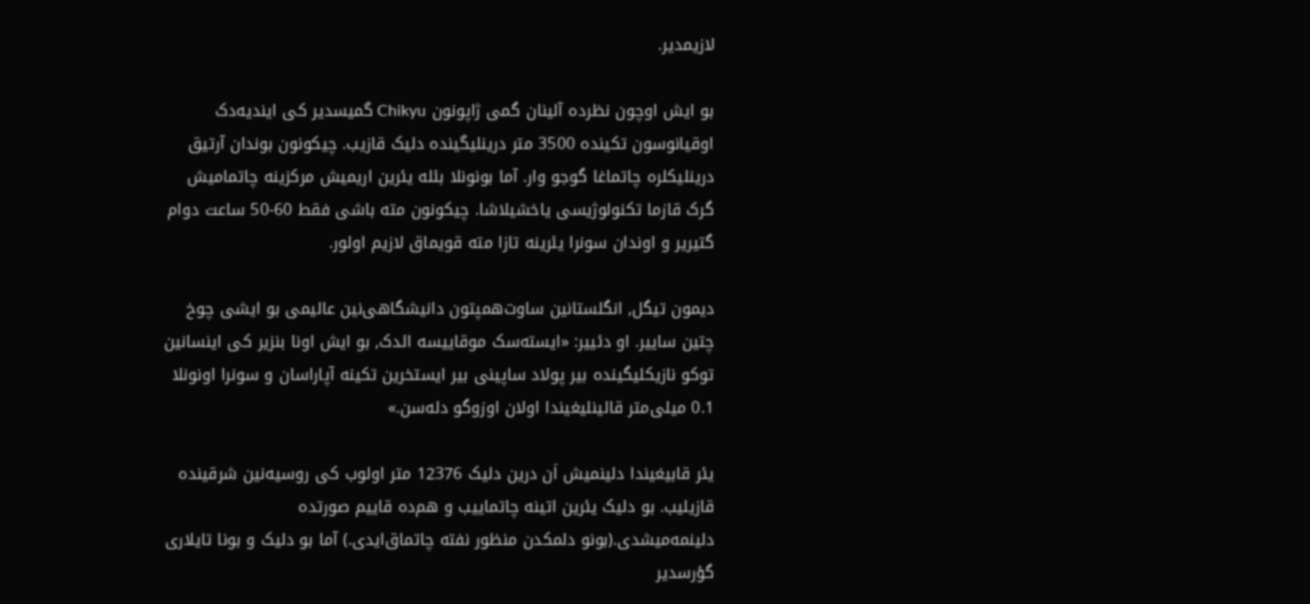لازیمدیر.

بو ایش اوچون نظرده آلینان گمی ژاپونون Chikyu گمیسدیر کی ایندیه‌دک اوقیانوسون تکینده 3500 متر درینلیگینده دلیک قازیب. چیکونون بوندان آرتیق درینلیکلره چاتماغا گوجو وار. آما بونونلا بئله یئرین اریمیش مرکزینه چاتمامیش گرک قازما تکنولوژیسی یاخشیلاشا. چیکونون مته باشی فقط 60-50 ساعت دوام گتیریر و اوندان سونرا یئرینه تازا مته قویماق لازیم اولور.

دیمون تیگل, انگلستانین ساوت‌همپتون دانیشگاهی‌نین عالیمی بو ایشی چوخ چتین ساییر. او دئییر: «ایسته‌سک موقاییسه ائدک, بو ایش اونا بنزیر کی اینسانین توکو نازیکلیگینده بیر پولاد ساپینی بیر ایستخرین تکینه آپاراسان و سونرا اونونلا 0.1 میلی‌متر قالینلیغیندا اولان اوزوگو دله‌سن.»

یئر قابیغیندا دلینمیش اَن درین دلیک 12376 متر اولوب کی روسیه‌نین شرقینده قازیلیب. بو دلیک یئرین اتینه چاتماییب و هم‌ده قاییم صورتده دلینمه‌میشدی.(بونو دلمکدن منظور نفته چاتماق‌ایدی.) آما بو دلیک و بونا تایلاری گؤرسدیر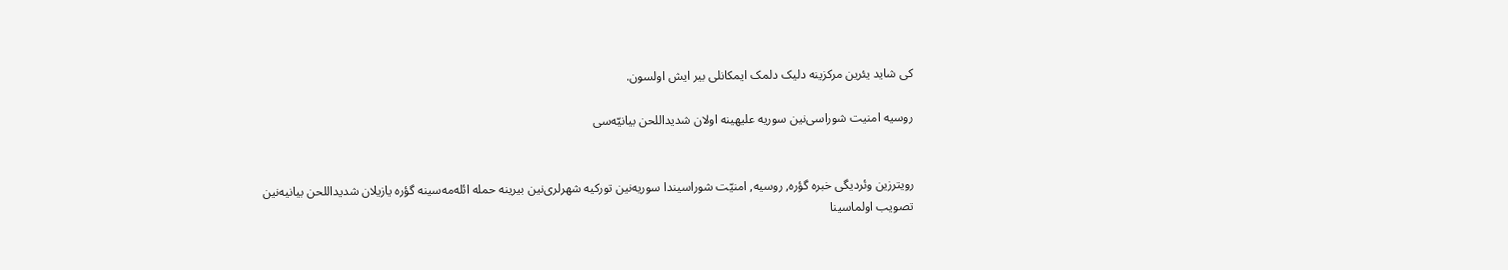کی شاید یئرین مرکزینه دلیک دلمک ایمکانلی بیر ایش اولسون.

روسیه امنیت شوراسی‌نین سوریه علیهینه اولان شدیداللحن بیانیّه‌سی‌


رویترزین وئردیگی خبره گؤره, روسیه, امنیّت شوراسیندا سوریه‌نین تورکیه شهرلری‌نین بیرینه حمله ائله‌مه‌سینه گؤره یازیلان شدید‌اللحن بیانیه‌نین تصویب اولماسینا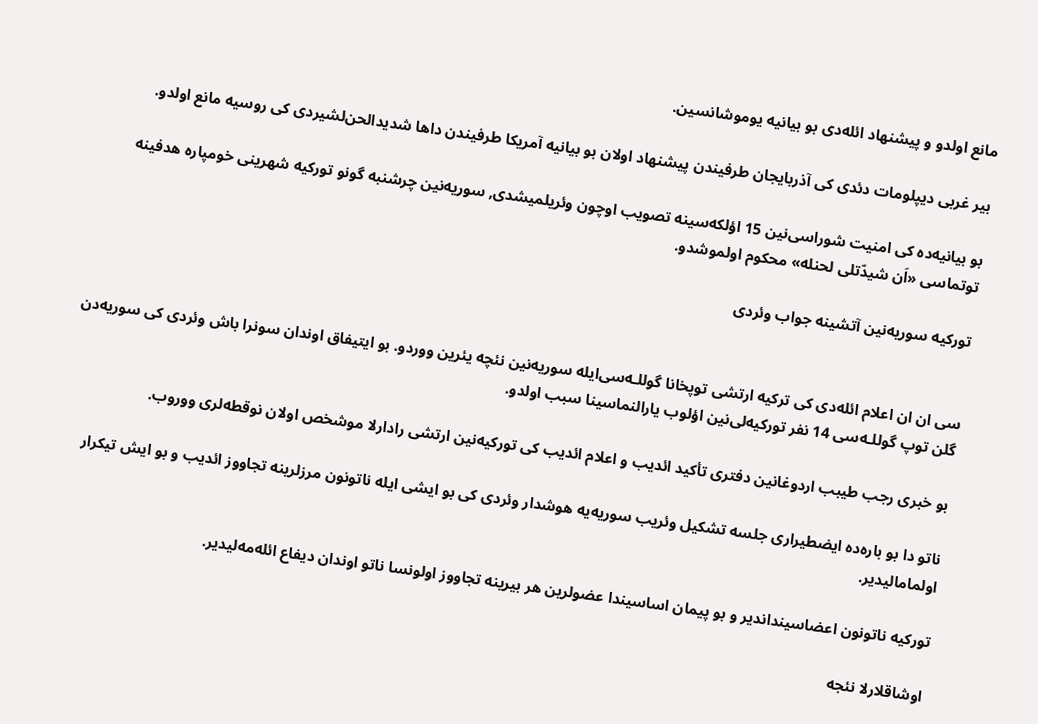مانع اولدو و پیشنهاد ائله‌دی بو بیانیه یوموشانسین.

بیر غربی دیپلومات دئدی کی آذربایجان طرفیندن پیشنهاد اولان بو بیانیه آمریکا طرفیندن داها شدید‌الحن‌لشیردی کی روسیه مانع اولدو.

بو بیانیه‌ده کی امنیت شوراسی‌نین 15 اؤلکه‌سینه تصویب اوچون وئریلمیشدی, سوریه‌نین چرشنبه گونو تورکیه شهرینی خومپاره هدفینه توتماسی «اَن شیدّتلی لحنله» محکوم اولموشدو.

تورکیه سوریه‌نین آتشینه جواب وئردی


سی ان ان اعلام ائله‌دی کی ترکیه ارتشی توپخانا گوللـه‌سی‌ایله سوریه‌نین نئچه یئرین ووردو. بو ایتیفاق اوندان سونرا باش وئردی کی سوریه‌دن گلن توپ گوللـه‌سی 14 نفر تورکیه‌لی‌نین اؤلوب یارالنماسینا سبب اولدو.

بو خبری رجب طیبب اردوغانین دفتری تأکید ائدیب و اعلام ائدیب کی تورکیه‌نین ارتشی رادارلا موشخص اولان نوقطه‌لری ووروب.

ناتو دا بو باره‌ده ایضطیراری جلسه تشکیل وئریب سوریه‌یه هوشدار وئردی کی بو ایشی ایله ناتونون مرزلرینه تجاووز ائدیب و بو ایش تیکرار اولمامالیدیر.

تورکیه ناتونون اعضاسینداندیر و بو پیمان اساسیندا عضولرین هر بیرینه تجاووز اولونسا ناتو اوندان دیفاع ائله‌مه‌لیدیر.

اوشاقلارلا نئجه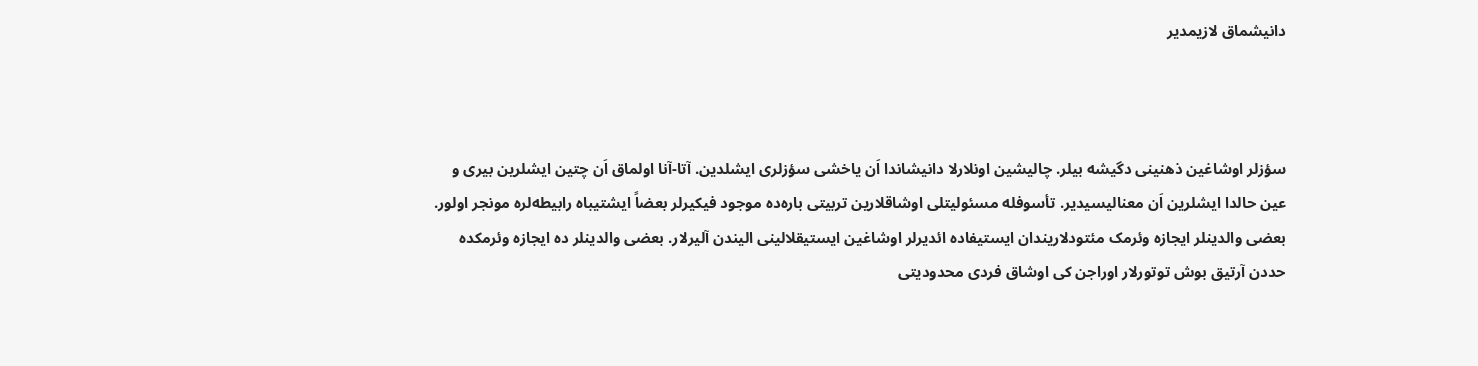دانیشماق لازیمدیر



سؤزلر اوشاغین ذهنینی دگیشه بیلر. چالیشین اونلارلا دانیشاندا اَن یاخشی سؤزلری ایشلدین. آتا-آنا اولماق اَن چتین ایشلرین بیری و عین حالدا ایشلرین اَن معنالیسیدیر. تأسوفله مسئولیتلی اوشاقلارین تربیتی باره‌ده موجود فیکیرلر بعضاً ایشتیباه رابیطه‌لره مونجر اولور. بعضی والدینلر ایجازه وئرمک مئتودلاریندان ایستیفاده ائدیرلر اوشاغین ایستیقلالینی الیندن آلیرلار. بعضی والدینلر ده ایجازه وئرمکده حددن آرتیق بوش توتورلار اوراجن کی اوشاق فردی محدودیتی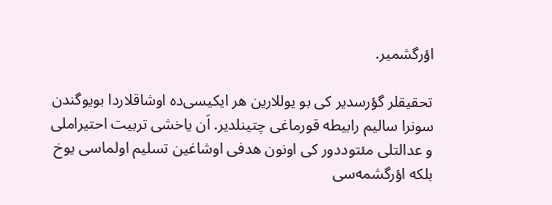اؤرگشمیر.

تحقیقلر گؤرسدیر کی بو یوللارین هر ایکیسی‌ده اوشاقلاردا بویوگندن سونرا سالیم رابیطه‌ قورماغی چتینلدیر. اَن یاخشی تربیت احتیراملی و عدالتلی مئتوددور کی اونون هدفی اوشاغین تسلیم اولماسی یوخ بلکه اؤرگشمه‌سی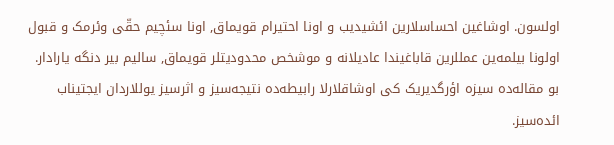اولسون. اوشاغین احساسلارین ائشیدیب و اونا احتیرام قویماق, اونا سئچیم حقّی وئرمک و قبول اولونا بیلمه‌ین عمللرین قاباغیندا عادیلانه و موشخص محدودیتلر قویماق, سالیم بیر دنگه یارادار. بو مقاله‌ده سیزه اؤرگدیریک کی اوشاقلارلا رابیطه‌ده نتیجه‌سیز و اثرسیز یوللاردان ایجتیناب ائده‌سیز.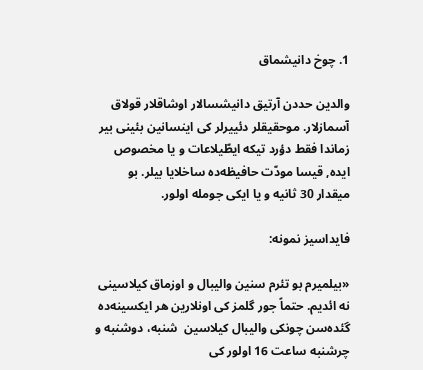1. چوخ دانیشماق

والدین حددن آرتیق دانیشسالار اوشاقلار قولاق آسمازلار. موحقیقلر دئییرلر کی اینسانین بئینی بیر زماندا فقط دؤرد تیکه ایطّیلاعات و یا مخصوص ایده, قیسا مودّت حافیظه‌ده ساخلایا بیلر. بو میقدار 30 ثانیه و یا ایکی جومله اولور.

فایداسیز نمونه:

«بیلمیرم بو تئرم سنین والیبال و اوزماق کیلاسینی نه ائدیم. حتماً جور گلمز کی اونلارین هر ایکسینه‌ده گئده‌سن چونکی والیبال کیلاسین  شنبه، دوشنبه و چرشنبه ساعت 16 اولور کی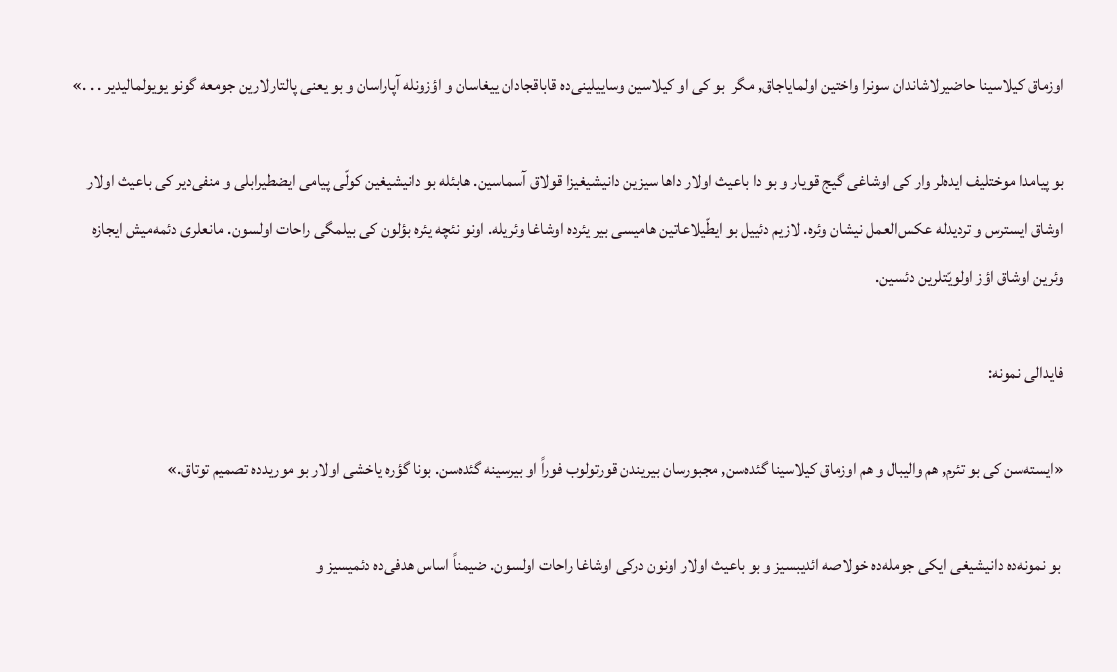اوزماق کیلاسینا حاضیرلاشاندان سونرا واختین اولمایاجاق, مگر  بو کی او کیلاسین وساییلینی‌ده قاباقجادان ییغاسان و اؤزونله آپاراسان و بو یعنی پالتارلارین جومعه گونو یویولمالیدیر . . .»

بو پیامدا موختلیف ایده‌لر وار کی اوشاغی گیج قویار و بو دا باعیث اولار داها سیزین دانیشیغیزا قولاق آسماسین. هابئله بو دانیشیغین کولّی پیامی ایضطیرابلی و منفی‌دیر کی باعیث اولار اوشاق ایسترس و تردیدله عکس‌العمل نیشان وئره. لازیم دئییل بو ایطّیلاعاتین هامیسی بیر یئرده اوشاغا وئریله. اونو نئچه یئره بؤلون کی بیلمگی راحات اولسون. مانعلری دئمه‌میش ایجازه وئرین اوشاق اؤز اولویّتلرین دئسین.

فایدالی نمونه:

«ایسته‌سن کی بو تئرم, هم والیبال و هم اوزماق کیلاسینا گئده‌سن, مجبورسان بیریندن قورتولوب فوراً او بیرسینه گئده‌سن. بونا گؤره یاخشی اولار بو موریدده تصمیم توتاق.»

 بو نمونه‌ده دانیشیغی ایکی جومله‌ده خولاصه ائدیبسیز و بو باعیث اولار اونون درکی اوشاغا راحات اولسون. ضیمناً اساس هدفی‌ده دئمیسیز و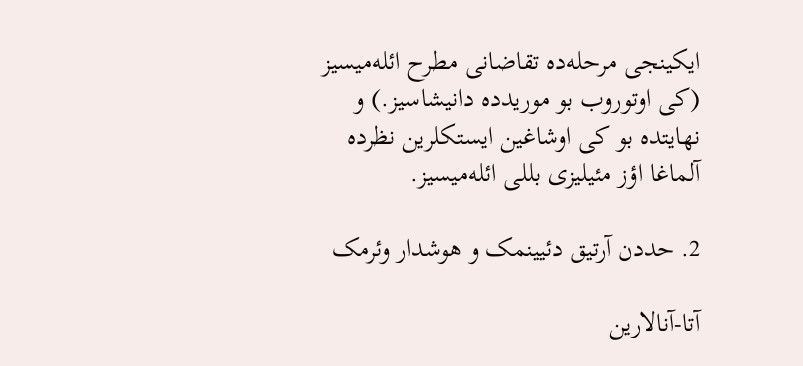ایکینجی مرحله‌ده تقاضانی مطرح ائله‌میسیز (کی اوتوروب بو موریدده دانیشاسیز.) و نهایتده بو کی اوشاغین ایستکلرین نظرده آلماغا اؤز مئیلیزی بللی ائله‌میسیز.

2. حددن آرتیق دئیینمک و هوشدار وئرمک

آتا-آنالارین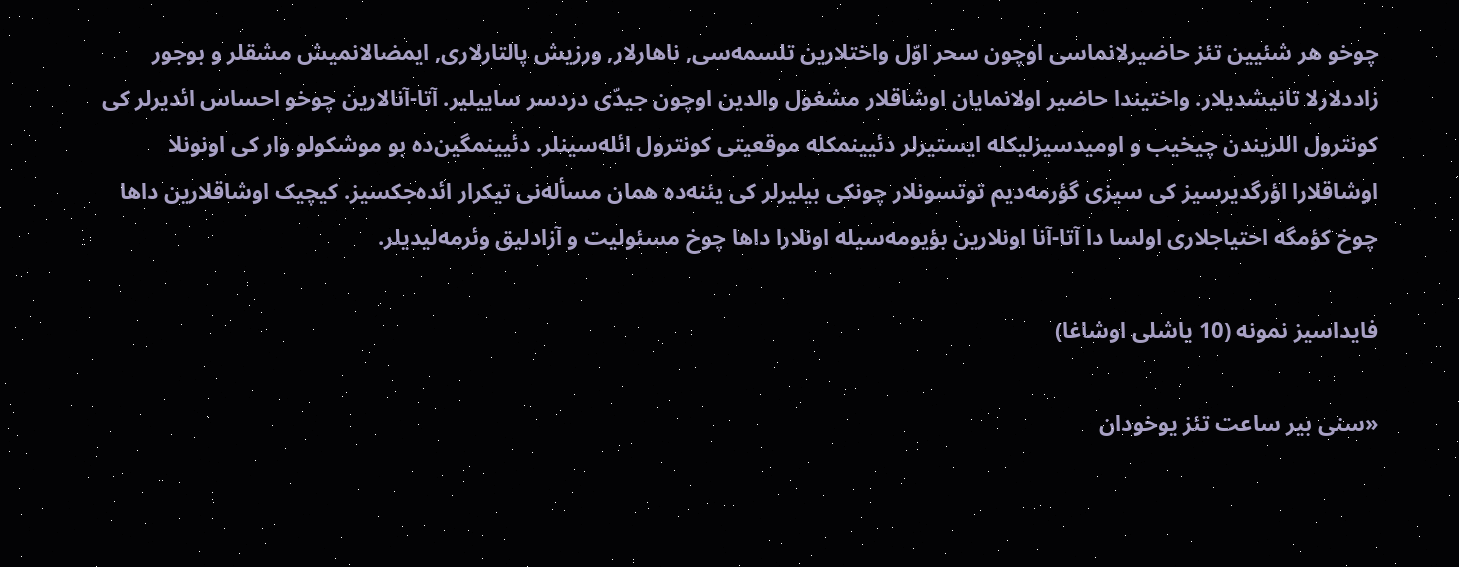چوخو هر شئیین تئز حاضیرلانماسی اوچون سحر اوّل واختلارین تلسمه‌سی, ناهارلار, ورزیش پالتارلاری, ایمضالانمیش مشقلر و بوجور زاددلارلا تانیشدیلار. واختیندا حاضیر اولانمایان اوشاقلار مشغول والدین اوچون جیدّی دردسر ساییلیر. آتا-آنالارین چوخو احساس ائدیرلر کی کونترول اللریندن چیخیب و اومیدسیزلیکله ایستیرلر دئیینمکله موقعیتی کونترول ائله‌سینلر. دئیینمگین‌ده بو موشکولو وار کی اونونلا اوشاقلارا اؤرگدیرسیز کی سیزی گؤرمه‌دیم توتسونلار چونکی بیلیرلر کی یئنه‌ده همان مسأله‌نی تیکرار ائده‌جکسیز. کیچیک اوشاقلارین داها چوخ کؤمگه احتیاجلاری اولسا دا آتا-آنا اونلارین بؤیومه‌سیله اونلارا داها چوخ مسئولیت و آزادلیق وئرمه‌لیدیلر.

فایداسیز نمونه (10 یاشلی اوشاغا)

«سنی بیر ساعت تئز یوخودان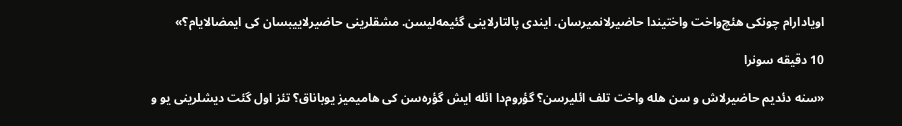اویادارام چونکی هئچ‌واخت واختیندا حاضیرلانمیرسان. ایندی پالتارلاینی گئیمه‌لیسن. مشقلرینی حاضیرلاییبسان کی ایمضالایام؟»

10 دقیقه سونرا

«سنه دئدیم حاضیرلاش و سن هله واخت تلف ائلیرسن؟ گؤروم‌دا ائله ایش گؤره‌سن کی هامیمیز یوباناق؟ تئز اول گئت دیشلرینی یو و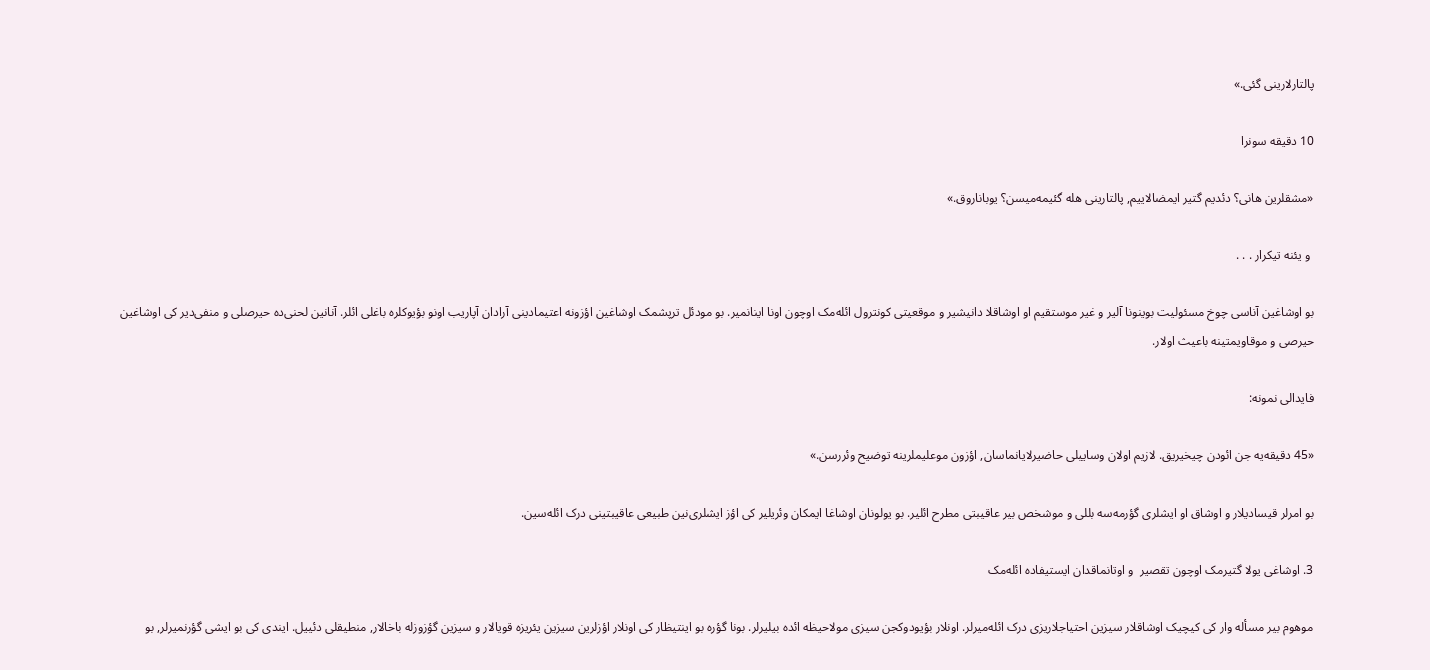پالتارلارینی گئی.»

10 دقیقه سونرا

«مشقلرین هانی؟ دئدیم گتیر ایمضالاییم, پالتارینی هله گئیمه‌میسن؟ یوباناروق.»

 و یئنه تیکرار . . .

بو اوشاغین آناسی چوخ مسئولیت بوینونا آلیر و غیر موستقیم او اوشاقلا دانیشیر و موقعیتی کونترول ائله‌مک اوچون اونا اینانمیر. بو مودئل ترپشمک اوشاغین اؤزونه اعتیمادینی آرادان آپاریب اونو بؤیوکلره باغلی ائلر. آنانین لحنی‌ده حیرصلی و منفی‌دیر کی اوشاغین حیرصی و موقاویمتینه باعیث اولار.

فایدالی نمونه:

«45 دقیقه‌یه جن ائودن چیخیریق. لازیم اولان وساییلی حاضیرلایانماسان, اؤزون موعلیملرینه توضیح وئررسن.»

بو امرلر قیسادیلار و اوشاق او ایشلری گؤرمه‌سه بللی و موشخص بیر عاقیبتی مطرح ائلیر. بو یولونان اوشاغا ایمکان وئریلیر کی اؤز ایشلری‌نین طبیعی عاقیبتینی درک ائله‌سین.

3. اوشاغی یولا گتیرمک اوچون تقصیر  و اوتانماقدان ایستیفاده ائله‌مک

موهوم بیر مسأله وار کی کیچیک اوشاقلار سیزین احتیاجلاریزی درک ائله‌میرلر. اونلار بؤیودوکجن سیزی مولاحیظه ائده بیلیرلر. بونا گؤره بو اینتیظار کی اونلار اؤزلرین سیزین یئریزه قویالار و سیزین گؤزوزله باخالار, منطیقلی دئییل. ایندی کی بو ایشی گؤرنمیرلر, بو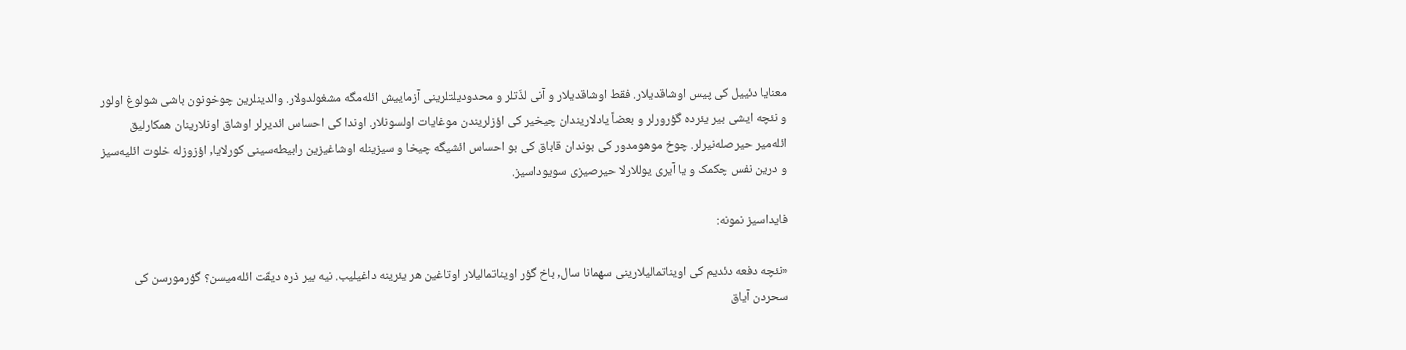معنایا دئییل کی پیس اوشاقدیلار. فقط اوشاقدیلار و آنی لذّتلر و محدودیلتلرینی آزماییش ائله‌مگه مشغولدولار. والدینلرین چوخونون باشی شولوغ اولور و نئچه ایشی بیر یئرده گؤرورلر و بعضاً یادلاریندان چیخیر کی اؤزلریندن موغایات اولسونلار. اوندا کی احساس ائدیرلر اوشاق اونلارینان همکارلیق ائله‌میر حیرصله‌نیرلر. چوخ موهومدور کی بوندان قاباق کی بو احساس ائشیگه چیخا و سیزینله اوشاغیزین رابیطه‌سینی کورلایا, اؤزوزله خلوت ائلیه‌سیز و درین نفس چکمک و یا آیری یوللارلا حیرصیزی سویوداسیز.

فایداسیز نمونه:

«نئچه دفعه دئدیم کی اویناتمالیلارینی سهمانا سال, باخ گؤر اویناتمالیلار اوتاغین هر یئرینه داغیلیب. نیه بیر ذره دیقّت ائله‌میسن؟ گؤرمورسن کی سحردن آیاق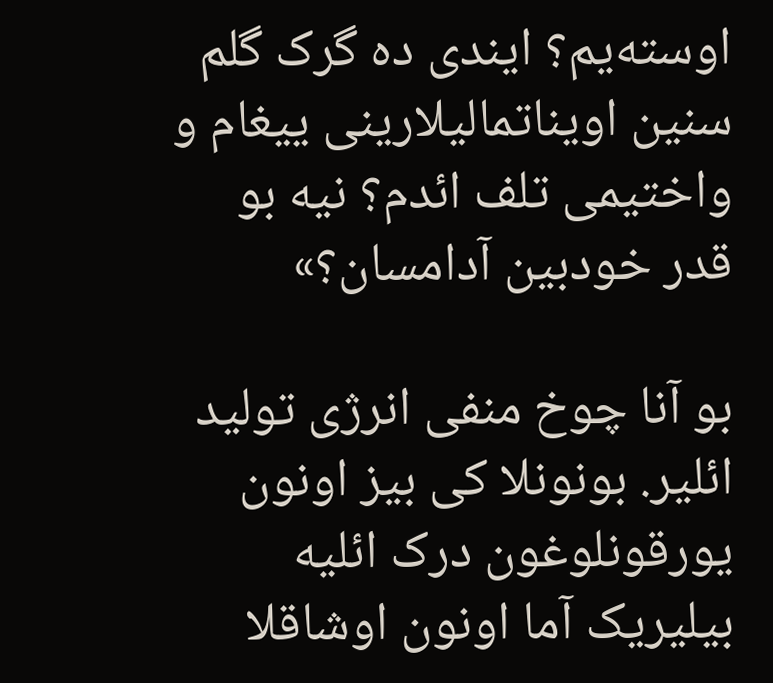اوسته‌یم؟ ایندی ده گرک گلم سنین اویناتمالیلارینی ییغام و واختیمی تلف ائدم؟ نیه بو قدر خودبین آدامسان؟»

بو آنا چوخ منفی انرژی تولید ائلیر. بونونلا کی بیز اونون یورقونلوغون درک ائلیه بیلیریک آما اونون اوشاقلا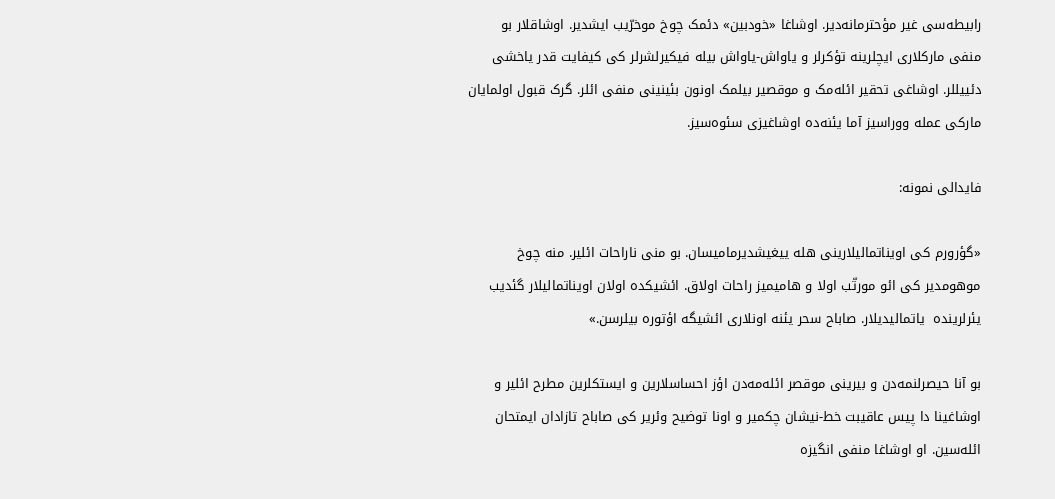رابیطه‌سی غیر مؤحترمانه‌دیر. اوشاغا «خودبین» دئمک چوخ موخرّیب ایشدیر. اوشاقلار بو منفی مارکلاری ایچلرینه تؤکرلر و یاواش-یاواش بیله فیکیرلشرلر کی کیفایت قدر یاخشی دئییللر. اوشاغی تحقیر ائله‌مک و موقصیر بیلمک اونون بئینینی منفی ائلر. گرک قبول اولمایان مارکی عمله ووراسیز آما یئنه‌ده اوشاغیزی سئوه‌سیز.

فایدالی نمونه:

«گؤرورم کی اویناتمالیلارینی هله ییغیشدیرمامیسان. بو منی ناراحات ائلیر. منه چوخ موهومدیر کی ائو مورتّب اولا و هامیمیز راحات اولاق. ائشیکده اولان اویناتمالیلار گئدیب یئرلرینده  یاتمالیدیلار. صاباح سحر یئنه اونلاری ائشیگه اؤتوره بیلرسن.»

بو آنا حیصرلنمه‌دن و بیرینی موقصر ائله‌مه‌دن اؤز احساسلارین و ایستکلرین مطرح ائلیر و اوشاغینا دا پیس عاقیبت خط-نیشان چکمیر و اونا توضیح وئریر کی صاباح تازادان ایمتحان ائله‌سین. او اوشاغا منفی انگیزه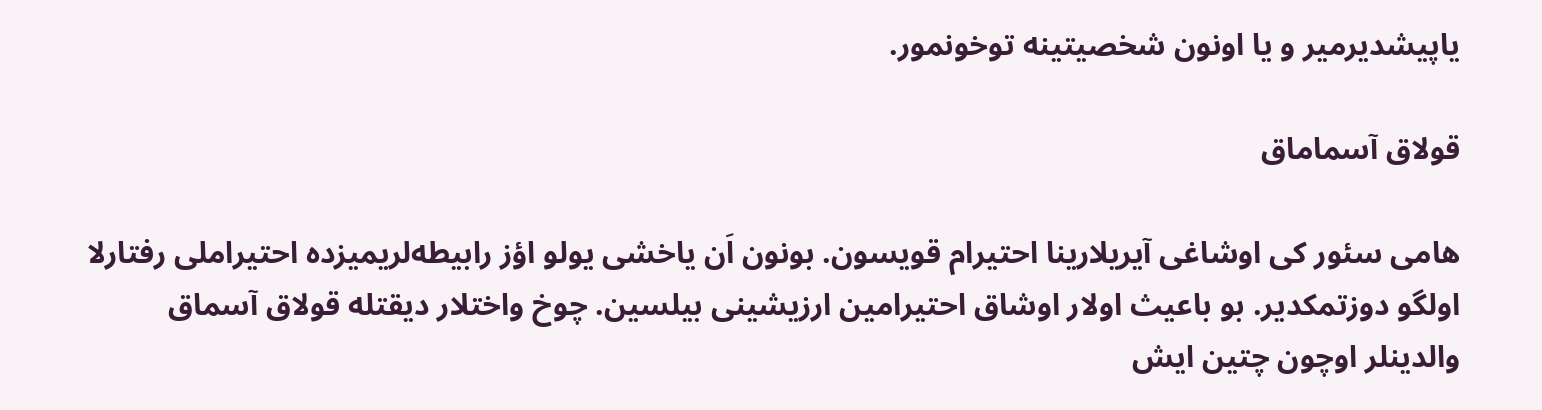یاپیشدیرمیر و یا اونون شخصیتینه توخونمور.

قولاق آسماماق

هامی سئور کی اوشاغی آیریلارینا احتیرام قویسون. بونون اَن یاخشی یولو اؤز رابیطه‌لریمیزده احتیراملی رفتارلا اولگو دوزتمکدیر. بو باعیث اولار اوشاق احتیرامین ارزیشینی بیلسین. چوخ واختلار دیقتله قولاق آسماق والدینلر اوچون چتین ایش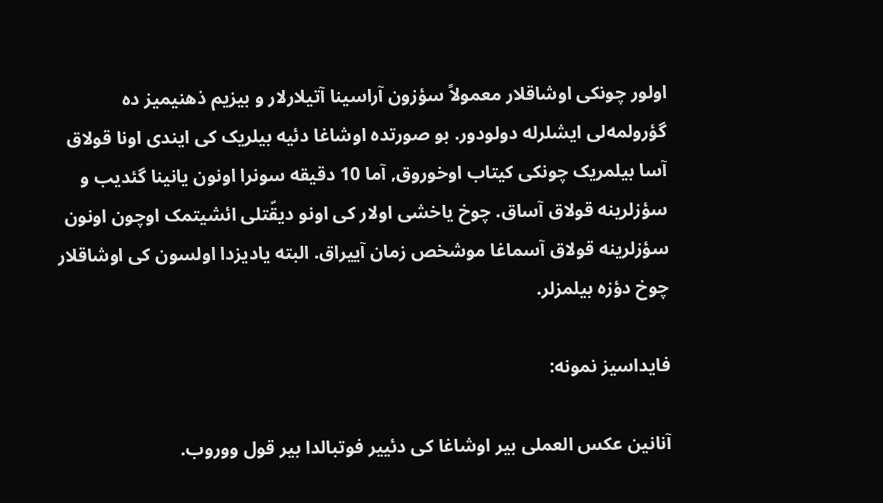اولور چونکی اوشاقلار معمولاً سؤزون آراسینا آتیلارلار و بیزیم ذهنیمیز ده گؤرولمه‌لی ایشلرله دولودور. بو صورتده اوشاغا دئیه بیلریک کی ایندی اونا قولاق آسا بیلمریک چونکی کیتاب اوخوروق, آما 10 دقیقه سونرا اونون یانینا گئدیب و سؤزلرینه قولاق آساق. چوخ یاخشی اولار کی اونو دیقّتلی ائشیتمک اوچون اونون سؤزلرینه قولاق آسماغا موشخص زمان آییراق. البته یادیزدا اولسون کی اوشاقلار چوخ دؤزه بیلمزلر.

فایداسیز نمونه:

آنانین عکس العملی بیر اوشاغا کی دئییر فوتبالدا بیر قول ووروب.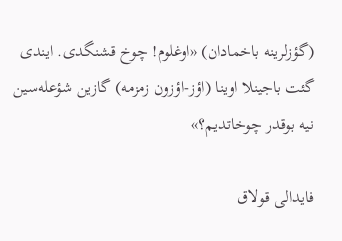(گؤزلرینه باخمادان) «اوغلوم! چوخ قشنگدی. ایندی گئت باجینلا اوینا (اؤز-اؤزون زمزمه) گازین شؤعله‌سین نیه بوقدر چوخاتدیم؟»

فایدالی قولاق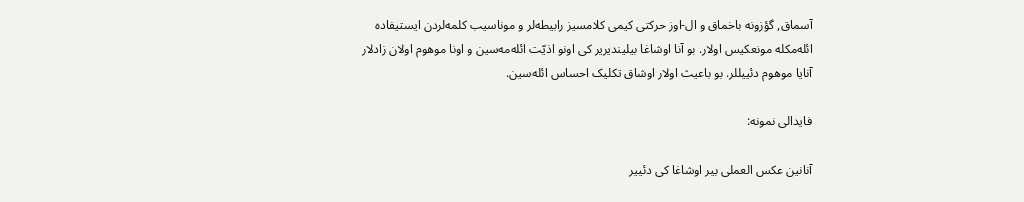آسماق, گؤزونه باخماق و ال-اوز حرکتی کیمی کلامسیز رابیطه‌لر و موناسیب کلمه‌لردن ایستیفاده ائله‌مکله مونعکیس اولار. بو آنا اوشاغا بیلیندیریر کی اونو اذیّت ائله‌مه‌سین و اونا موهوم اولان زادلار آنایا موهوم دئییللر. بو باعیث اولار اوشاق تکلیک احساس ائله‌سین.

فایدالی نمونه:

آنانین عکس العملی بیر اوشاغا کی دئییر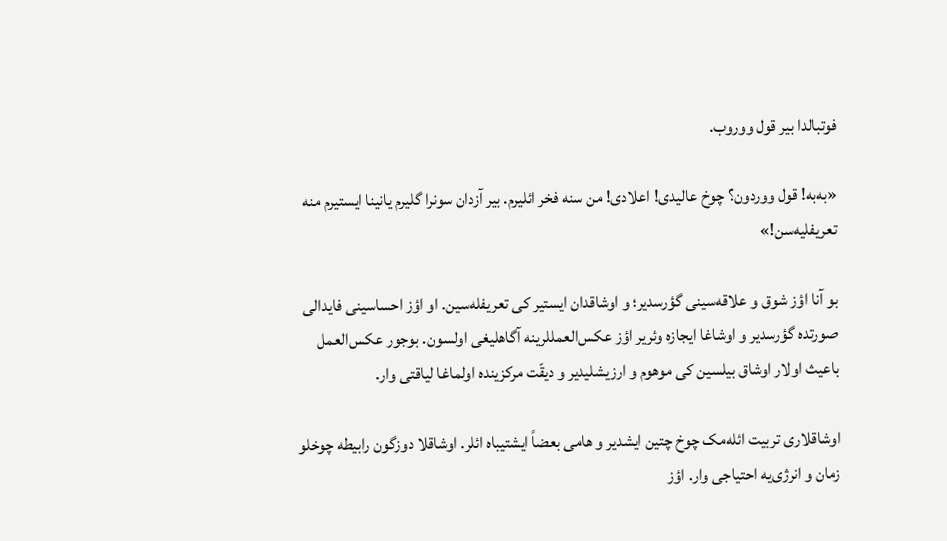فوتبالدا بیر قول ووروب.

«به‌به! قول ووردون؟ چوخ عالیدی! اعلادی! من سنه فخر ائلیرم. بیر آزدان سونرا گلیرم یانینا ایستیرم منه تعریفلیه‌سن!»

بو آنا اؤز شوق و علاقه‌سینی گؤرسدیر؛ و اوشاقدان ایستیر کی تعریفله‌سین. او اؤز احساسینی فایدالی صورتده گؤرسدیر و اوشاغا ایجازه وئریر اؤز عکس‌العمللرینه آگاهلیغی اولسون. بوجور عکس‌العمل باعیث اولار اوشاق بیلسین کی موهوم و ارزیشلیدیر و دیقّت مرکزینده اولماغا لیاقتی وار.

اوشاقلاری تربیت ائله‌مک چوخ چتین ایشدیر و هامی بعضاً ایشتیباه ائلر. اوشاقلا دوزگون رابیطه چوخلو زمان و انرژی‌یه احتیاجی وار. اؤز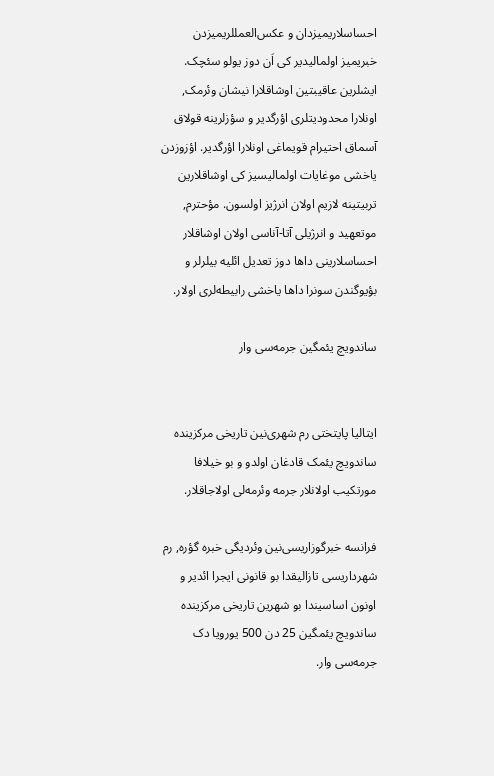احساسلاریمیزدان و عکس‌العمللریمیزدن خبریمیز اولمالیدیر کی اَن دوز یولو سئچک. ایشلرین عاقیبتین اوشاقلارا نیشان وئرمک, اونلارا محدودیتلری اؤرگدیر و سؤزلرینه قولاق آسماق احتیرام قویماغی اونلارا اؤرگدیر. اؤزوزدن یاخشی موغایات اولمالیسیز کی اوشاقلارین تربیتینه لازیم اولان انرژیز اولسون. مؤحترم, موتعهید و انرژیلی آتا-آناسی اولان اوشاقلار احساسلارینی داها دوز تعدیل ائلیه بیلرلر و بؤیوگندن سونرا داها یاخشی رابیطه‌لری اولار.

ساندویچ یئمگین جرمه‌سی وار


ایتالیا پایتختی رم شهری‌نین تاریخی مرکزینده ساندویچ یئمک قادغان اولدو و بو خیلافا مورتکیب اولانلار جرمه وئرمه‌لی اولاجاقلار.

فرانسه خبرگوزاریسی‌نین وئردیگی خبره گؤره, رم شهرداریسی تازالیقدا بو قانونی ایجرا ائدیر و اونون اساسیندا بو شهرین تاریخی مرکزینده ساندویچ یئمگین 25 دن 500 یورویا دک جرمه‌سی وار.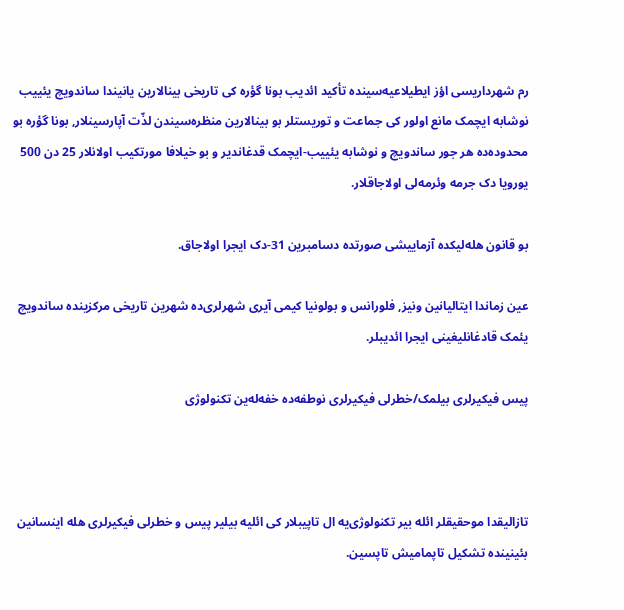رم شهرداریسی اؤز ایطیلاعیه‌سینده تأکید ائدیب بونا گؤره کی تاریخی بینالارین یانیندا ساندویچ یئییب نوشابه ایچمک مانع اولور کی جماعت و توریستلر بو بینالارین منظره‌سیندن لذّت آپارسینلار, بونا گؤره بو محدوده‌ده هر جور ساندویچ و نوشابه یئییب-ایچمک قدغاندیر و بو خیلافا مورتکیب اولانلار 25 دن 500 یورویا دک جرمه‌ وئرمه‌لی اولاجاقلار.

بو قانون هله‌لیکده آزماییشی صورتده دسامبرین 31-دک ایجرا اولاجاق.

عین زماندا ایتالیانین ونیز, فلورانس و بولونیا کیمی آیری شهرلری‌ده شهرین تاریخی مرکزینده ساندویچ یئمک قادغانلیغینی ایجرا ائدیبلر.

پیس فیکیرلری بیلمک/خطرلی فیکیرلری نوطفه‌ده خفه‌له‌ین تکنولوژی



تازالیقدا موحقیقلر ائله بیر تکنولوژی‌یه ال تاپیبلار کی ائلیه بیلیر پیس و خطرلی فیکیرلری هله اینسانین بئینینده تشکیل تاپمامیش تاپسین.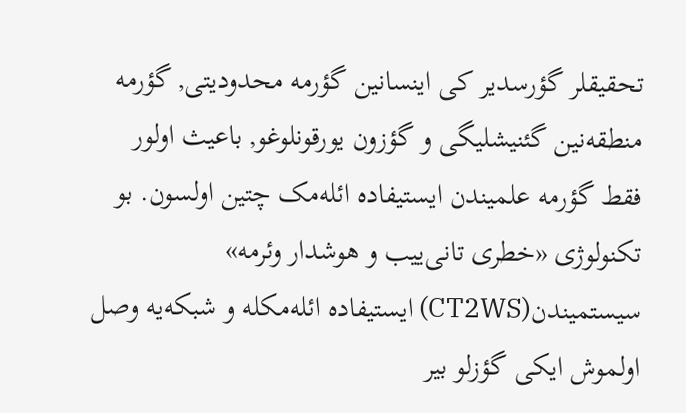تحقیقلر گؤرسدیر کی اینسانین گؤرمه‌ محدودیتی, گؤرمه منطقه‌نین گئنیشلیگی و گؤزون یورقونلوغو, باعیث اولور فقط گؤرمه علمیندن ایستیفاده ائله‌مک چتین اولسون. بو تکنولوژی «خطری تانی‌ییب و هوشدار وئرمه» سیستمیندن(CT2WS) ایستیفاده ائله‌مکله و شبکه‌یه وصل اولموش ایکی گؤزلو بیر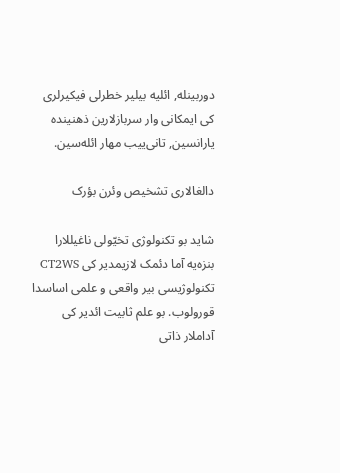دوربینله, ائلیه بیلیر خطرلی فیکیرلری کی ایمکانی وار سربازلارین ذهنینده یارانسین, تانی‌ییب مهار ائله‌سین.

دالغالاری تشخیص وئرن بؤرک

شاید بو تکنولوژی تخیّولی ناغیللارا بنزه‌یه آما دئمک لازیمدیر کی CT2WS تکنولوژیسی بیر واقعی و علمی اساسدا قورولوب. بو علم ثابیت ائدیر کی آداملار ذاتی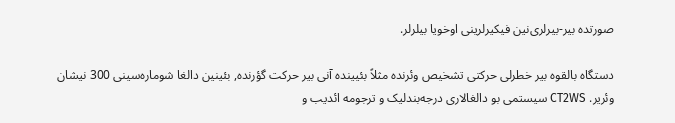صورتده بیر-بیرلری‌نین فیکیرلرینی اوخویا بیلرلر.

دستگاه بالقوه بیر خطرلی حرکتی تشخیص وئرنده مثلاً بئیینده آنی بیر حرکت گؤرنده, بئینین دالغا شوماره‌سینی 300 نیشان وئریر. CT2WS سیستمی بو دالغالاری درجه‌بندلیک و ترجومه ائدیب و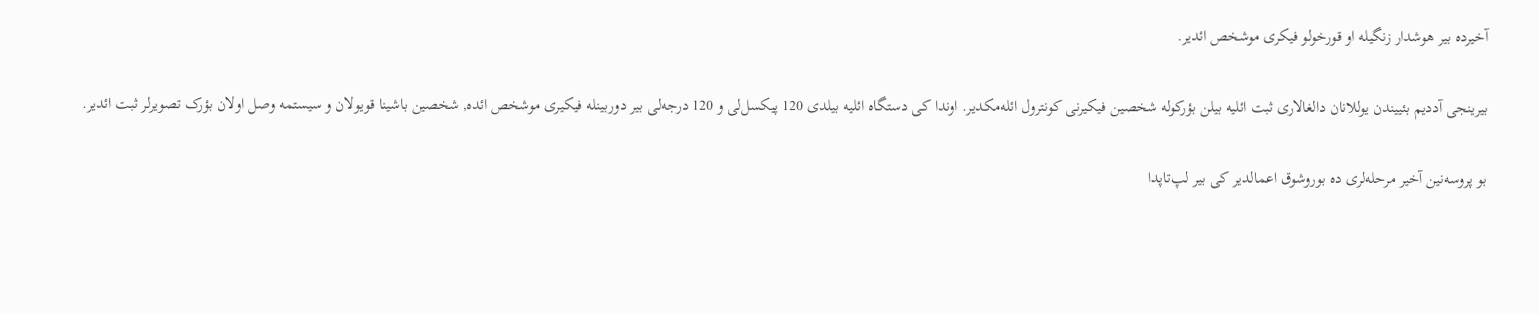آخیرده بیر هوشدار زنگیله او قورخولو فیکری موشخص ائدیر.

بیرینجی آددیم بئییندن یوللانان دالغالاری ثبت ائلیه بیلن بؤرکوله شخصین فیکیرنی کونترول ائله‌مکدیر. اوندا کی دستگاه ائلیه بیلدی 120 پیکسل‌لی و 120 درجه‌لی بیر دوربینله فیکیری موشخص ائده, شخصین باشینا قویولان و سیستمه وصل اولان بؤرک تصویرلر ثبت ائدیر.

بو پروسه‌نین آخیر مرحله‌لری ده بوروشوق اعمالدیر کی بیر لپ‌تاپدا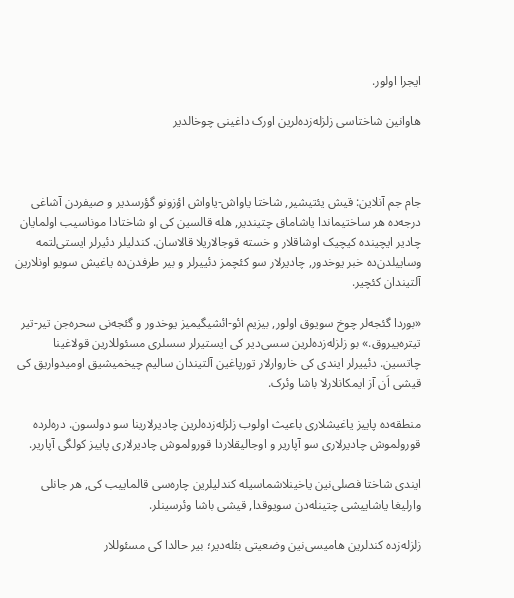ایجرا اولور.

هاوانین شاختاسی زلزله‌زده‌لرین اورک داغینی چوخالدیر



جام جم آنلاین: قیش یئتیشیر, شاختا یاواش-یاواش اؤزونو گؤرسدیر و صیفردن آشاغی درجه‌ده هر ساختیماندا یاشاماق چتیندیر, هله قالسین کی او شاختادا موناسیب اولمایان چادیر ایچینده کیچیک اوشاقلار و خسته قوجالاریلا قالاسان. کندلیلر دئیرلر ایستی‌لتمه وساییلدن‌ده خبر یوخدور, چادیرلار سو کئچمز دئییرلر و بیر طرفدن‌ده یاغیش سویو اونلارین آلتیندان کئچیر.

«بوردا گئجه‌لر چوخ سویوق اولور, بیزیم ائو-ائشیگیمیز یوخدور و گئجه‌نی سحره‌جن تیر-تیر تیتره‌ییروق.» بو زلزله‌زده‌لرین سسی‌دیر کی ایستیرلر سسلری مسئوللارین قولاغینا چاتسین. دئییرلر ایندی کی خاروارلار تورپاغین آلتیندان سالیم چیخمیشیق اومیدواریق کی قیشی اَن آز ایمکانلارلا باشا وئرک.

منطقه‌ده پاییز یاغیشلاری باعیث اولوب زلزله‌زده‌لرین چادیرلارینا سو دولسون. دره‌لرده قورولموش چادیرلاری سو آپاریر و اوجالیقلاردا قورولموش چادیرلاری پاییز کولگی آپاریر.

ایندی شاختا فصلی‌نین یاخینلاشماسیله کندلیلرین چاره‌سی قالماییب کی, هر جانلی وارلیغا یاشاییشی چتینله‌دن سویوقدا, قیشی باشا وئرسینلر.

زلزله‌زده کندلرین هامیسی‌نین وضعیتی بئله‌دیر؛ بیر حالدا کی مسئوللار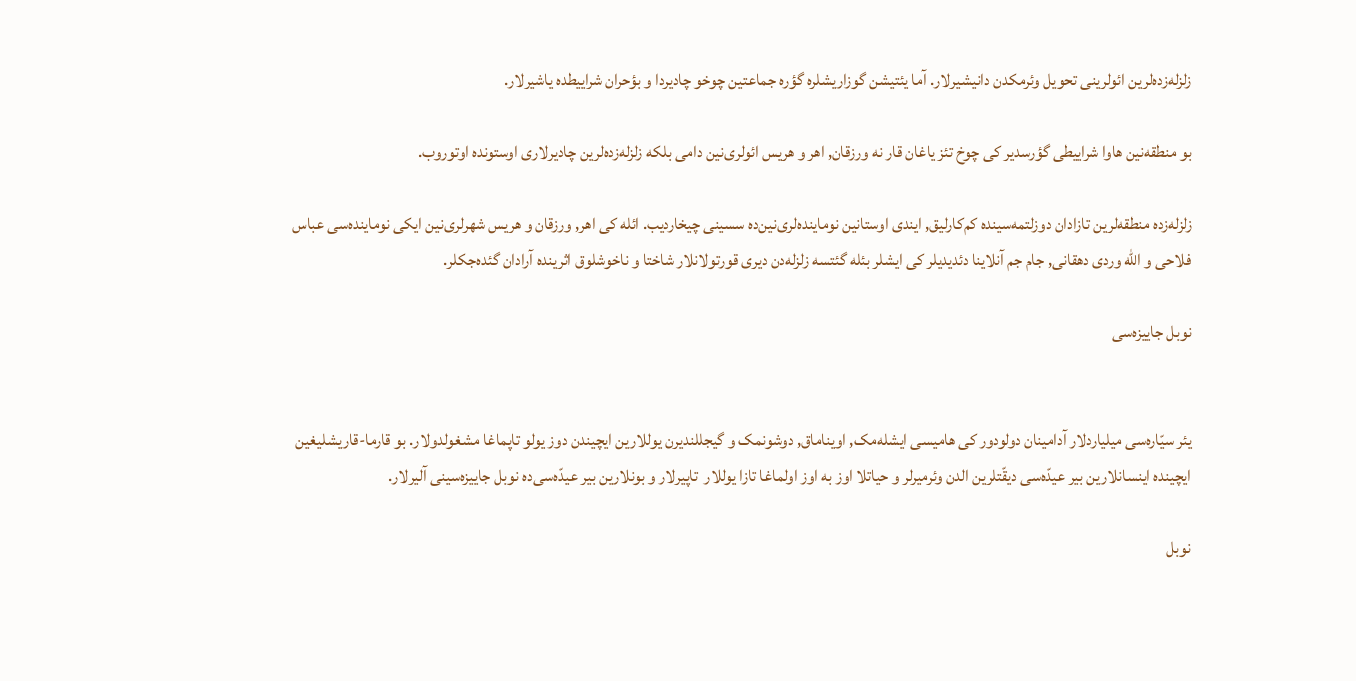زلزله‌زده‌لرین ائولرینی تحویل وئرمکدن دانیشیرلار. آما یئتیشن گوزاریشلره گؤره جماعتین چوخو چادیردا و بؤحران شراییطده یاشیرلار.

بو منطقه‌نین هاوا شراییطی گؤرسدیر کی چوخ تئز یاغان قار نه ورزقان, اهر و هریس ائولری‌نین دامی بلکه زلزله‌زده‌لرین چادیرلاری اوستونده اوتوروب.

زلزله‌زده منطقه‌لرین تازادان دوزلتمه‌سینده کم‌کارلیق, ایندی اوستانین نوماینده‌لری‌نین‌ده سسینی چیخاردیب. ائله کی اهر, ورزقان و هریس شهرلری‌نین ایکی نوماینده‌سی عباس فلاحی و الله وردی دهقانی, جام جم آنلاینا دئدیدیلر کی ایشلر بئله گئتسه زلزله‌دن دیری قورتولانلار شاختا و ناخوشلوق اثرینده آرادان گئده‌جکلر.

نوبل جاییزه‌سی


یئر سیّاره‌سی میلیاردلار آدامینان دولودور کی هامیسی ایشله‌مک, اویناماق, دوشونمک و گیجللندیرن یوللارین ایچیندن دوز یولو تاپماغا مشغولدولار. بو قارما-قاریشلیغین ایچینده اینسانلارین بیر عیدّه‌سی دیقّتلرین الدن وئرمیرلر و حیاتلا اوز به اوز اولماغا تازا یوللار  تاپیرلار و بونلارین بیر عیدّه‌سی‌ده نوبل جاییزه‌سینی آلیرلار.

نوبل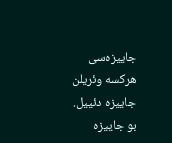جاییزه‌سی هرکسه وئریلن جاییزه دئییل. بو جاییزه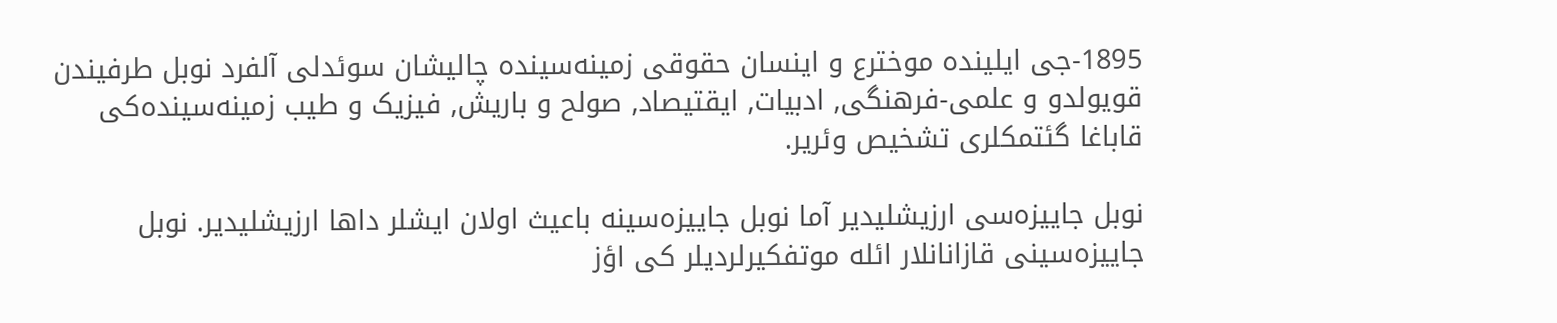1895-جی ایلینده موخترع و اینسان حقوقی زمینه‌سینده چالیشان سوئدلی آلفرد نوبل طرفیندن قویولدو و علمی-فرهنگی, ادبیات, ایقتیصاد, صولح و باریش, فیزیک و طیب زمینه‌سینده‌کی قاباغا گئتمکلری تشخیص وئریر.

نوبل جاییزه‌سی ارزیشلیدیر آما نوبل جاییزه‌سینه باعیث اولان ایشلر ‌داها ارزیشلیدیر. نوبل جاییزه‌سینی قازانانلار ائله موتفکیرلردیلر کی اؤز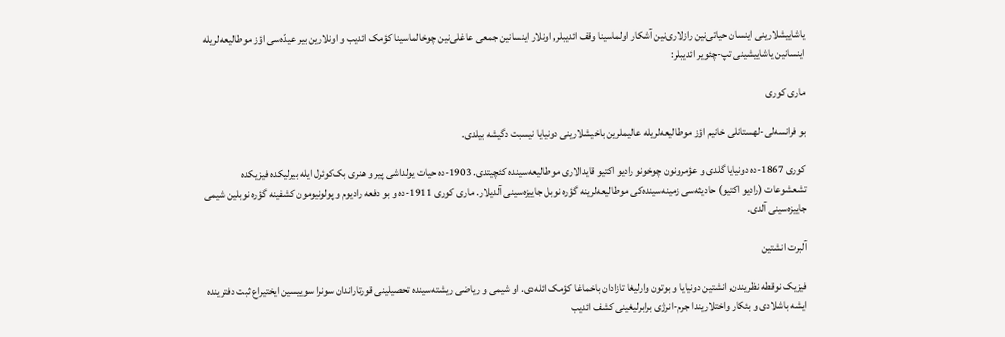یاشاییشلارینی اینسان حیاتی‌نین رازلاری‌نین آشکار اولماسینا وقف ائدیبلر, اونلار اینسانین جمعی عاغلی‌نین چوخالماسینا کؤمک ائدیب و اونلارین بیر عیدّه‌سی اؤز موطالیعه‌لریله اینسانین یاشاییشینی تپ-چئویر ائدیبلر:

ماری کوری

بو فرانسه‌لی-لهستانلی خانیم اؤز موطالیعه‌لریله عالیملرین باخیشلارینی دونیایا نیسبت دگیشه بیلدی.

کوری 1867-ده دونیایا گلدی و عؤمرونون چوخونو رادیو اکتیو قایدالاری موطالیعه‌سینده کئچیتدی. 1903-ده حیات یولداشی پیر و هنری بک‌کوئرل ایله بیرلیکده فیزیکده تشعشوعات (رادیو اکتیو) حادیثه‌سی زمینه‌سینده‌کی موطالیعه‌لرینه گؤره نوبل جاییزه‌سینی آلدیلار. ماری کوری 1911-ده و بو دفعه رادیوم و پولونیومون کشفینه گؤره نوبلین شیمی جاییزه‌سینی آلدی.

آلبرت انشتین

فیزیک نوقطه نظریندن, انشتین دونیایا و بوتون وارلیغا تازادان باخماغا کؤمک ائله‌دی. او شیمی و ریاضی ریشته‌سینده تحصیلینی قورتاراندان سونرا سوییسین ایختیراع ثبت دفترینده ایشه باشلادی و بئکار واختلاریندا جرم-انرژی برابرلیغینی کشف ائدیب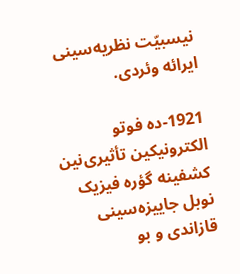نیسبیّت نظریه‌سینی ایرائه وئردی.

1921-ده فوتو الکترونیکین تأثیری‌نین کشفینه گؤره فیزیک نوبل جاییزه‌سینی قازاندی و بو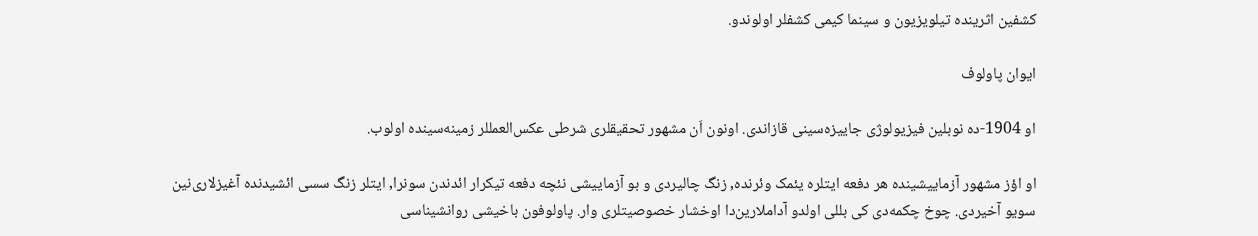کشفین اثرینده تیلویزیون و سینما کیمی کشفلر اولوندو.

ایوان پاولوف

او 1904-ده نوبلین فیزیولوژی جاییزه‌سینی قازاندی. اونون اَن مشهور تحقیقلری شرطی عکس‌العمللر زمینه‌سینده اولوب.

او اؤز مشهور آزماییشینده هر دفعه ایتلره یئمک وئرنده, زنگ چالیردی و بو آزماییشی نئچه دفعه تیکرار ائدندن سونرا, ایتلر زنگ سسی ائشیدنده آغیزلاری‌نین سویو آخیردی. چوخ چکمه‌دی کی بللی اولدو آداملارین‌دا اوخشار خصوصیتلری وار. پاولوفون باخیشی روانشیناسی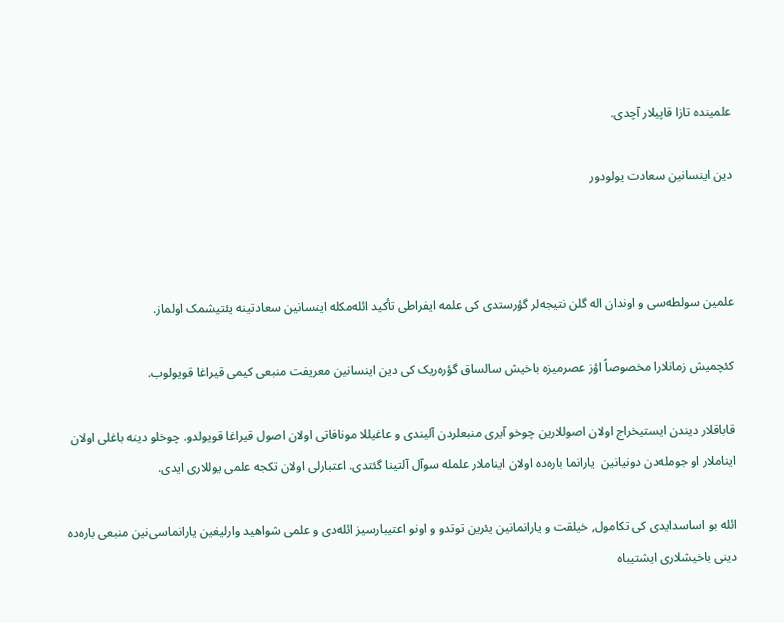علمینده تازا قاپیلار آچدی.

دین اینسانین سعادت یولودور



علمین سولطه‌سی و اوندان اله گلن نتیجه‌لر گؤرستدی کی علمه ایفراطی تأکید ائله‌مکله اینسانین سعادتینه یئتیشمک اولماز.

کئچمیش زمانلارا مخصوصاً اؤز عصرمیزه باخیش سالساق گؤره‌ریک کی دین اینسانین معریفت منبعی کیمی قیراغا قویولوب.

قاباقلار دیندن ایستیخراج اولان اصوللارین چوخو آیری منبعلردن آلیندی و عاغیللا مونافاتی اولان اصول قیراغا قویولدو. چوخلو دینه باغلی اولان ایناملار او جومله‌دن دونیانین  یارانما باره‌ده اولان ایناملار علمله سوآل آلتینا گئتدی. اعتبارلی اولان تکجه علمی یوللاری ایدی.

ائله بو اساسدایدی کی تکامول, خیلقت و یارانمانین یئرین توتدو و اونو اعتیبارسیز ائله‌دی و علمی شواهید وارلیغین یارانماسی‌نین منبعی باره‌ده دینی باخیشلاری ایشتیباه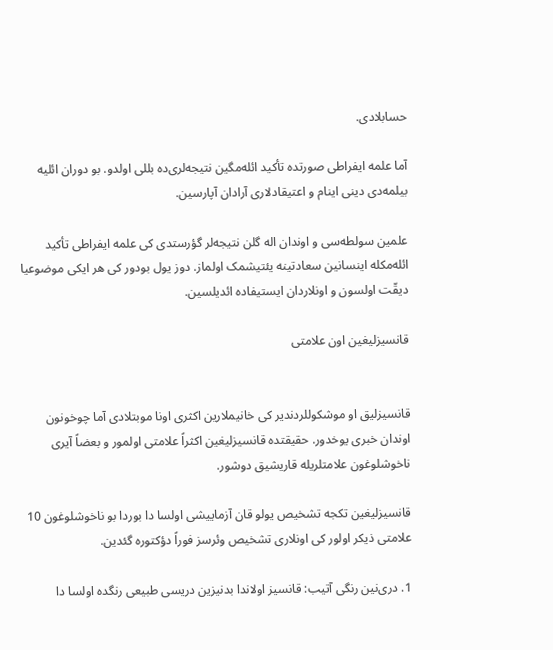حسابلادی.

آما علمه ایفراطی صورتده تأکید ائله‌مگین نتیجه‌لری‌ده بللی اولدو. بو دوران ائلیه بیلمه‌دی دینی اینام و اعتیقادلاری آرادان آپارسین.

علمین سولطه‌سی و اوندان اله گلن نتیجه‌لر گؤرستدی کی علمه ایفراطی تأکید ائله‌مکله اینسانین سعادتینه یئتیشمک اولماز. دوز یول بودور کی هر ایکی موضوعیا دیقّت اولسون و اونلاردان ایستیفاده ائدیلسین.

قانسیزلیغین اون علامتی


قانسیزلیق او موشکوللردندیر کی خانیملارین اکثری اونا موبتلادی آما چوخونون اوندان خبری یوخدور. حقیقتده قانسیزلیغین اکثراً علامتی اولمور و بعضاً آیری ناخوشلوغون علامتلریله قاریشیق دوشور.

قانسیزلیغین تکجه تشخیص یولو قان آزماییشی اولسا دا بوردا بو ناخوشلوغون 10 علامتی ذیکر اولور کی اونلاری تشخیص وئرسز فوراً دؤکتوره گئدین.

1. دری‌نین رنگی آتیب: قانسیز اولاندا بدنیزین دریسی طبیعی رنگده اولسا دا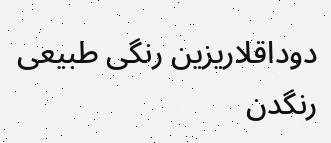دوداقلاریزین رنگی طبیعی رنگدن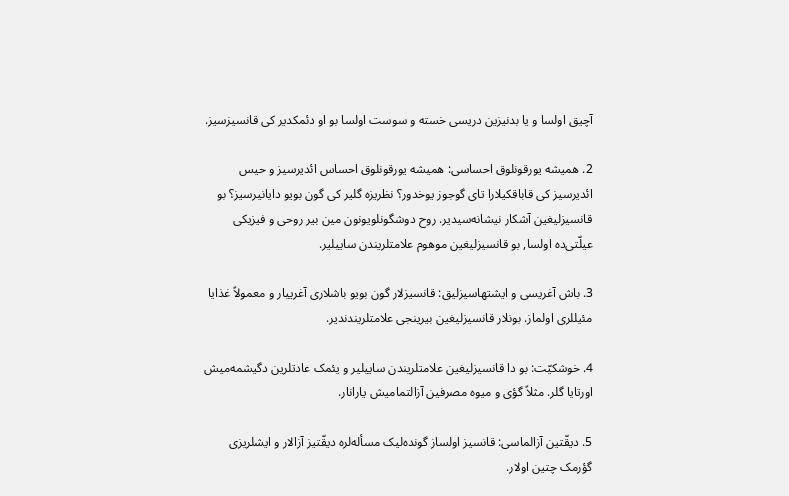آچیق اولسا و یا بدنیزین دریسی خسته و سوست اولسا بو او دئمکدیر کی قانسیزسیز.

2. همیشه یورقونلوق احساسی: همیشه یورقونلوق احساس ائدیرسیز و حیس ائدیرسیز کی قاباقکیلارا تای گوجوز یوخدور؟ نظریزه گلیر کی گون بویو دایانیرسیز؟ بو قانسیزلیغین آشکار نیشانه‌سیدیر. روح دوشگونلویونون مین بیر روحی و فیزیکی عیلّتی‌ده اولسا, بو قانسیزلیغین موهوم علامتلریندن ساییلیر.

3. باش آغریسی و ایشتهاسیزلیق: قانسیزلار گون بویو باشلاری آغرییار و معمولاً غذایا مئیللری اولماز. بونلار قانسیزلیغین بیرینجی علامتلریندندیر.

4. خوشکیّت: بو دا قانسیزلیغین علامتلریندن ساییلیر و یئمک عادتلرین دگیشمه‌میش اورتایا گلر. مثلاً گؤی و میوه مصرفین آزالتمامیش یارانار.

5. دیقّتین آزالماسی: قانسیز اولساز گونده‌لیک مسأله‌لره دیقّتیز آزالار و ایشلریزی گؤرمک چتین اولار.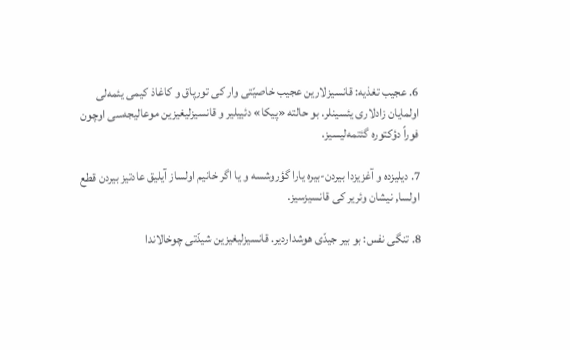6. عجیب تغذیه: قانسیزلارین عجیب خاصیّتی وار کی تورپاق و کاغاذ کیمی یئمه‌لی اولمایان زادلاری یئسینلر. بو حالته «پیکا» دئییلیر و قانسیزلیغیزین موعالیجه‌سی اوچون فوراً دؤکتوره گئتمه‌لیسیز.

7. دیلیزده و آغزیزدا بیردن-بیره یارا گؤروشسه و یا اگر خانیم اولساز آیلیق عادتیز بیردن قطع اولسا, نیشان وئریر کی قانسیزسیز.

8. تنگی نفس: بو بیر جیدّی هوشداردیر. قانسیزلیغیزین شیدّتی چوخالاندا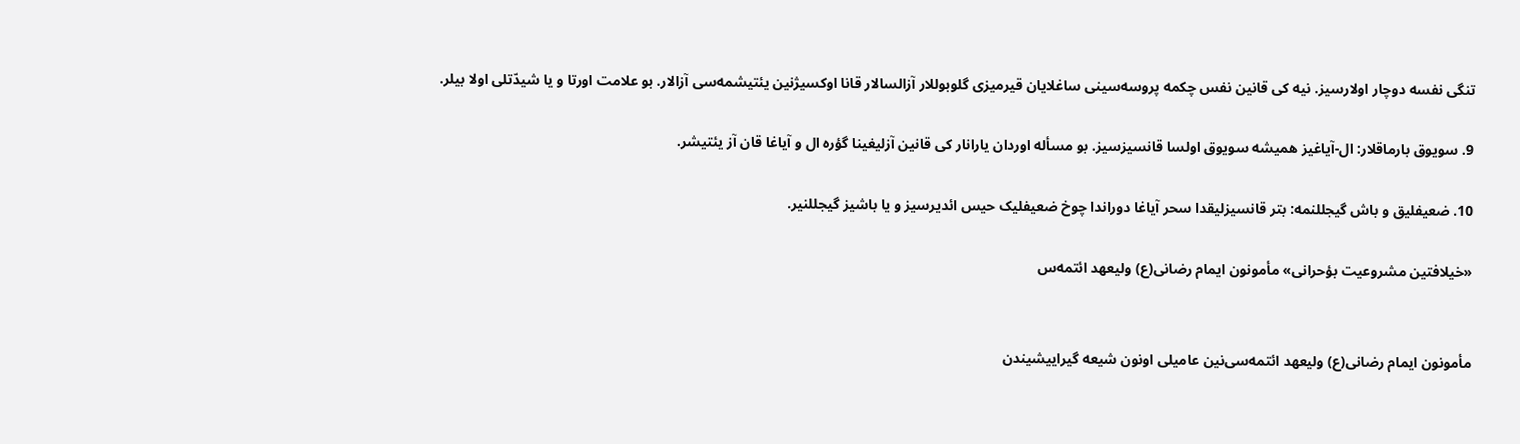تنگی نفسه دوچار اولارسیز. نیه کی قانین نفس چکمه پروسه‌سینی ساغلایان قیرمیزی گلوبوللار آزالسالار قانا اوکسیژنین یئتیشمه‌سی آزالار. بو علامت اورتا و یا شیدّتلی اولا بیلر.

9. سویوق بارماقلار: ال-آیاغیز همیشه سویوق اولسا قانسیزسیز. بو مسأله اوردان یارانار کی قانین آزلیغینا گؤره ال و آیاغا قان آز یئتیشر.

10. ضعیفلیق و باش گیجللنمه: بتر قانسیزلیقدا سحر آیاغا دوراندا چوخ ضعیفلیک حیس ائدیرسیز و یا باشیز گیجللنیر.

«خیلافتین مشروعیت بؤحرانی» مأمونون ایمام رضانی(ع) ولیعهد ائتمه‌س


مأمونون ایمام رضانی(ع) ولیعهد ائتمه‌سی‌نین عامیلی اونون شیعه گیراییشیندن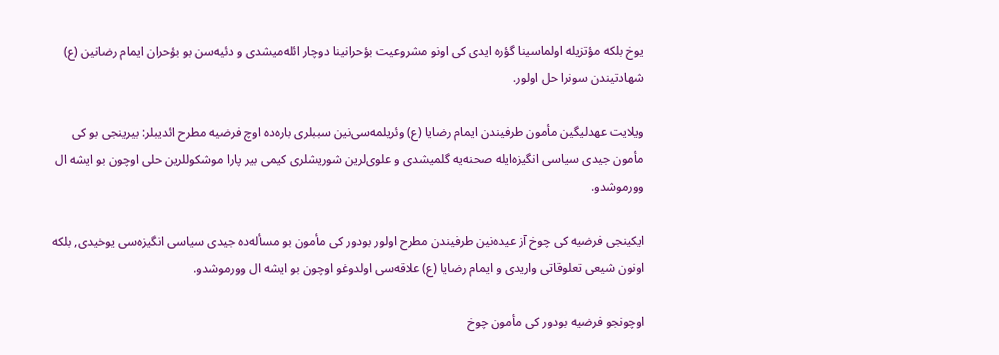یوخ بلکه مؤتزیله اولماسینا گؤره ایدی کی اونو مشروعیت بؤحرانینا دوچار ائله‌میشدی و دئیه‌سن بو بؤحران ایمام رضانین (ع) شهادتیندن سونرا حل اولور.

ویلایت عهدلیگین مأمون طرفیندن ایمام رضایا (ع) وئریلمه‌سی‌نین سببلری باره‌ده اوچ فرضیه مطرح ائدیبلر: بیرینجی بو کی مأمون جیدی سیاسی انگیزه‌ایله صحنه‌یه گلمیشدی و علوی‌لرین شوریشلری کیمی بیر پارا موشکوللرین حلی اوچون بو ایشه ال وورموشدو.

ایکینجی فرضیه کی چوخ آز عیده‌نین طرفیندن مطرح اولور بودور کی مأمون بو مسأله‌ده جیدی سیاسی انگیزه‌سی یوخیدی, بلکه اونون شیعی تعلوقاتی واریدی و ایمام رضایا (ع) علاقه‌سی اولدوغو اوچون بو ایشه ال وورموشدو.

اوچونجو فرضیه بودور کی مأمون چوخ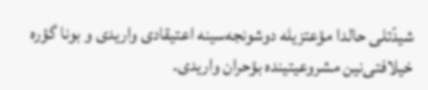شیدّتلی حالدا مؤعتزیله دوشونجه‌سینه اعتیقادی واریدی و بونا گؤره خیلافتی‌نین مشروعیتینده بؤحران واریدی.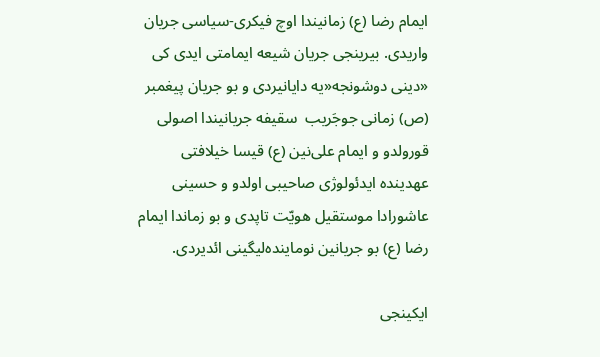ایمام رضا (ع) زمانیندا اوچ فیکری-سیاسی جریان واریدی. بیرینجی جریان شیعه ایمامتی ایدی کی «دینی دوشونجه‌«یه دایانیردی و بو جریان پیغمبر (ص) زمانی جوجَریب  سقیفه جریانیندا اصولی قورولدو و ایمام علی‌نین (ع) قیسا خیلافتی عهدینده ایدئولوژی صاحیبی اولدو و حسینی عاشورادا موستقیل هویّت تاپدی و بو زماندا ایمام رضا (ع) بو جریانین نوماینده‌لیگینی ائدیردی.

ایکینجی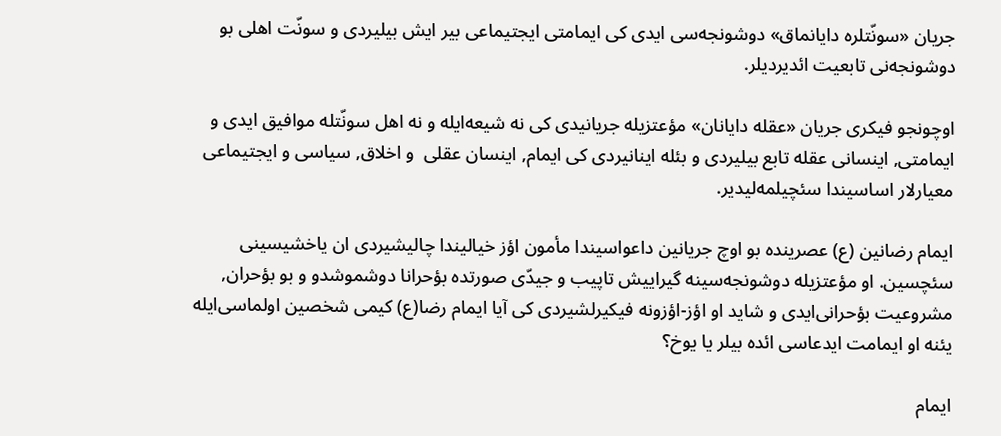جریان «سونّتلره دایانماق» دوشونجه‌سی ایدی کی ایمامتی ایجتیماعی بیر ایش بیلیردی و سونّت اهلی بو دوشونجه‌نی تابعیت ائدیردیلر.

اوچونجو فیکری جریان «عقله دایانان» مؤعتزیله جریانیدی کی نه شیعه‌ایله و نه اهل سونّتله موافیق ایدی و ایمامتی, اینسانی عقله تابع بیلیردی و بئله اینانیردی کی ایمام, اینسان عقلی  و اخلاق, سیاسی و ایجتیماعی معیارلار اساسیندا سئچیلمه‌لیدیر.

ایمام رضانین (ع) عصرینده بو اوچ جریانین داعواسیندا مأمون اؤز خیالیندا چالیشیردی ان یاخشیسینی سئچسین. او مؤعتزیله دوشونجه‌سینه گیراییش تاپیب و جیدّی صورتده بؤحرانا دوشموشدو و بو بؤحران, مشروعیت بؤحرانی‌ایدی و شاید او اؤز-اؤزونه فیکیرلشیردی کی آیا ایمام رضا(ع) کیمی شخصین اولماسی‌ایله یئنه او ایمامت ایدعاسی ائده بیلر یا یوخ؟

ایمام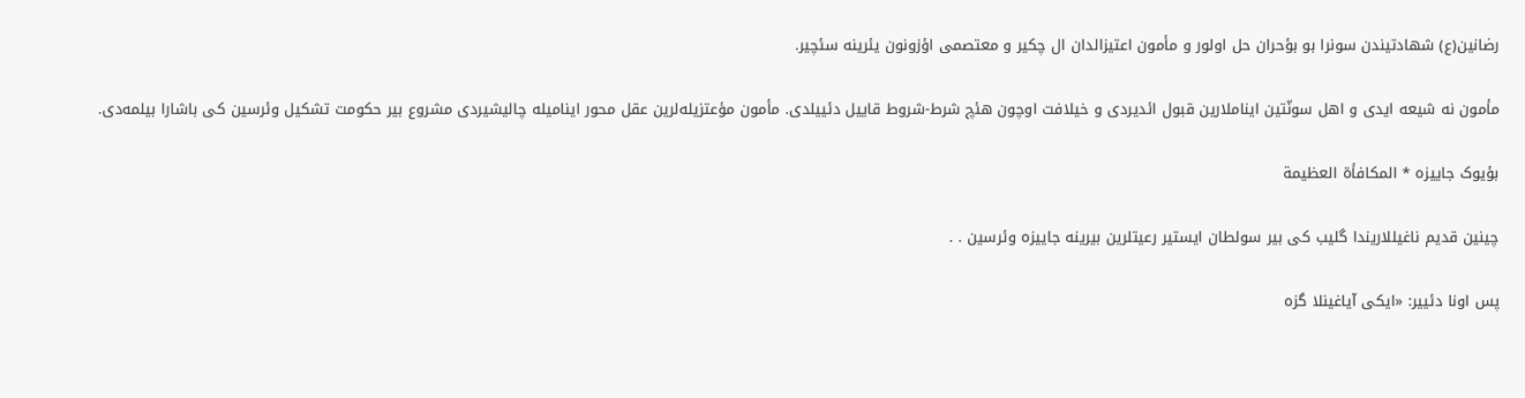رضانین(ع) شهادتیندن سونرا بو بؤحران حل اولور و مأمون اعتیزالدان ال چکیر و معتصمی اؤزونون یئرینه سئچیر.

مأمون نه شیعه ایدی و اهل سونّتین ایناملارین قبول ائدیردی و خیلافت اوچون هئچ شرط-شروط قاییل دئییلدی. مأمون مؤعتزیله‌لرین عقل محور اینامیله چالیشیردی مشروع بیر حکومت تشکیل وئرسین کی باشارا بیلمه‌دی.

بؤیوک جاییزه * المکافأة العظیمة

چینین قدیم ناغیللاریندا گلیب کی بیر سولطان ایستیر رعیتلرین بیرینه جاییزه وئرسین . .

پس اونا دئییر: «ایکی آیاغینلا گزه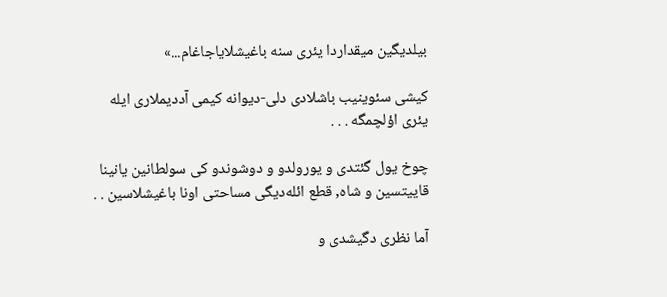بیلدیگین میقداردا یئری سنه باغیشلایاجاغام...»

کیشی سئوینیب باشلادی دلی-دیوانه کیمی آددیملاری ایله یئری اؤلچمگه . . .

چوخ یول گئتدی و یورولدو و دوشوندو کی سولطانین یانینا قاییتسین و شاه, قطع ائله‌دیگی مساحتی اونا باغیشلاسین . .

آما نظری دگیشدی و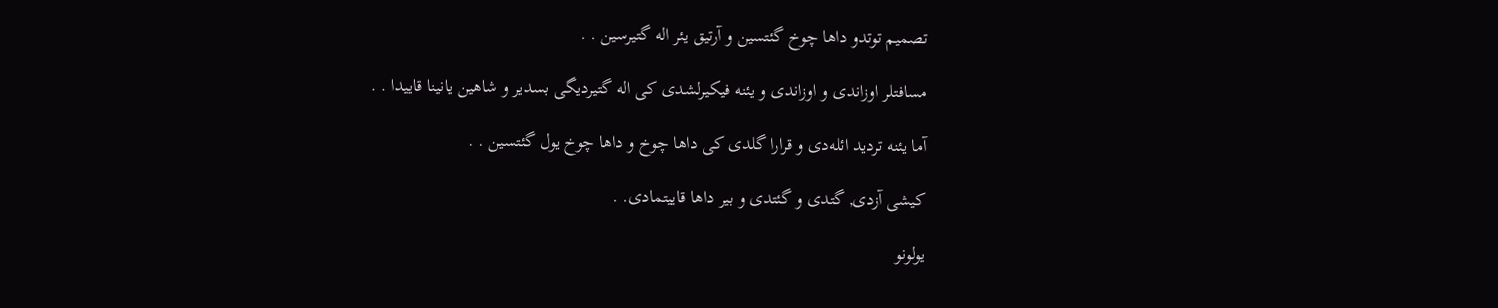تصمیم توتدو داها چوخ گئتسین و آرتیق یئر اله گتیرسین . .

مسافتلر اوزاندی و اوزاندی و یئنه فیکیرلشدی کی اله گتیردیگی بسدیر و شاهین یانینا قاییدا . .

آما یئنه تردید ائله‌دی و قرارا گلدی کی داها چوخ و داها چوخ یول گئتسین . .

کیشی آزدی, گتدی و گئتدی و بیر داها قاییتمادی. .

یولونو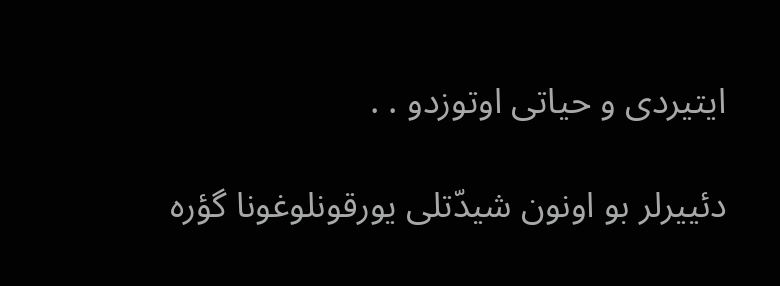ایتیردی و حیاتی اوتوزدو . .

دئییرلر بو اونون شیدّتلی یورقونلوغونا گؤره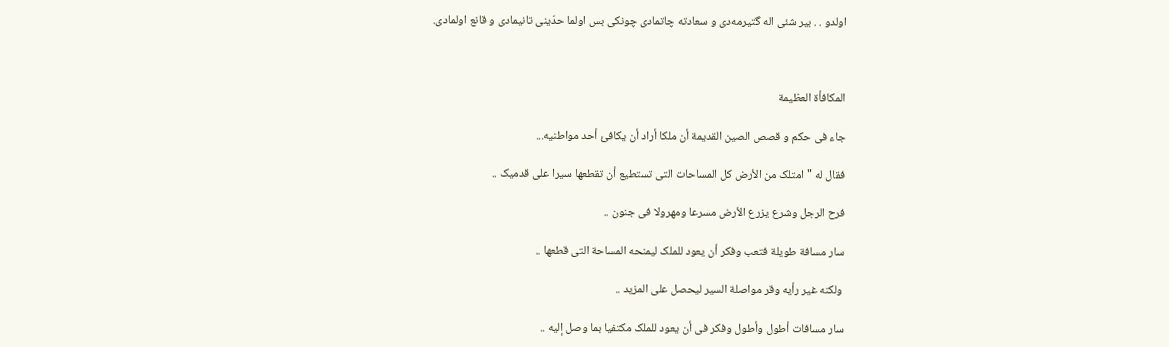اولدو . . بیر شئی اله گتیرمه‌دی و سعادته چاتمادی چونکی بس اولما حدّینی تانیمادی و قانع اولمادی.



المکافأة العظیمة

جاء فی حکم و قصص الصین القدیمة أن ملکا أراد أن یکافئ أحد مواطنیه...

فقال له "امتلک من الأرض کل المساحات التی تستطیع أن تقطعها سیرا على قدمیک ..

فرح الرجل وشرع یزرع الأرض مسرعا ومهرولا فی جنون ..

سار مسافة طویلة فتعب وفکر أن یعود للملک لیمنحه المساحة التی قطعها ..

 ولکنه غیر رأیه وقر مواصلة السیر لیحصل على المزید ..

سار مسافات أطول وأطول وفکر فی أن یعود للملک مکتفیا بما وصل إلیه ..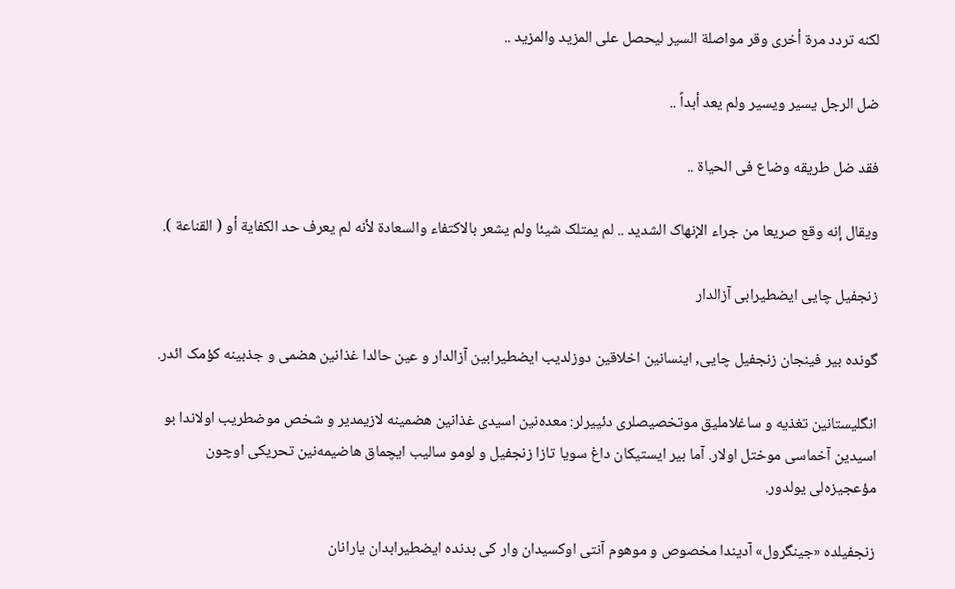لکنه تردد مرة أخرى وقر مواصلة السیر لیحصل على المزید والمزید ..

ضل الرجل یسیر ویسیر ولم یعد أبداً ..

فقد ضل طریقه وضاع فی الحیاة ..

ویقال إنه وقع صریعا من جراء الإنهاک الشدید .. لم یمتلک شیئا ولم یشعر بالاکتفاء والسعادة لأنه لم یعرف حد الکفایة أو ( القناعة ).

زنجفیل چایی ایضطیرابی آزالدار

گونده بیر فینجان زنجفیل چایی, اینسانین اخلاقین دوزلدیب ایضطیرابین آزالدار و عین حالدا غذانین هضمی و جذبینه کؤمک ائدر.

انگلیستانین تغذیه و ساغلاملیق موتخصیصلری دئییرلر: معده‌نین اسیدی غذانین هضمینه لازیمدیر و شخص موضطریب اولاندا بو اسیدین آخماسی موختل اولار. آما بیر ایستیکان داغ سویا تازا زنجفیل و لومو سالیب ایچماق هاضیمه‌نین تحریکی اوچون مؤعجیزه‌لی یولدور.

زنجفیلده «جینگرول» آدیندا مخصوص و موهوم آنتی اوکسیدان وار کی بدنده ایضطیرابدان یارانان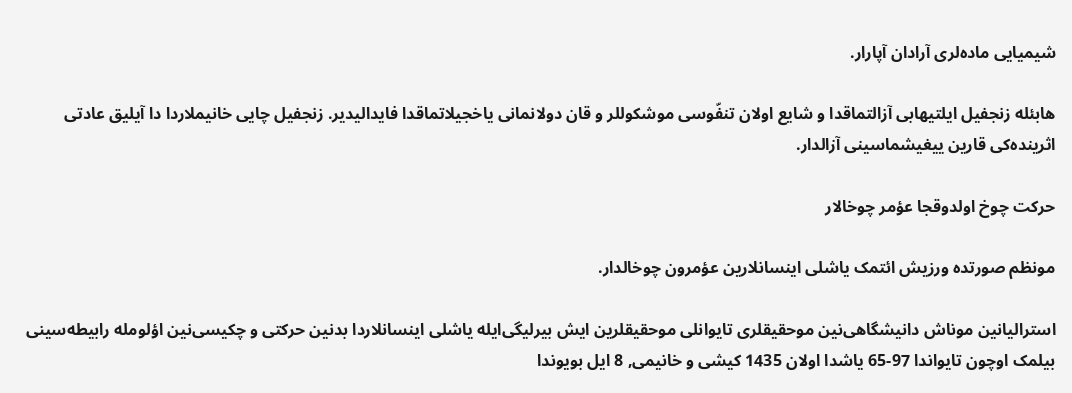شیمیایی ماده‌لری آرادان آپارار.

هابئله زنجفیل ایلتیهابی آزالتماقدا و شایع اولان تنفّوسی موشکوللر و قان دولانمانی یاخجیلاتماقدا فایدالیدیر. زنجفیل چایی خانیملاردا دا آیلیق عادتی اثرینده‌کی قارین ییغیشماسینی آزالدار.

حرکت چوخ اولدوقجا عؤمر چوخالار

مونظم صورتده ورزیش ائتمک یاشلی اینسانلارین عؤمرون چوخالدار.

استرالیانین موناش دانیشگاهی‌نین موحقیقلری تایوانلی موحقیقلرین ایش بیرلیگی‌ایله یاشلی اینسانلاردا بدنین حرکتی و چکیسی‌نین اؤلومله رابیطه‌سینی بیلمک اوچون تایواندا 97-65 یاشدا اولان 1435 کیشی و خانیمی, 8 ایل بویوندا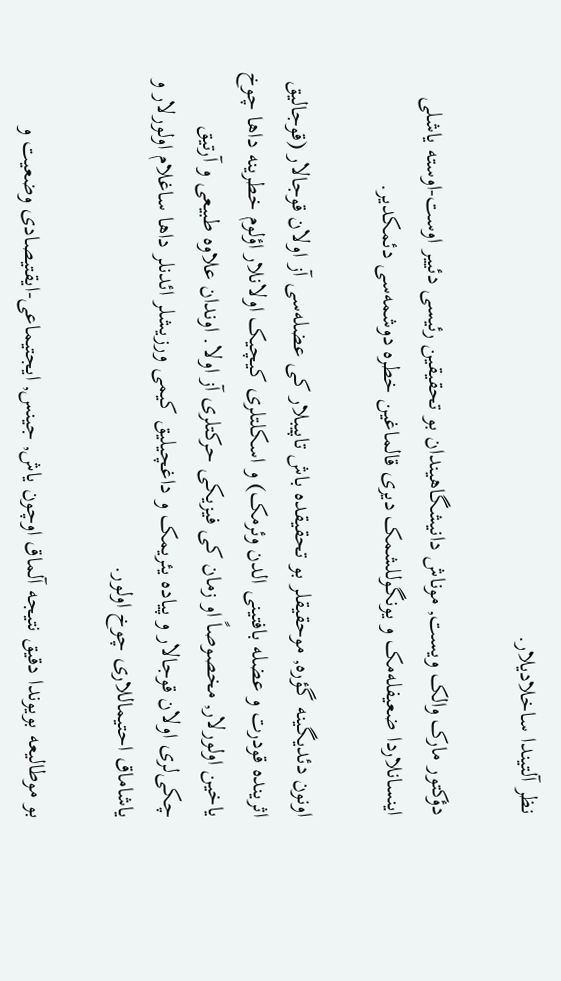نظر آلتیندا ساخلادیلار.

دؤکتور مارک والک ویست, موناش دانیشگاهیندان بو تحقیقین رئیسی دئییر اوست-اوسته یاشلی اینسانلاردا ضعیفله‌مک و یونگوللشمک دیری قالماغین خطره دوشمه‌سی دئمکدیر.

اونون دئدیگینه گؤره, موحقیقلر بو تحقیقده باش تاپیبلار کی عضله‌سی آز اولان قوجالار (قوجالیق اثرینده قودرت و عضله‌ بافتینی الدن وئرمک) و اسکلتلری کیچیک اولانلار اؤلوم خطرینه داها چوخ یاخین اولورلار, مخصوصاً او زمان کی فیزیکی حرکتلری آز اولا. اوندان علاوه طبیعی و آرتیق چکی‌لری اولان قوجالار و پیاده یئریمک و داغچیلیق کیمی ورزیشلر ائدنلر داها ساغلام اولورلار و یاشاماق احتیماللاری چوخ اولور.

بو موطالیعه بویوندا دقیق نتیجه آلماق اوچون یاش, جینس, ایجتیماعی-ایقتیصادی وضعیت و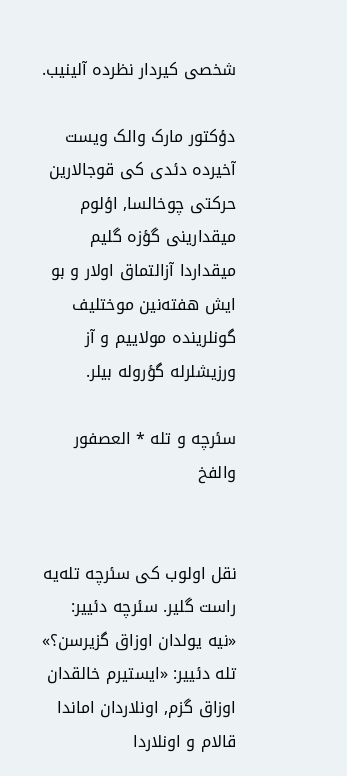شخصی کیردار نظرده آلینیب.

دؤکتور مارک والک ویست آخیرده دئدی کی قوجالارین حرکتی چوخالسا, اؤلوم میقدارینی گؤزه گلیم میقداردا آزالتماق اولار و بو ایش هفته‌نین موختلیف گونلرینده مولاییم و آز ورزیشلرله گؤروله بیلر.

سئرچه و تله * العصفور والفخ


نقل اولوب کی سئرچه تله‌یه راست گلیر. سئرچه دئییر: «نیه یولدان اوزاق گزیرسن؟» تله دئییر: «ایستیرم خالقدان اوزاق گزم, اونلاردان اماندا قالام و اونلاردا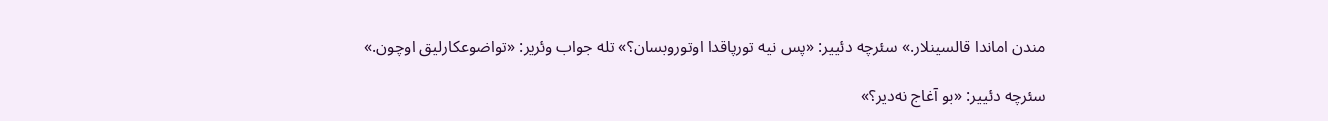مندن اماندا قالسینلار.» سئرچه دئییر: «پس نیه تورپاقدا اوتوروبسان؟» تله جواب وئریر: «تواضوعکارلیق اوچون.»

سئرچه دئییر: «بو آغاج نه‌دیر؟»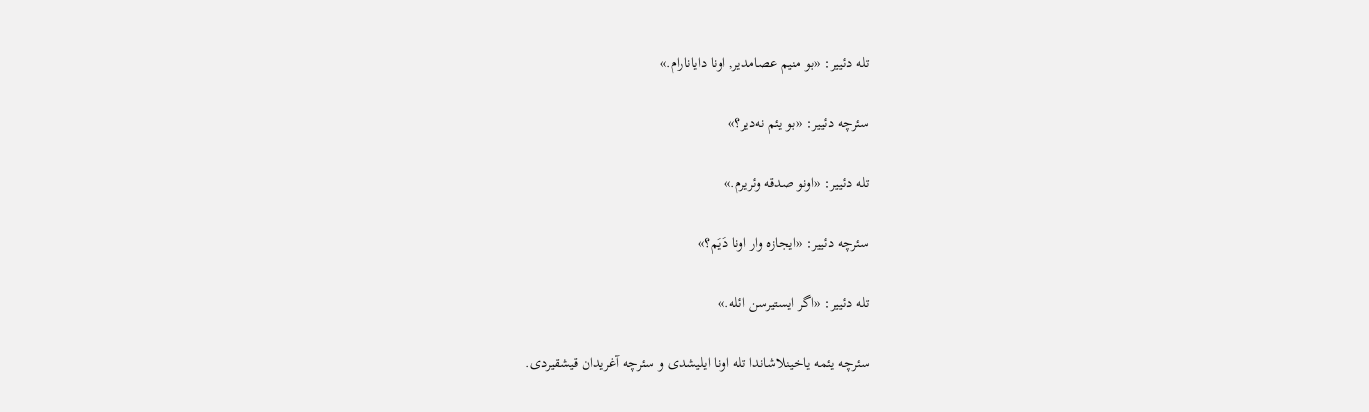تله دئییر: «بو منیم عصامدیر, اونا دایانارام.»

سئرچه دئییر: «بو یئم نه‌دیر؟»

تله دئییر: «اونو صدقه وئریرم.»

سئرچه دئییر: «ایجازه وار اونا دَیَم؟»

تله دئییر: «اگر ایستیرسن ائله.»

سئرچه یئمه یاخینلاشاندا تله اونا ایلیشدی و سئرچه آغریدان قیشقیردی.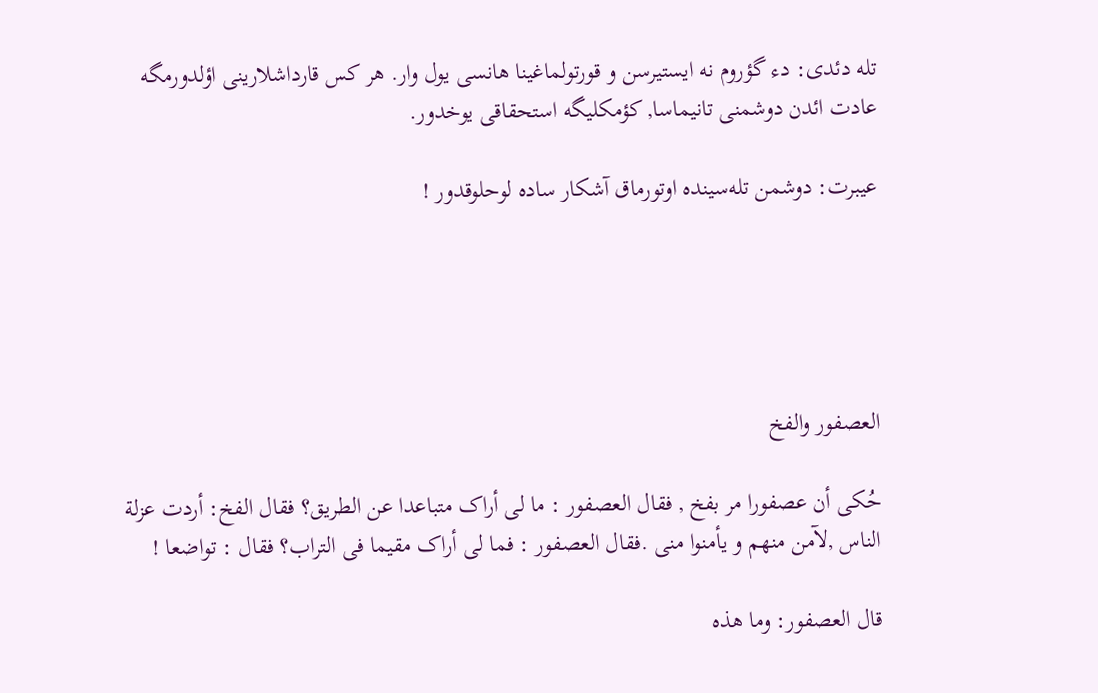تله دئدی: دء گؤروم نه ایستیرسن و قورتولماغینا هانسی یول وار. هر کس قارداشلارینی اؤلدورمگه عادت ائدن دوشمنی تانیماسا, کؤمکلیگه استحقاقی یوخدور.

عیبرت: دوشمن تله‌سینده اوتورماق آشکار ساده لوحلوقدور !





العصفور والفخ

حُکی أن عصفورا مر بفخ , فقال العصفور : ما لی أراک متباعدا عن الطریق؟ فقال الفخ: أردت عزلة الناس ,لآمن منهم و یأمنوا منی .فقال العصفور : فما لی أراک مقیما فی التراب؟ فقال : تواضعا !

قال العصفور: وما هذه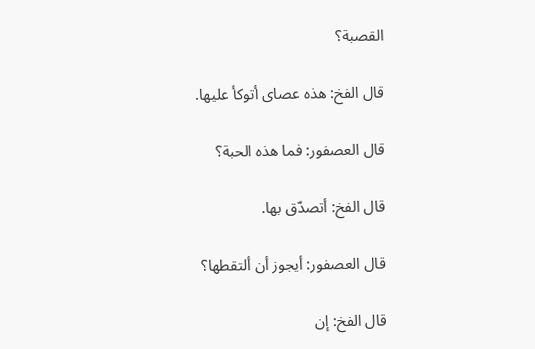القصبة؟

قال الفخ: هذه عصای أتوکأ علیها.

قال العصفور: فما هذه الحبة؟

قال الفخ: أتصدّق بها.

قال العصفور: أیجوز أن ألتقطها؟

قال الفخ: إن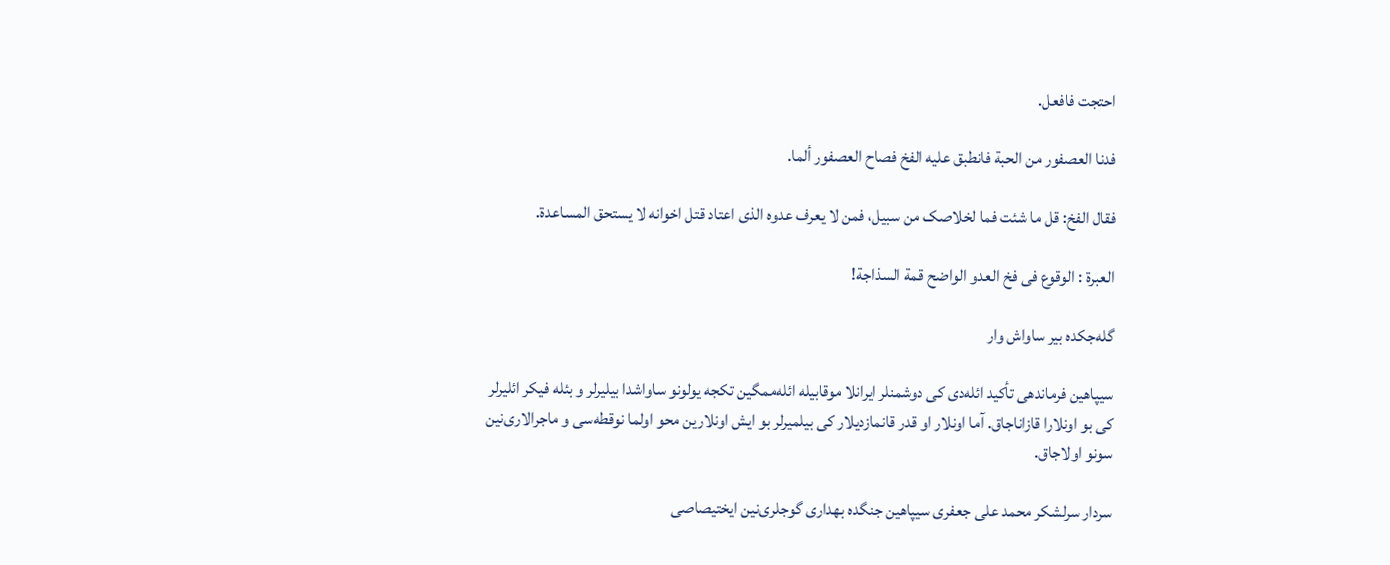احتجت فافعل.

فدنا العصفور من الحبة فانطبق علیه الفخ فصاح العصفور ألما.

فقال الفخ: قل ما شئت فما لخلاصک من سبیل، فمن لا یعرف عدوه الذی اعتاد قتل اخوانه لا یستحق المساعدة.

العبرة : الوقوع فی فخ العدو الواضح قمة السذاجة!

گله‌جکده بیر ساواش وار

سیپاهین فرماندهی تأکید ائله‌دی کی دوشمنلر ایرانلا موقابیله ائله‌ممگین تکجه یولونو ساواشدا بیلیرلر و بئله فیکر ائلیرلر کی بو اونلارا قازاناجاق. آما اونلار او قدر قانمازدیلار کی بیلمیرلر بو ایش اونلارین محو اولما نوقطه‌سی و ماجرالاری‌نین سونو اولاجاق.

سردار سرلشکر محمد علی جعفری سیپاهین جنگده بهداری گوجلری‌نین ایختیصاصی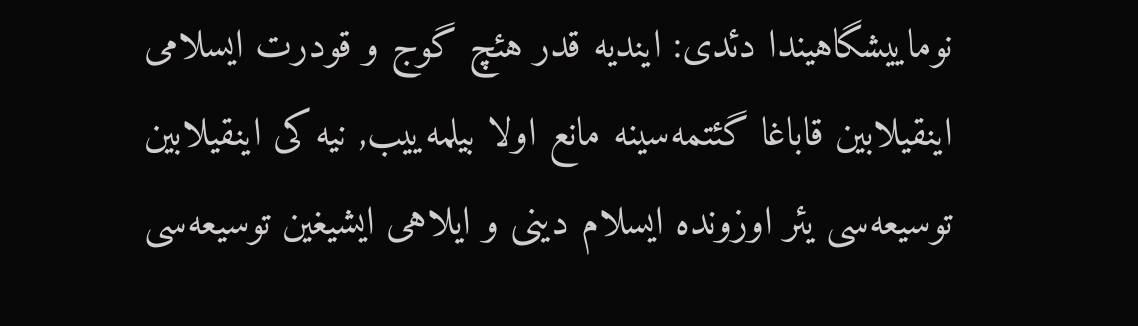نوماییشگاهیندا دئدی: ایندیه قدر هئچ گوج و قودرت ایسلامی اینقیلابین قاباغا گئتمه‌سینه مانع اولا بیلمه‌ییب, نیه کی اینقیلابین توسیعه‌سی یئر اوزونده ایسلام دینی و ایلاهی ایشیغین توسیعه‌سی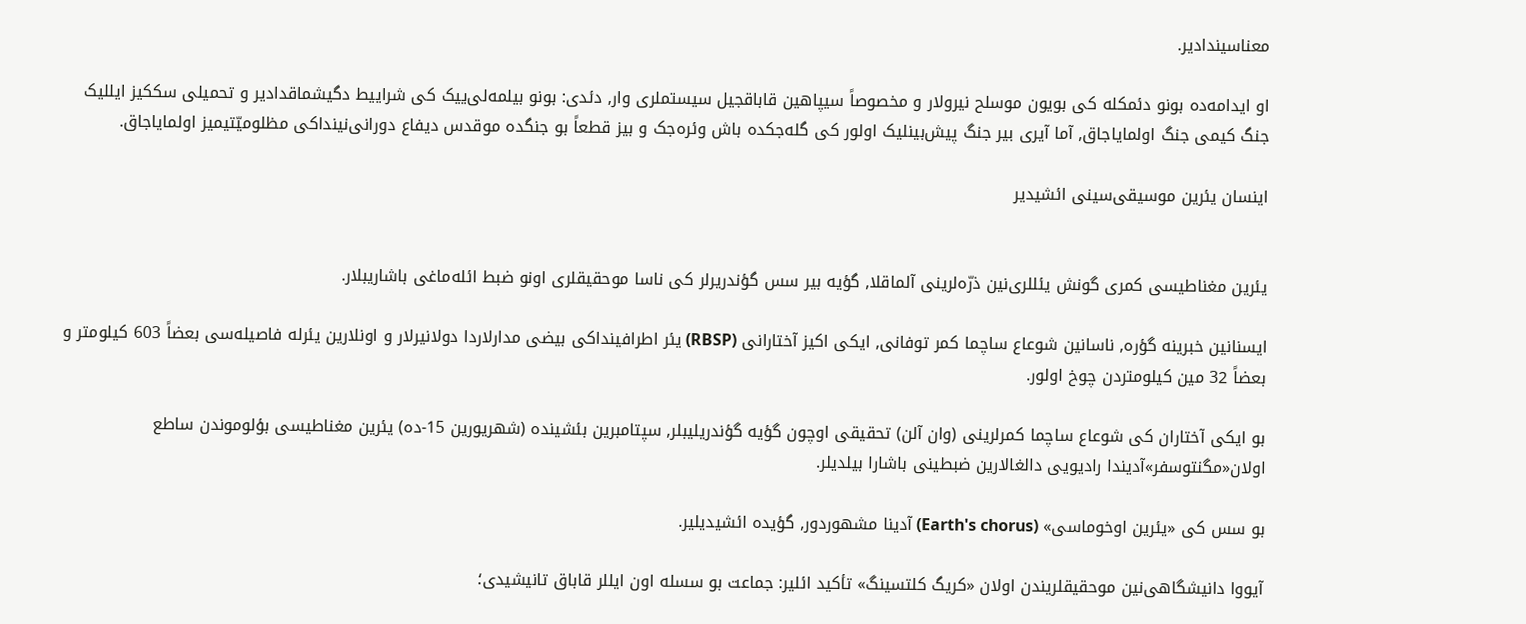معناسیندادیر.

او ایدامه‌ده بونو دئمکله کی بویون موسلح نیرولار و مخصوصاً سیپاهین قاباقجیل سیستملری وار, دئدی: بونو بیلمه‌لی‌ییک کی شراییط دگیشماقدادیر و تحمیلی سککیز ایللیک جنگ کیمی جنگ اولمایاجاق, آما آیری بیر جنگ پیش‌بینلیک اولور کی گله‌جکده باش وئره‌جک و بیز قطعاً بو جنگده موقدس دیفاع دورانی‌نینداکی مظلومیّتیمیز اولمایاجاق.

اینسان یئرین موسیقی‌سینی ائشیدیر


یئرین مغناطیسی کمری گونش یئللری‌نین ذرّه‌لرینی آلماقلا, گؤیه بیر سس گؤندریرلر کی ناسا موحقیقلری اونو ضبط ائله‌ماغی باشاریبلار.

ایسنانین خبرینه گؤره, ناسانین شوعاع ساچما کمر توفانی, ایکی اکیز آختارانی (RBSP) یئر اطرافینداکی بیضی مدارلاردا دولانیرلار و اونلارین یئرله فاصیله‌سی بعضاً 603 کیلومتر و بعضاً 32 مین کیلومتردن چوخ اولور.

بو ایکی آختاران کی شوعاع ساچما کمرلرینی (وان آلن) تحقیقی اوچون گؤیه گؤندریلیبلر, سپتامبرین بئشینده (شهریورین 15-ده) یئرین مغناطیسی بؤلوموندن ساطع اولان«مگنتوسفر»آدیندا رادیویی دالغالارین ضبطینی باشارا بیلدیلر.

بو سس کی «یئرین اوخوماسی» (Earth's chorus) آدینا مشهوردور, گؤیده ائشیدیلیر.

آیووا دانیشگاهی‌نین موحقیقلریندن اولان «کریگ کلتسینگ» تأکید ائلیر: جماعت بو سسله اون ایللر قاباق تانیشیدی؛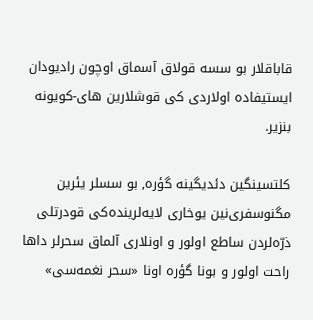قاباقلار بو سسه قولاق آسماق اوچون رادیودان ایستیفاده اولاردی کی قوشلارین های-کویونه بنزیر.

کلتسینگین دئدیگینه گؤره, بو سسلر یئرین مگنوسفری‌نین یوخاری لایه‌لرینده‌کی قودرتلی ذرّه‌لردن ساطع اولور و اونلاری آلماق سحرلر داها راحت اولور و بونا گؤره اونا «سحر نغمه‌سی»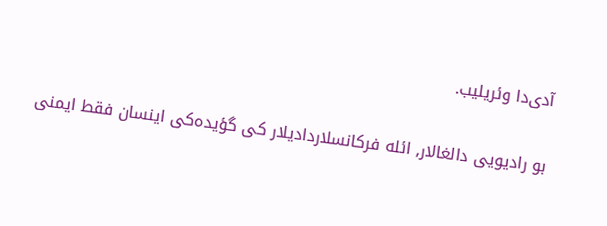آدی‌دا وئریلیب.

بو رادیویی دالغالار, ائله فرکانسلاردادیلار کی گؤیده‌کی اینسان فقط ایمنی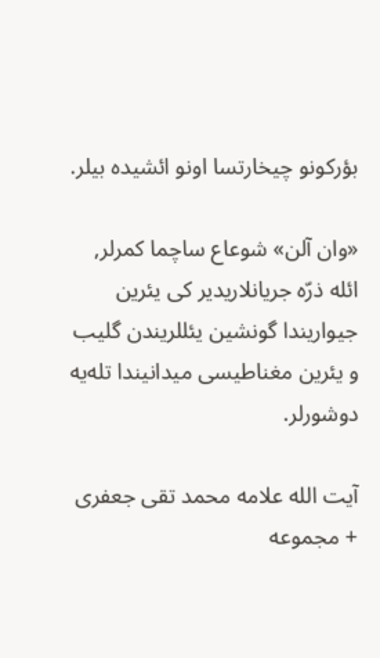بؤرکونو چیخارتسا اونو ائشیده بیلر.

«وان آلن» شوعاع ساچما کمرلر, ائله ذرّه جریانلاریدیر کی یئرین جیواریندا گونشین یئللریندن گلیب و یئرین مغناطیسی میدانیندا تله‌یه دوشورلر.

آیت الله علامه محمد تقی جعفری + مجموعه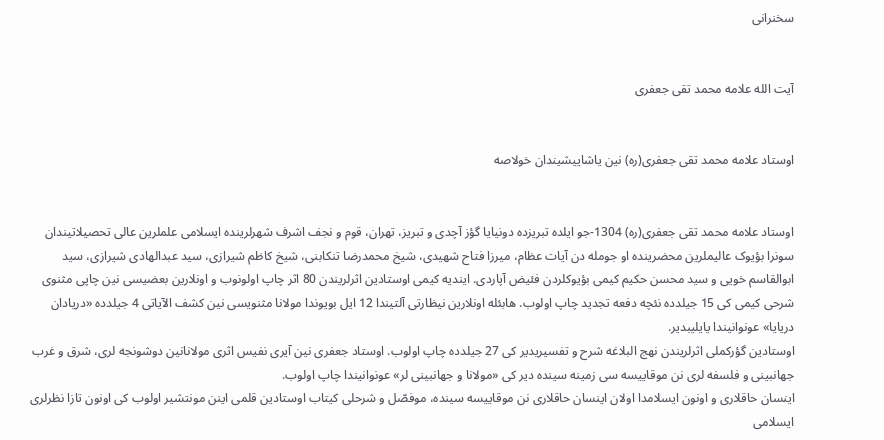سخنرانی


آیت الله علامه محمد تقی جعفری


اوستاد علامه محمد تقی جعفری(ره) نین یاشاییشیندان خولاصه


اوستاد علامه محمد تقی جعفری(ره) 1304-جو ایلده تبریزده دونیایا گؤز آچدی و تبریز، تهران، قوم و نجف اشرف شهرلرینده ایسلامی علملرین عالی تحصیلاتیندان سونرا بؤیوک عالیملرین محضرینده او جومله دن آیات عظام، میرزا فتاح شهیدی، شیخ محمدرضا تنکابنی، شیخ کاظم شیرازی، سید عبدالهادی شیرازی، سید ابوالقاسم خویی و سید محسن حکیم کیمی بؤیوکلردن فئیض آپاردی. ایندیه کیمی اوستادین اثرلریندن 80 اثر چاپ اولونوب و اونلارین بعضیسی نین چاپی مثنوی شرحی کیمی کی 15 جیلدده نئچه دفعه تجدید چاپ اولوب. هابئله اونلارین نیظارتی آلتیندا 12 ایل بویوندا مولانا مثنویسی نین کشف الآیاتی 4 جیلدده «دریادان دریایا» عونوانیندا یایلیبدیر.
اوستادین گؤرکملی اثرلریندن نهج البلاغه شرح و تفسیریدیر کی 27 جیلدده چاپ اولوب. اوستاد جعفری نین آیری نفیس اثری مولانانین دوشونجه لری، شرق و غرب جهانبینی و فلسفه لری نن موقاییسه سی زمینه سینده دیر کی «مولانا و جهانبینی لر» عونوانیندا چاپ اولوب.
اینسان حاقلاری و اونون ایسلامدا اولان اینسان حاقلاری نن موقاییسه سینده، موفصّل و شرحلی کیتاب اوستادین قلمی اینن مونتشیر اولوب کی اونون تازا نظرلری ایسلامی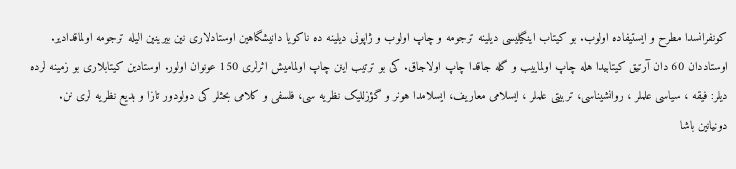کونفرانسدا مطرح و ایستیفاده اولوب. بو کیتاب اینگیلیسی دیلینه ترجومه و چاپ اولوب و ژاپونی دیلینه ده ناکویا دانیشگاهین اوستادلاری نین بیرینین الیله ترجومه اولماقدادیر.
اوستاددان 60 دان آرتیق کیتابیدا هله چاپ اولماییب و گله جاقدا چاپ اولاجاق. کی بو ترتیب اینن چاپ اولمامیش اثرلری 150 عونوان اولور. اوستادین کیتابلاری بو زمینه لرده دیلر: فیقه ، سیاسی علملر ، روانشیناسی، تربیتی علملر ، ایسلامی معاریف، ایسلامدا هونر و گؤزللیک نظریه سی، فلسفی و کلامی بحثلر کی دولودور تازا و بدیع نظریه لری نن.
دونیانین باشا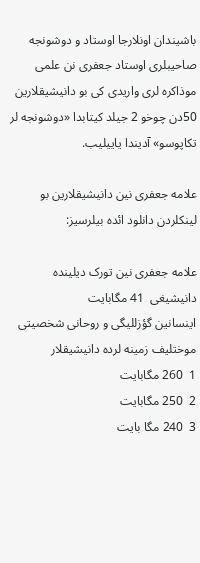باشیندان اونلارجا اوستاد و دوشونجه صاحیبلری اوستاد جعفری نن علمی موذاکره لری واریدی کی بو دانیشیقلارین 50دن چوخو 2 جیلد کیتابدا «دوشونجه لر تکاپوسو» آدیندا یاییلیب.

علامه جعفری نین دانیشیقلارین بو لینکلردن دانلود ائده بیلرسیز:

علامه جعفری نین تورک دیلینده دانیشیغی  41 مگابایت
اینسانین گؤزللیگی و روحانی شخصیتی
موختلیف زمینه لرده دانیشیقلار
1  260 مگابایت
2  250 مگابایت
3  240 مگا بایت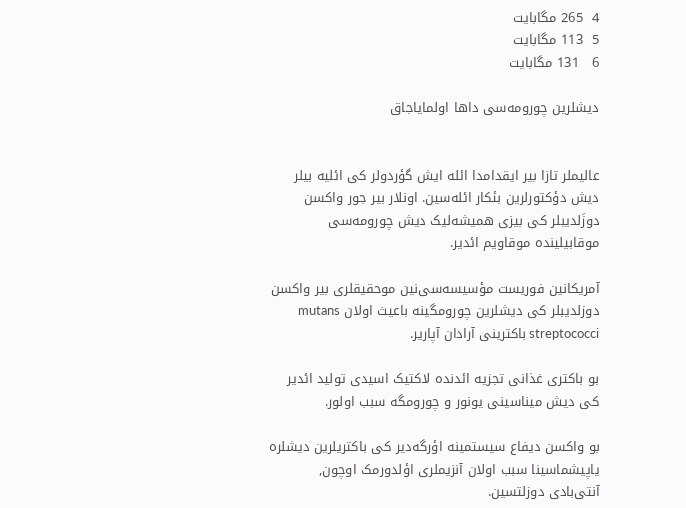4  265 مگابایت
5  113 مگابایت
6   131 مگابایت

دیشلرین چورومه‌سی داها اولمایاجاق


عالیملر تازا بیر ایقدامدا ائله ایش گؤردولر کی ائلیه بیلر دیش دؤکتورلرین بئکار ائله‌سین. اونلار بیر جور واکسن دوزَلدیبلر کی بیزی همیشه‌لیک دیش چورومه‌سی موقابیلینده موقاویم ائدیر.

آمریکانین فوریست مؤسیسه‌سی‌نین موحقیقلری بیر واکسن دوزلدیبلر کی دیشلرین چورومگینه باعیث اولان mutans streptococci باکترینی آرادان آپاریر.

بو باکتری غذانی تجزیه ائدنده لاکتیک اسیدی تولید ائدیر کی دیش میناسینی یونور و چورومگه سبب اولور.

بو واکسن دیفاع سیستمینه اؤرگه‌دیر کی باکتریلرین دیشلره یاپیشماسینا سبب اولان آنزیملری اؤلدورمک اوچون, آنتی‌بادی دوزلتسین.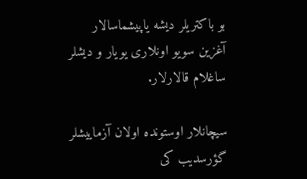بو باکتریلر دیشه یاپیشماسالار آغزین سویو اونلاری یویار و دیشلر ساغلام قالارلار.

سیچانلار اوستونده اولان آزماییشلر گؤرسدیب کی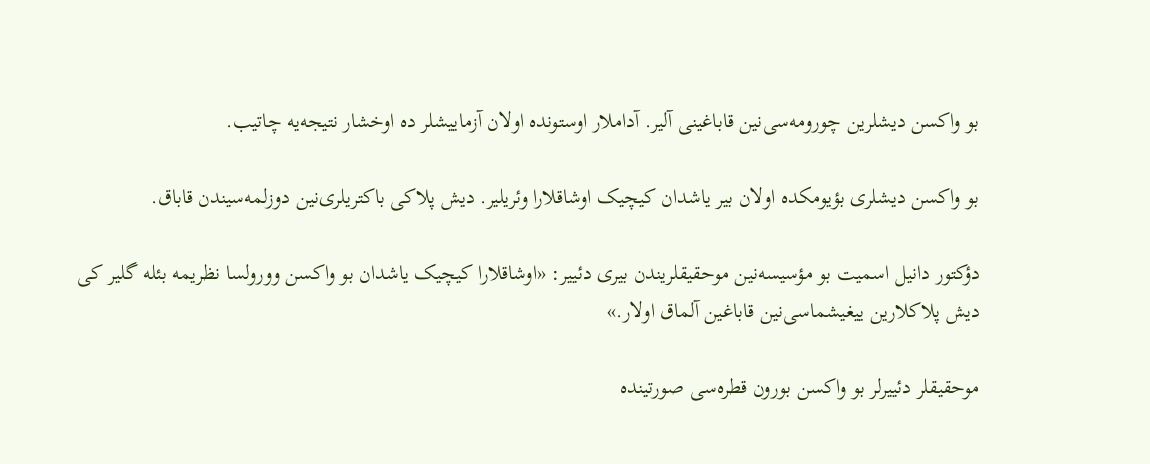بو واکسن دیشلرین چورومه‌سی‌نین قاباغینی آلیر. آداملار اوستونده اولان آزماییشلر ده اوخشار نتیجه‌یه چاتیب.

بو واکسن دیشلری بؤیومکده اولان بیر یاشدان کیچیک اوشاقلارا وئریلیر. دیش پلاکی باکتریلری‌نین دوزلمه‌سیندن قاباق.

دؤکتور دانیل اسمیت بو مؤسیسه‌نین موحقیقلریندن بیری دئییر: «اوشاقلارا کیچیک یاشدان بو واکسن وورولسا نظریمه بئله گلیر کی دیش پلاکلارین ییغیشماسی‌نین قاباغین آلماق اولار.»

موحقیقلر دئییرلر بو واکسن بورون قطره‌سی صورتینده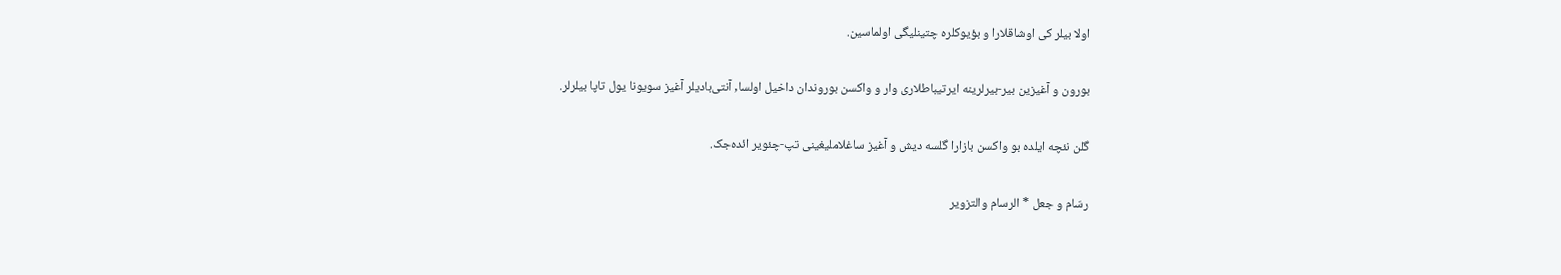اولا بیلر کی اوشاقلارا و بؤیوکلره چتینلیگی اولماسین.

بورون و آغیزین بیر-بیرلرینه ایرتیباطلاری وار و واکسن بوروندان داخیل اولسا, آنتی‌بادیلر آغیز سویونا یول تاپا بیلرلر.

گلن نئچه ایلده بو واکسن بازارا گلسه دیش و آغیز ساغلاملیغینی تپ-چئویر ائده‌جک.

رسّام و جعل * الرسام والتزویر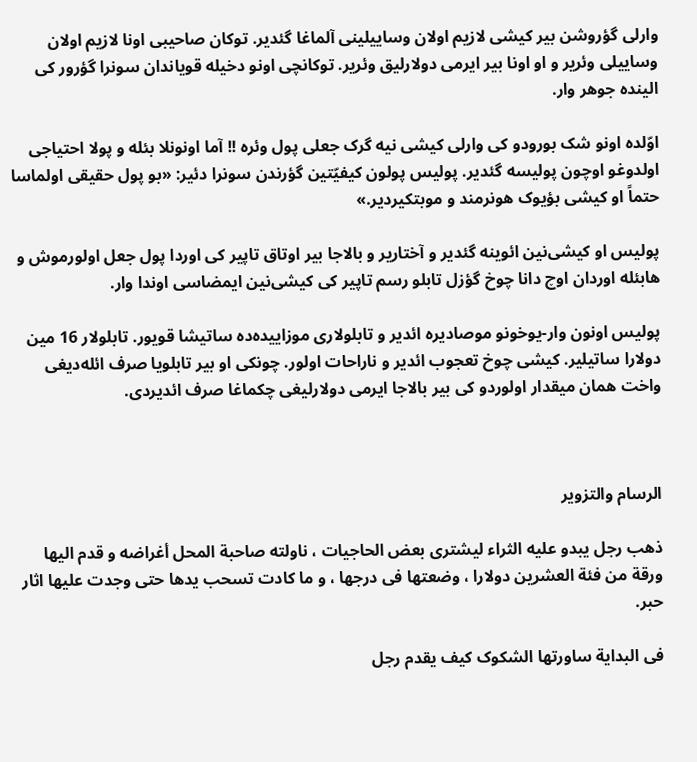وارلی گؤروشن بیر کیشی لازیم اولان وساییلینی آلماغا گئدیر. توکان صاحیبی اونا لازیم اولان وساییلی وئریر و او اونا بیر ایرمی دولارلیق وئریر. توکانچی اونو دخیله قویاندان سونرا گؤرور کی الینده جوهر وار.

اوّلده اونو شک بورودو کی وارلی کیشی نیه گرک جعلی پول وئره !! آما اونونلا بئله و پولا احتیاجی اولدوغو اوچون پولیسه گئدیر. پولیس پولون کیفیّتین گؤرندن سونرا دئیر: «بو پول حقیقی اولماسا حتماً او کیشی بؤیوک هونرمند و موبتکیردیر.»

پولیس او کیشی‌نین ائوینه گئدیر و آختاریر و بالاجا بیر اوتاق تاپیر کی اوردا پول جعل اولورموش و هابئله اوردان اوچ دانا چوخ گؤزل تابلو رسم تاپیر کی کیشی‌نین ایمضاسی اوندا وار.

پولیس اونون وار-یوخونو موصادیره ائدیر و تابلولاری موزاییده‌ده ساتیشا قویور. تابلولار 16 مین دولارا ساتیلیر. کیشی چوخ تعجوب ائدیر و ناراحات اولور. چونکی او بیر تابلویا صرف ائله‌دیغی واخت همان میقدار اولوردو کی بیر بالاجا ایرمی دولارلیغی چکماغا صرف ائدیردی.



الرسام والتزویر

ذهب رجل یبدو علیه الثراء لیشتری بعض الحاجیات ، ناولته صاحبة المحل أغراضه و قدم الیها ورقة من فئة العشرین دولارا ، وضعتها فی درجها ، و ما کادت تسحب یدها حتى وجدت علیها اثار حبر.

فی البدایة ساورتها الشکوک کیف یقدم رجل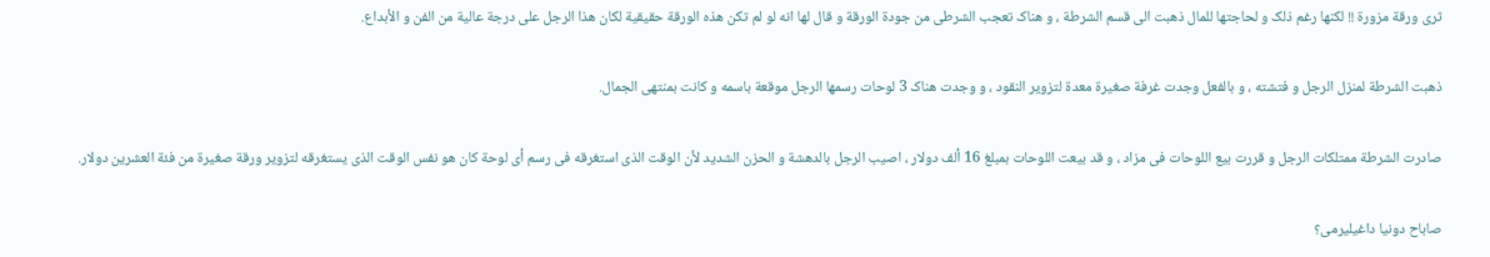ثری ورقة مزورة !! لکنها رغم ذلک و لحاجتها للمال ذهبت الى قسم الشرطة ، و هناک تعجب الشرطی من جودة الورقة و قال لها انه لو لم تکن هذه الورقة حقیقیة لکان هذا الرجل على درجة عالیة من الفن و الأبداع.

ذهبت الشرطة لمنزل الرجل و فتشته ، و بالفعل وجدت غرفة صغیرة معدة لتزویر النقود ، و وجدت هناک 3 لوحات رسمها الرجل موقعة باسمه و کانت بمنتهى الجمال.

صادرت الشرطة ممتلکات الرجل و قررت بیع اللوحات فی مزاد ، و قد بیعت اللوحات بمبلغ 16 ألف دولار ، اصیب الرجل بالدهشة و الحزن الشدید لأن الوقت الذی استغرقه فی رسم أی لوحة کان هو نفس الوقت الذی یستغرقه لتزویر ورقة صغیرة من فئة العشرین دولار.

صاباح دونیا داغیلیرمی؟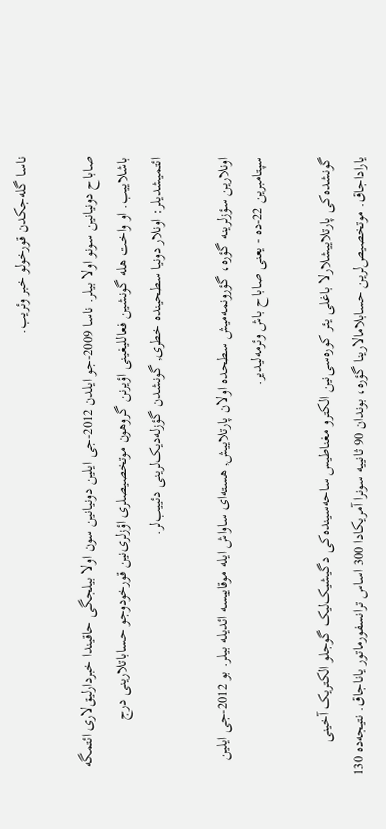ناسا گله‌‌جکدن قورخولو خبر وئریب.

صاباح دونیانین سونو اولا بیلر. ناسا 2009-جو ایلدن 2012-جی ایلین دونیانین سون اولا بیلجگی حاقیندا خبردارلیق‌لاری ائتمگه باشلاییب. او واخت هله گونشین فعاللیغینی اؤیرنن گروهون موتخصیصلری اؤزلری‌نین قورخودوجو حساباتلارینی درج ائتمیشدیلر: اونلار دونیا سطحینده خطری, گونشدن گؤزله‌دیک‌لرینی دئییب‌لر.

اونلارین سؤزلرینه گؤره، گؤرونمه‌میش سطحده اولان پارتلاییش, هسته‌ای ساواش ایله موقاییسه ائدیله بیلر. بو 2012-جی ایلین سپتامبرین 22-ده - یعنی صاباح باش وئرمه‌لیدیر.

گونشده‌کی پارتلاییشلارلا باغلی یئر کوره‌سی‌نین الکترو مغناطیس ساحه‌سینده‌کی دگیشیک‌لیک گوجلو الکتریک آخینی یارادا‌جاق. موتخصیص‌لرین حسابلاما‌لارینا گؤره، بوندان 90 ثانییه سونرا آمریکادا 300 اساس ترانسفورماتور یانا‌جاق. نتیجه‌ده 130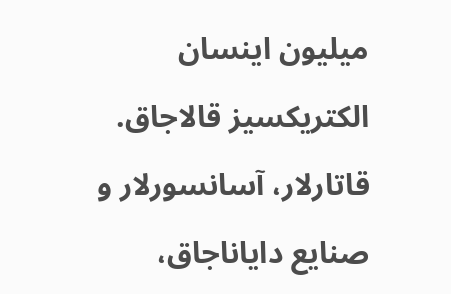میلیون اینسان الکتریکسیز قالا‌جاق. قاتارلار، آسانسور‌لار و صنایع دایانا‌جاق،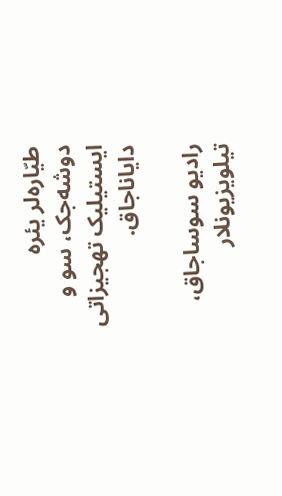طیّاره‌لر یئره دوشه‌جک، سو و ایستیلیک تهجیزاتی دایانا‌جاق.

رادیو سوسا‌جاق، تیلویزیونلار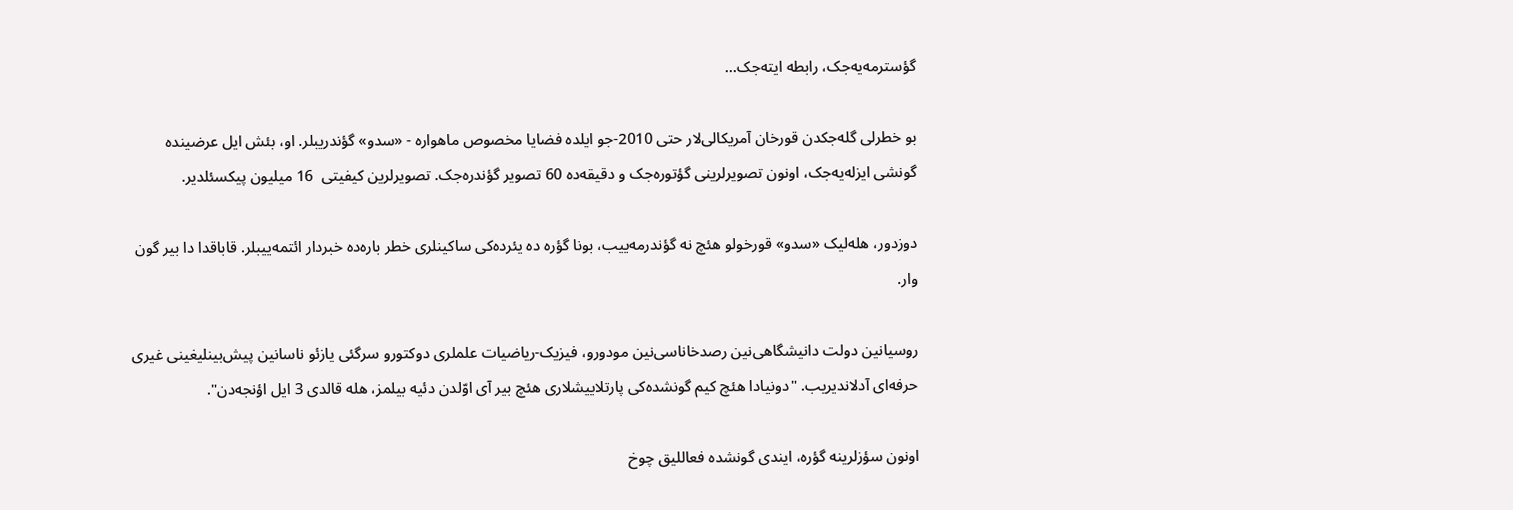گؤسترمه‌یه‌جک، رابطه ایته‌جک...

بو خطرلی گله‌جکدن قورخان آمریکا‌لی‌لار حتی 2010-جو ایلده فضایا مخصوص ماهواره - «سدو» گؤندریبلر. او، بئش ایل عرضینده گونشی ایزله‌یه‌جک، اونون تصویرلرینی گؤتوره‌جک و دقیقه‌ده 60 تصویر گؤندره‌جک. تصویرلرین کیفیتی  16 میلیون پیکسئلدیر.

دوزدور، هله‌لیک «سدو» قورخولو هئچ نه گؤندرمه‌ییب، بونا گؤره ده یئرده‌کی ساکینلری خطر باره‌ده خبردار ائتمه‌ییبلر. قاباقدا دا بیر گون وار.

روسیانین دولت دانیشگاهی‌نین رصدخاناسی‌نین مودورو، فیزیک-ریاضیات علملری دوکتورو سرگئی یازئو ناسانین پیش‌بینلیغینی غیری حرفه‌ای آدلاندیریب. "دونیادا هئچ کیم گونشده‌کی پارتلاییشلاری هئچ بیر آی اوّلدن دئیه بیلمز، هله قالدی 3 ایل اؤنجه‌دن".

اونون سؤزلرینه گؤره، ایندی گونشده فعاللیق چوخ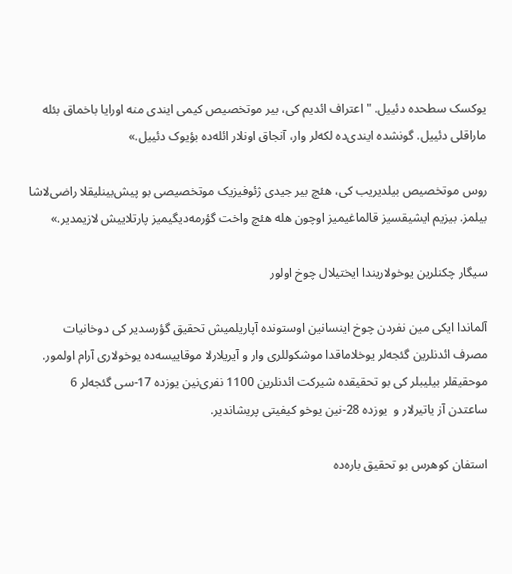یوکسک سطحده دئییل. "اعتراف ائدیم کی، بیر موتخصیص کیمی ایندی منه اورایا باخماق بئله ماراقلی دئییل. گونشده ایندی‌ده لکه‌لر وار، آنجاق اونلار ائله‌ده بؤیوک دئییل.»

روس موتخصیص بیلدیریب کی، هئچ بیر جیدی ژئوفیزیک موتخصیصی بو پیش‌بینلیقلا راضی‌لاشا بیلمز. بیزیم ایشیقسیز قالماغیمیز اوچون هله هئچ واخت گؤرمه‌دیگیمیز پارتلاییش لازیمدیر.»

سیگار چکنلرین یوخولاریندا ایختیلال چوخ اولور

آلماندا ایکی مین نفردن چوخ اینسانین اوستونده آپاریلمیش تحقیق گؤرسدیر کی دوخانیات مصرف ائدنلرین گئجه‌لر یوخلاماقدا موشکوللری وار و آیریلارلا موقاییسه‌ده یوخولاری آرام اولمور. موحقیقلر بیلیبلر کی بو تحقیقده شیرکت ائدنلرین 1100 نفری‌نین یوزده 17-سی گئجه‌لر 6 ساعتدن آز یاتیرلار و  یوزده 28-نین یوخو کیفیتی پریشاندیر.

استفان کوهرس بو تحقیق باره‌ده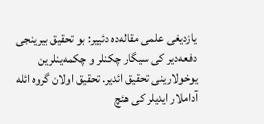یازدیغی علمی مقاله‌ده دئییر: بو تحقیق بیرینجی دفعه‌دیر کی سیگار چکنلر و چکمه‌ینلرین یوخولارینی تحقیق ائدیر. تحقیق اولان گروه ائله آداملار ایدیلر کی هئچ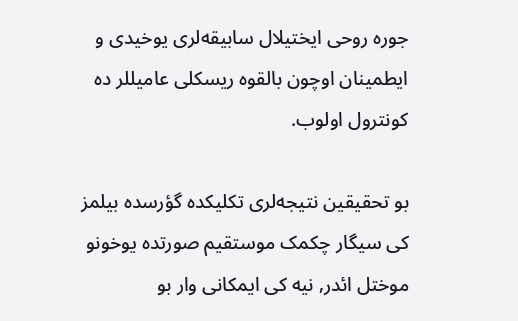جوره روحی ایختیلال سابیقه‌لری یوخیدی و ایطمینان اوچون بالقوه ریسکلی عامیللر ده کونترول اولوب.

بو تحقیقین نتیجه‌لری تکلیکده گؤرسده بیلمز کی سیگار چکمک موستقیم صورتده یوخونو موختل ائدر, نیه کی ایمکانی وار بو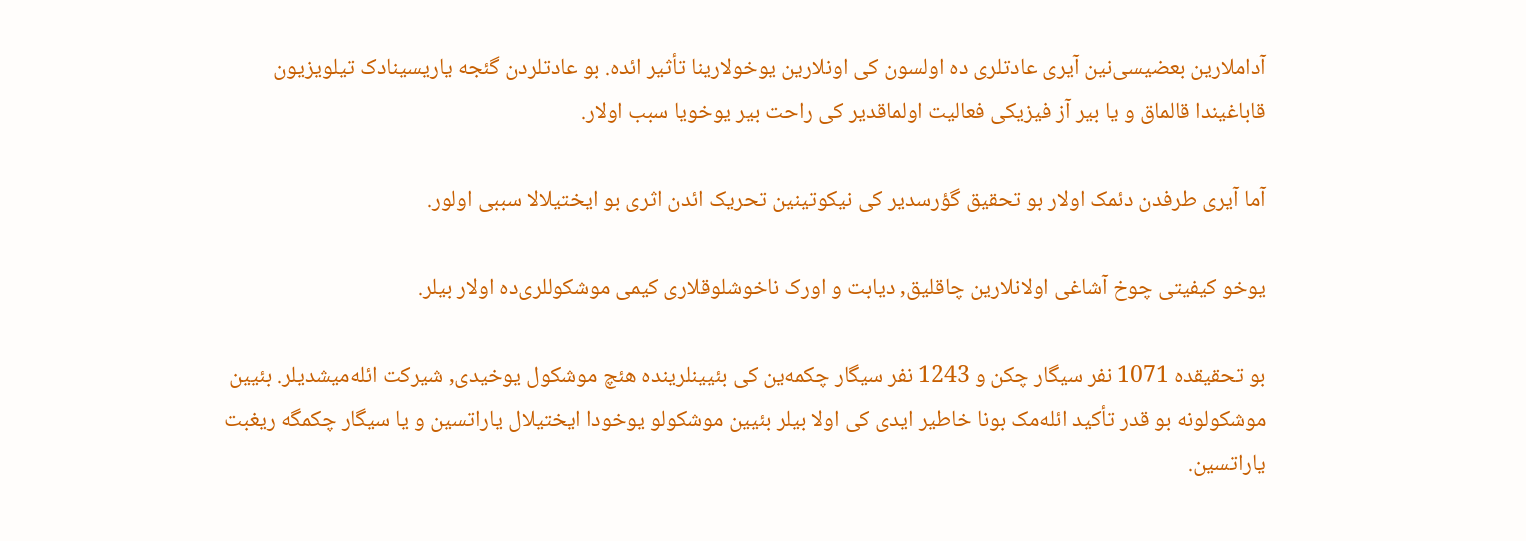آداملارین بعضیسی‌نین آیری عادتلری ده اولسون کی اونلارین یوخولارینا تأثیر ائده. بو عادتلردن گئجه یاریسینادک تیلویزیون قاباغیندا قالماق و یا بیر آز فیزیکی فعالیت اولماقدیر کی راحت بیر یوخویا سبب اولار.

آما آیری طرفدن دئمک اولار بو تحقیق گؤرسدیر کی نیکوتینین تحریک ائدن اثری بو ایختیلالا سببی اولور.

یوخو کیفیتی چوخ آشاغی اولانلارین چاقلیق, دیابت و اورک ناخوشلوقلاری کیمی موشکوللری‌ده اولار بیلر.

بو تحقیقده 1071 نفر سیگار چکن و 1243 نفر سیگار چکمه‌ین کی بئیینلرینده هئچ موشکول یوخیدی, شیرکت ائله‌میشدیلر. بئیین موشکولونه بو قدر تأکید ائله‌مک بونا خاطیر ایدی کی اولا بیلر بئیین موشکولو یوخودا ایختیلال یاراتسین و یا سیگار چکمگه ریغبت یاراتسین.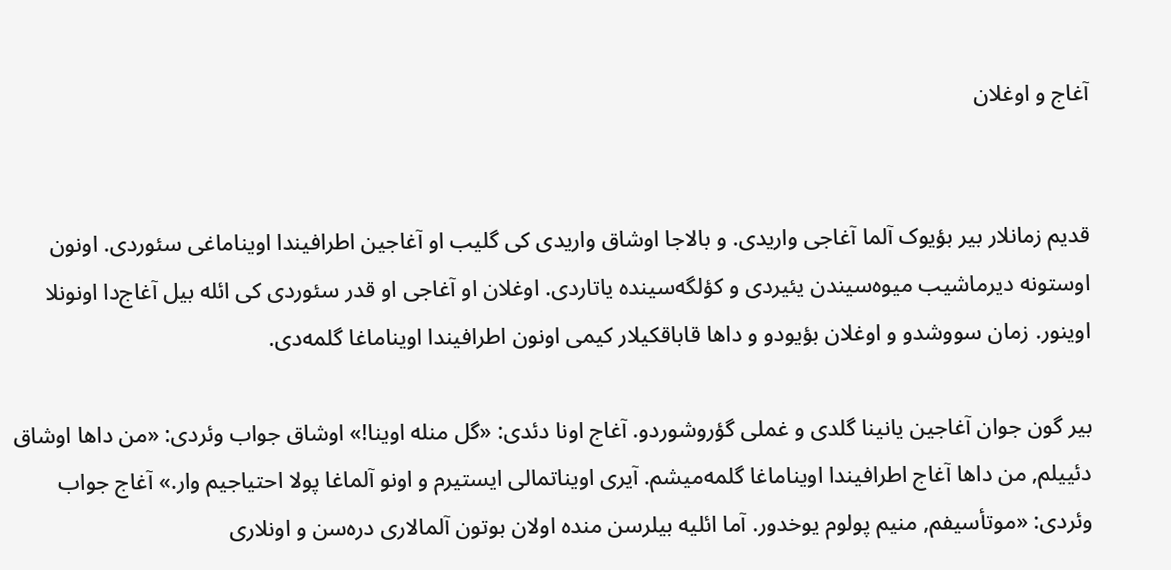آغاج و اوغلان


قدیم زمانلار بیر بؤیوک آلما آغاجی واریدی. و بالاجا اوشاق واریدی کی گلیب او آغاجین اطرافیندا اویناماغی سئوردی. اونون اوستونه دیرماشیب میوه‌سیندن یئیردی و کؤلگه‌سینده یاتاردی. اوغلان او آغاجی او قدر سئوردی کی ائله بیل آغاج‌دا اونونلا اوینور. زمان سووشدو و اوغلان بؤیودو و داها قاباقکیلار کیمی اونون اطرافیندا اویناماغا گلمه‌دی.

بیر گون جوان آغاجین یانینا گلدی و غملی گؤروشوردو. آغاج اونا دئدی: «گل منله اوینا!» اوشاق جواب وئردی: «من داها اوشاق دئییلم, من داها آغاج اطرافیندا اویناماغا گلمه‌میشم. آیری اویناتمالی ایستیرم و اونو آلماغا پولا احتیاجیم وار.» آغاج جواب وئردی: «موتأسیفم, منیم پولوم یوخدور. آما ائلیه بیلرسن منده اولان بوتون آلمالاری دره‌سن و اونلاری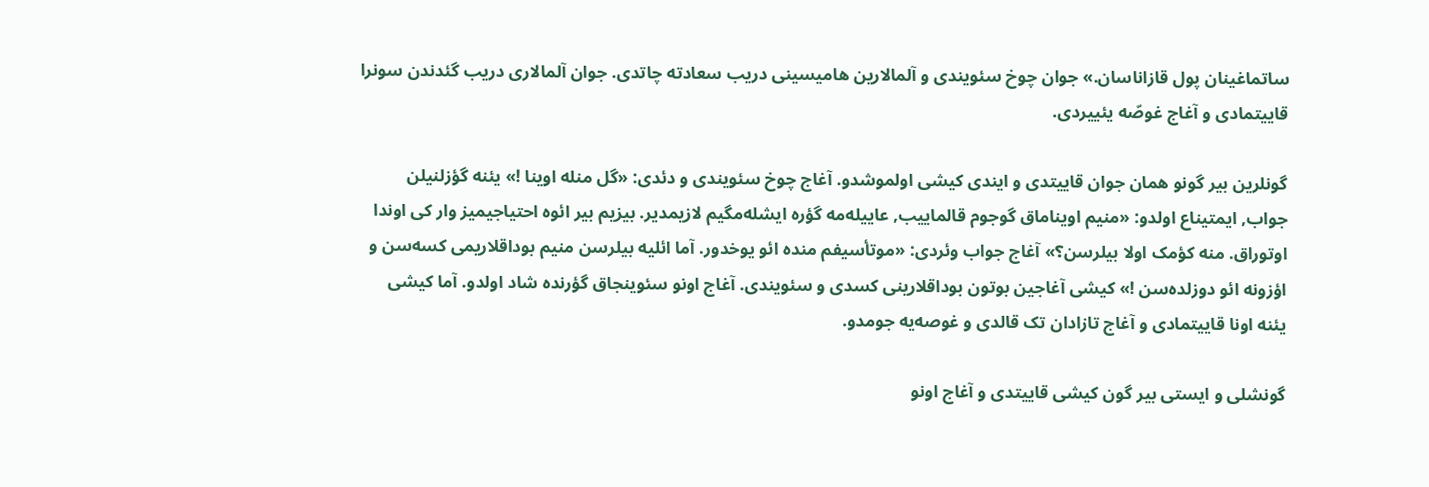ساتماغینان پول قازاناسان.» جوان چوخ سئویندی و آلمالارین هامیسینی دریب سعادته چاتدی. جوان آلمالاری دریب گئدندن سونرا قاییتمادی و آغاج غوصّه یئییردی.

گونلرین بیر گونو همان جوان قاییتدی و ایندی کیشی اولموشدو. آغاج چوخ سئویندی و دئدی: «گل منله اوینا !» یئنه گؤزلنیلن جواب, ایمتیناع اولدو: «منیم اویناماق گوجوم قالماییب, عاییله‌مه گؤره ایشله‌مگیم لازیمدیر. بیزیم بیر ائوه احتیاجیمیز وار کی اوندا اوتوراق. منه کؤمک اولا بیلرسن؟» آغاج جواب وئردی: «موتأسیفم منده ائو یوخدور. آما ائلیه بیلرسن منیم بوداقلاریمی کسه‌سن و اؤزونه ائو دوزلده‌سن !» کیشی آغاجین بوتون بوداقلارینی کسدی و سئویندی. آغاج اونو سئوینجاق گؤرنده شاد اولدو. آما کیشی یئنه اونا قاییتمادی و آغاج تازادان تک قالدی و غوصه‌یه جومدو.

گونشلی و ایستی بیر گون کیشی قاییتدی و آغاج اونو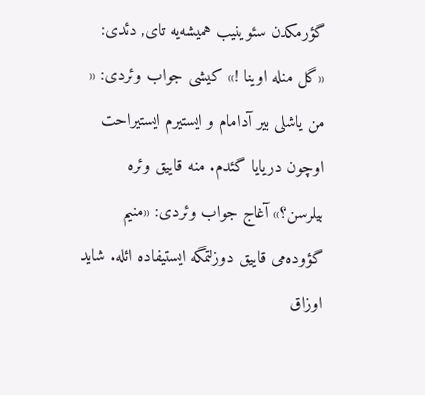گؤرمکدن سئوینیب همیشه‌یه تای, دئدی: «گل منله اوینا !» کیشی جواب وئردی: « من یاشلی بیر آدامام و ایستیرم ایستیراحت اوچون دریایا گئدم. منه قاییق وئره بیلرسن؟» آغاج جواب وئردی: «منیم گؤوده‌می قاییق دوزلتمگه ایستیفاده ائله. شاید اوزاق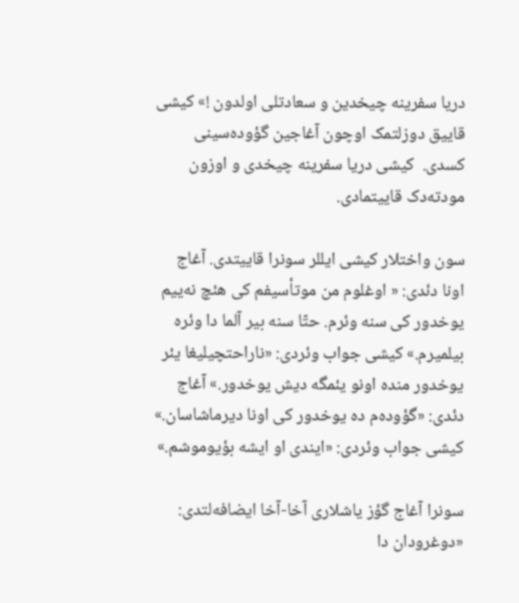دریا سفرینه چیخدین و سعادتلی اولدون !» کیشی قاییق دوزلتمک اوچون آغاجین گؤوده‌سینی کسدی.  کیشی دریا سفرینه چیخدی و اوزون مودته‌دک قاییتمادی.

سون واختلار کیشی ایللر سونرا قاییتدی. آغاج اونا دئدی: « اوغلوم من موتأسیفم کی هئچ نه‌ییم یوخدور کی سنه وئرم. حتّا سنه بیر آلما دا وئره بیلمیرم.» کیشی جواب وئردی: «ناراحتچیلیغا یئر یوخدور منده اونو یئمگه دیش یوخدور.» آغاج دئدی: «گؤوده‌م ده یوخدور کی اونا دیرماشاسان.» کیشی جواب وئردی: «ایندی او ایشه بؤیوموشم.»

سونرا آغاج گؤز یاشلاری آخا-آخا ایضافه‌لتدی: «دوغرودان دا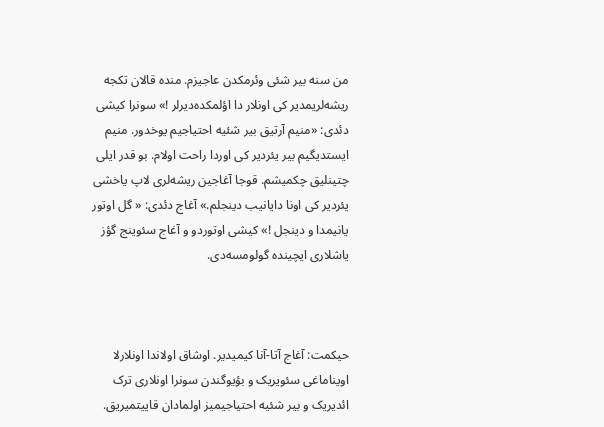من سنه بیر شئی وئرمکدن عاجیزم. منده قالان تکجه ریشه‌لریمدیر کی اونلار دا اؤلمکده‌دیرلر !» سونرا کیشی دئدی: «منیم آرتیق بیر شئیه احتیاجیم یوخدور. منیم ایستدیگیم بیر یئردیر کی اوردا راحت اولام. بو قدر ایلی چتینلیق چکمیشم. قوجا آغاجین ریشه‌لری لاپ یاخشی یئردیر کی اونا دایانیب دینجلم.» آغاج دئدی: « گل اوتور یانیمدا و دینجل !» کیشی اوتوردو و آغاج سئوینج گؤز یاشلاری ایچینده گولومسه‌دی.



حیکمت: آغاج آتا-آنا کیمیدیر. اوشاق اولاندا اونلارلا اویناماغی سئویریک و بؤیوگندن سونرا اونلاری ترک ائدیریک و بیر شئیه احتیاجیمیز اولمادان قاییتمیریق.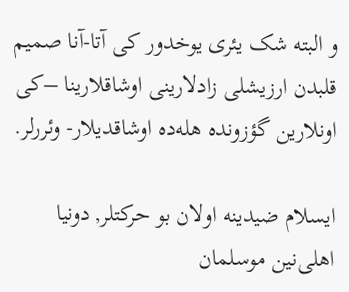و البته شک یئری یوخدور کی آتا-آنا صمیم قلبدن ارزیشلی زادلارینی اوشاقلارینا –کی اونلارین گؤزونده هله‌ده اوشاقدیلار- وئررلر.

ایسلام ضیدینه اولان بو حرکتلر, دونیا اهلی‌نین موسلمان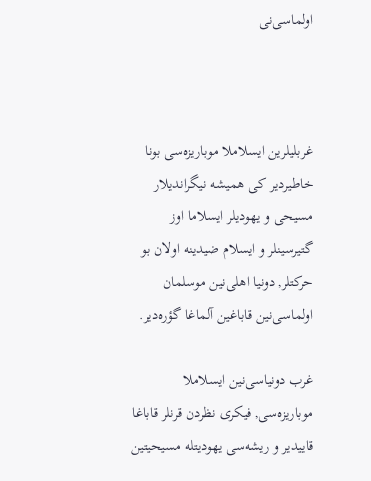اولماسی‌نی



غربلیلرین ایسلاملا موباریزه‌سی بونا خاطیردیر کی همیشه نیگراندیلار مسیحی و یهودیلر ایسلاما اوز گتیرسینلر و ایسلام ضیدینه اولان بو حرکتلر, دونیا اهلی‌نین موسلمان اولماسی‌نین قاباغین آلماغا گؤره‌دیر.

غرب دونیاسی‌نین ایسلاملا موباریزه‌سی, فیکری نظردن قرنلر قاباغا قاییدیر و ریشه‌سی یهودیتله مسیحیتین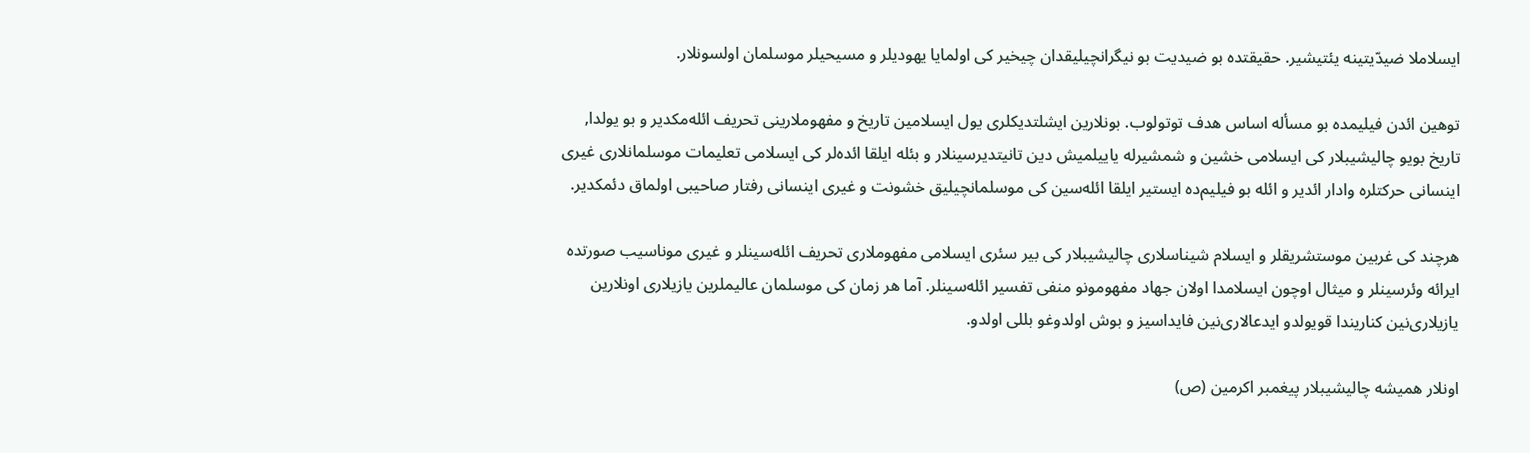ایسلاملا ضیدّیتینه یئتیشیر. حقیقتده بو ضیدیت بو نیگرانچیلیقدان چیخیر کی اولمایا یهودیلر و مسیحیلر موسلمان اولسونلار.

توهین ائدن فیلیمده بو مسأله اساس هدف توتولوب. بونلارین ایشلتدیکلری یول ایسلامین تاریخ و مفهوملارینی تحریف ائله‌مکدیر و بو یولدا, تاریخ بویو چالیشیبلار کی ایسلامی خشین و شمشیرله یاییلمیش دین تانیتدیرسینلار و بئله ایلقا ائده‌لر کی ایسلامی تعلیمات موسلمانلاری غیری اینسانی حرکتلره وادار ائدیر و ائله بو فیلیم‌ده ایستیر ایلقا ائله‌سین کی موسلمانچیلیق خشونت و غیری اینسانی رفتار صاحیبی اولماق دئمکدیر.

هرچند کی غربین موستشریقلر و ایسلام شیناسلاری چالیشیبلار کی بیر سئری ایسلامی مفهوملاری تحریف ائله‌سینلر و غیری موناسیب صورتده ایرائه وئرسینلر و میثال اوچون ایسلامدا اولان جهاد مفهومونو منفی تفسیر ائله‌سینلر. آما هر زمان کی موسلمان عالیملرین یازیلاری اونلارین یازیلاری‌نین کناریندا قویولدو ایدعالاری‌نین فایداسیز و بوش اولدوغو بللی اولدو.

اونلار همیشه چالیشیبلار پیغمبر اکرمین (ص)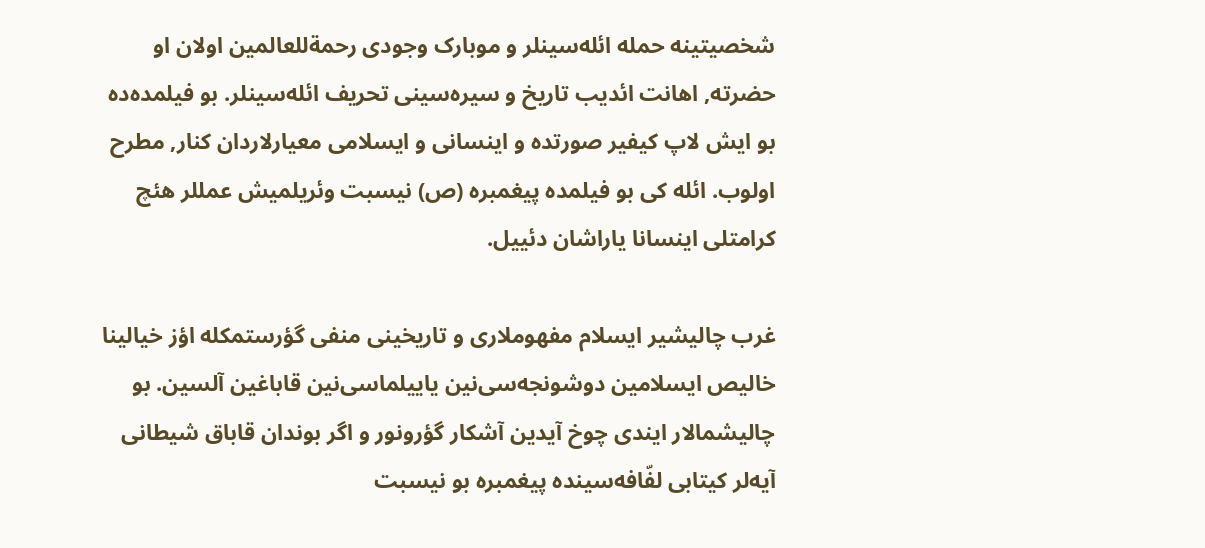شخصیتینه حمله ائله‌سینلر و موبارک وجودی رحمةللعالمین اولان او حضرته, اهانت ائدیب تاریخ و سیره‌سینی تحریف ائله‌سینلر. بو فیلمده‌ده بو ایش لاپ کیفیر صورتده و اینسانی و ایسلامی معیارلاردان کنار, مطرح اولوب. ائله کی بو فیلمده پیغمبره (ص) نیسبت وئریلمیش عمللر هئچ کرامتلی اینسانا یاراشان دئییل.

غرب چالیشیر ایسلام مفهوملاری و تاریخینی منفی گؤرستمکله اؤز خیالینا خالیص ایسلامین دوشونجه‌سی‌نین یاییلماسی‌نین قاباغین آلسین. بو چالیشمالار ایندی چوخ آیدین آشکار گؤرونور و اگر بوندان قاباق شیطانی آیه‌لر کیتابی لفّافه‌سینده پیغمبره بو نیسبت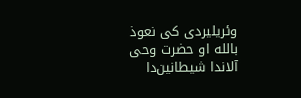وئریلیردی کی نعوذ بالله او حضرت وحی آلاندا شیطانین‌دا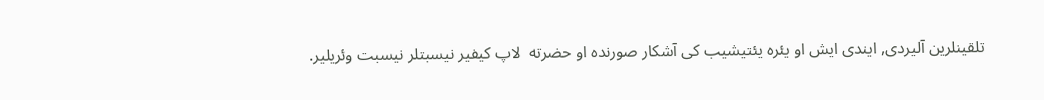تلقینلرین آلیردی, ایندی ایش او یئره یئتیشیب کی آشکار صورنده او حضرته  لاپ کیفیر نیسبتلر نیسبت وئریلیر.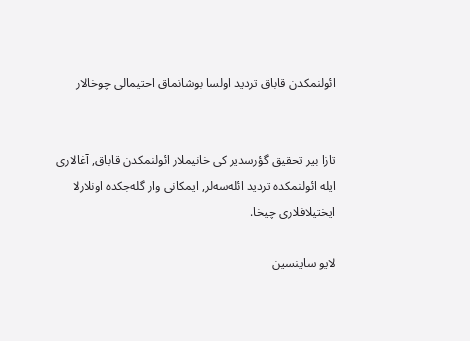ائولنمکدن قاباق تردید اولسا بوشانماق احتیمالی چوخالار


تازا بیر تحقیق گؤرسدیر کی خانیملار ائولنمکدن قاباق, آغالاری ایله ائولنمکده تردید ائله‌سه‌لر, ایمکانی وار گله‌جکده اونلارلا ایختیلافلاری چیخا.

لایو ساینسین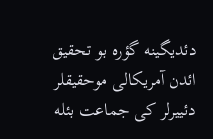دئدیگینه گؤره بو تحقیق ائدن آمریکالی موحقیقلر دئییرلر کی جماعت بئله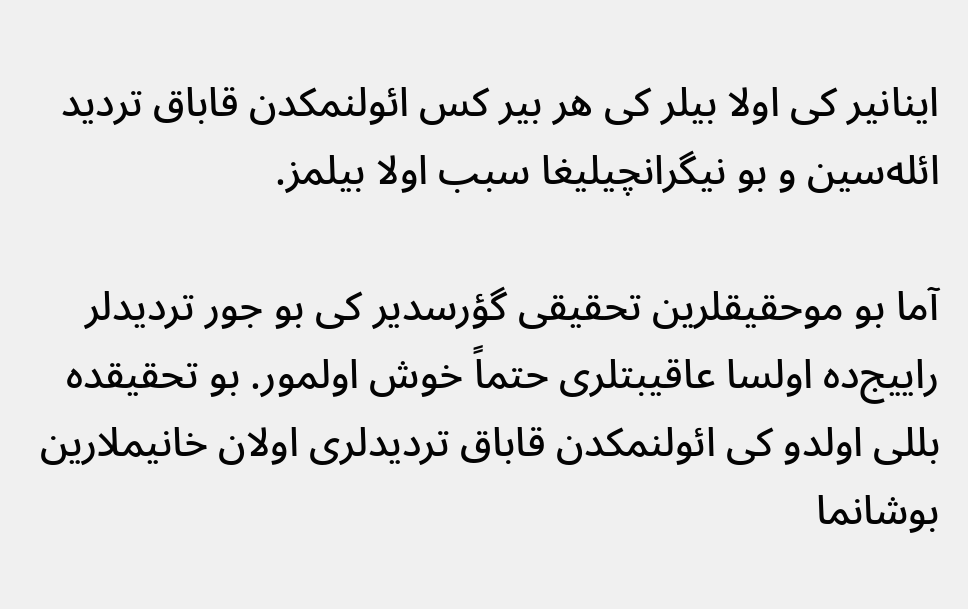اینانیر کی اولا بیلر کی هر بیر کس ائولنمکدن قاباق تردید ائله‌سین و بو نیگرانچیلیغا سبب اولا بیلمز.

آما بو موحقیقلرین تحقیقی گؤرسدیر کی بو جور تردیدلر راییج‌ده اولسا عاقیبتلری حتماً خوش اولمور. بو تحقیقده بللی اولدو کی ائولنمکدن قاباق تردیدلری اولان خانیملارین بوشانما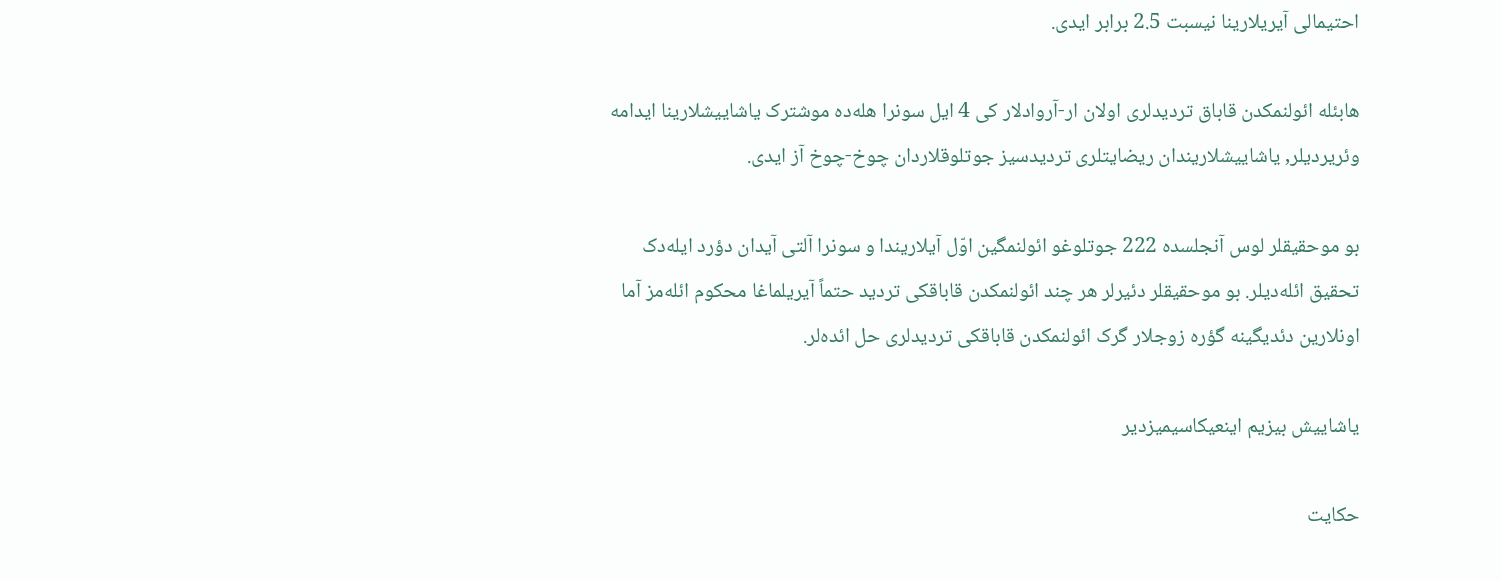احتیمالی آیریلارینا نیسبت 2.5 برابر ایدی.

هابئله ائولنمکدن قاباق تردیدلری اولان ار-آروادلار کی 4 ایل سونرا هله‌ده موشترک یاشاییشلارینا ایدامه وئریردیلر, یاشاییشلاریندان ریضایتلری تردیدسیز جوتلوقلاردان چوخ-چوخ آز ایدی.

بو موحقیقلر لوس آنجلسده 222 جوتلوغو ائولنمگین اوّل آیلاریندا و سونرا آلتی آیدان دؤرد ایله‌دک تحقیق ائله‌دیلر. بو موحقیقلر دئیرلر هر چند ائولنمکدن قاباقکی تردید حتماً آیریلماغا محکوم ائله‌مز آما اونلارین دئدیگینه گؤره زوجلار گرک ائولنمکدن قاباقکی تردیدلری حل ائده‌لر.

یاشاییش بیزیم اینعیکاسیمیزدیر

حکایت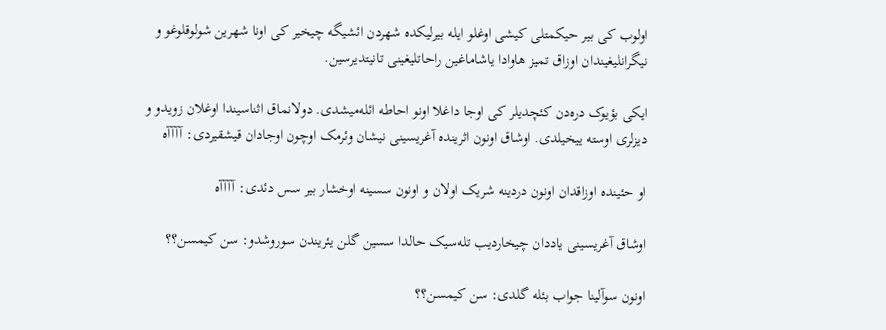اولوب کی بیر حیکمتلی کیشی اوغلو ایله بیرلیکده شهردن ائشیگه چیخیر کی اونا شهرین شولوقلوغو و نیگرانلیغیندان اوزاق تمیز هاوادا یاشاماغین راحاتلیغینی تانیتدیرسین.

ایکی بؤیوک دره‌دن کئچدیلر کی اوجا داغلا اونو احاطه ائله‌میشدی. دولانماق اثناسیندا اوغلان زویدو و دیزلری اوسته ییخیلدی. اوشاق اونون اثرینده آغریسینی نیشان وئرمک اوچون اوجادان قیشقیردی: آآآآه

او حئینده اوزاقدان اونون دردینه شریک اولان و اونون سسینه اوخشار بیر سس دئدی: آآآآه

اوشاق آغریسینی یاددان چیخاردیب تله‌سیک حالدا سسین گلن یئریندن سوروشدو: سن کیمسن؟؟

اونون سوآلینا جواب بئله گلدی: سن کیمسن؟؟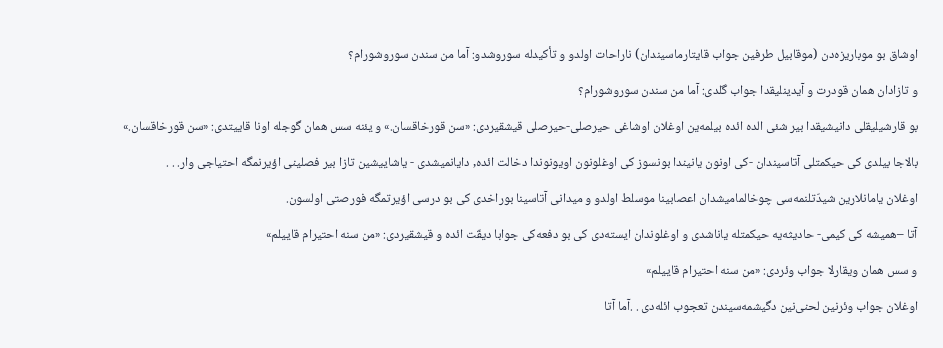اوشاق بو موباریزه‌دن (موقابیل طرفین جواب قایتارماسیندان) ناراحات اولدو و تأکیدله سوروشدو: آما من سندن سوروشورام؟

و تازادان همان قودرت و آیدینلیقدا جواب گلدی: آما من سندن سوروشورام؟

بو قارشیلیقلی دانیشیقدا بیر شئی الده ائده بیلمه‌ین اوغلان اوشاغی حیرصلی-حیرصلی قیشقیردی: «سن قورخاقسان.» و یئنه سس همان گوجله اونا قاییتدی: «سن قورخاقسان.»

بالاجا بیلدی کی حیکمتلی آتاسیندان -کی اونون یانیندا بونسوز کی اوغلونون اویونوندا دخالت ائده, دایانمیشدی - یاشاییشین تازا بیر فصلینی اؤیرنمگه احتیاجی وار. . .

اوغلان یامانلارین شیدّتلنمه‌سی چوخالمامیشدان اعصابینا موسلط اولدو و میدانی آتاسینا بوراخدی کی بو درسی اؤیرتمگه فورصتی اولسون.

آتا –همیشه کی کیمی- حادیثه‌یه حیکمتله یاناشدی و اوغلوندان ایسته‌دی کی بو دفعه‌کی جوابا دیقّت ائده و قیشقیردی: «من سنه احتیرام قاییلم»

و سس همان ویقارلا جواب وئردی: «من سنه احتیرام قاییلم»

اوغلان جواب وئرنین لحنی‌نین دگیشمه‌سیندن تعجوب ائله‌دی . .آما آتا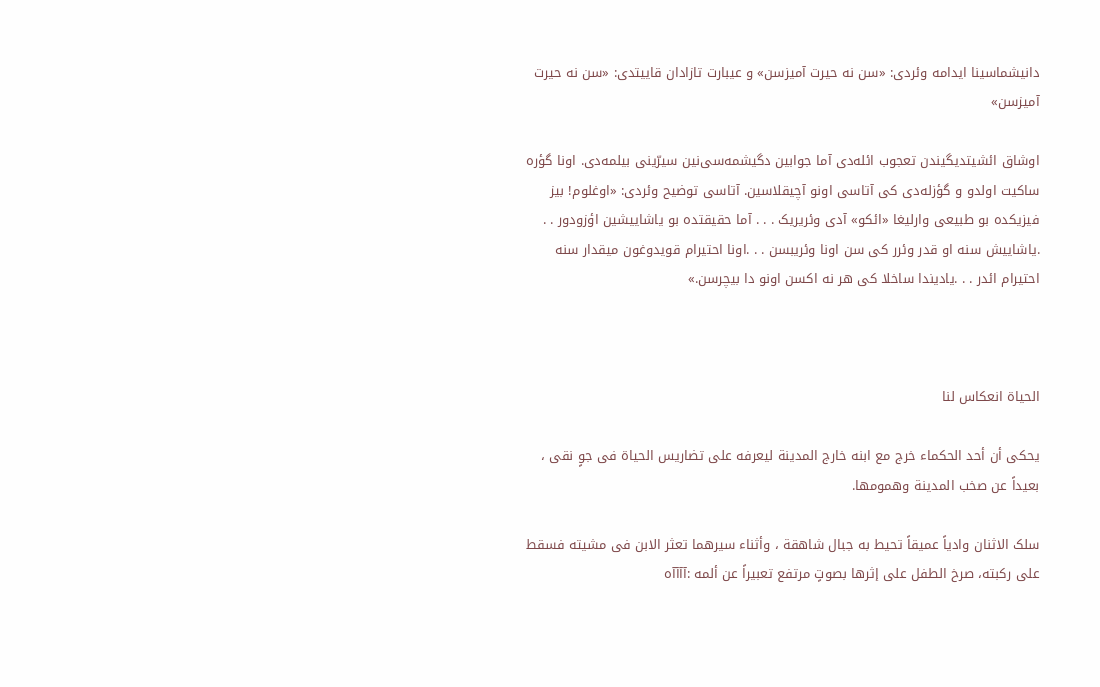دانیشماسینا ایدامه وئردی: «سن نه حیرت آمیزسن» و عیبارت تازادان قاییتدی: «سن نه حیرت آمیزسن»

اوشاق ائشیتدیگیندن تعجوب ائله‌دی آما جوابین دگیشمه‌سی‌نین سیرّینی بیلمه‌دی. اونا گؤره ساکیت اولدو و گؤزله‌دی کی آتاسی اونو آچیقلاسین. آتاسی توضیح وئردی: «اوغلوم! بیز فیزیکده بو طبیعی وارلیغا «ائکو» آدی وئریریک . . . آما حقیقتده بو یاشاییشین اؤزودور . . .یاشاییش سنه او قدر وئرر کی سن اونا وئریبسن . . .اونا احتیرام قویدوغون میقدار سنه احتیرام ائدر . . .یادیندا ساخلا کی هر نه اکسن اونو دا بیچرسن.»



الحیاة انعکاس لنا

یحکى أن أحد الحکماء خرج مع ابنه خارج المدینة لیعرفه على تضاریس الحیاة فی جوٍ نقی ، بعیداً عن صخب المدینة وهمومها.

سلک الاثنان وادیاً عمیقاً تحیط به جبال شاهقة ، وأثناء سیرهما تعثر الابن فی مشیته فسقط على رکبته، صرخ الطفل على إثرها بصوتٍ مرتفع تعبیراً عن ألمه :آآآآه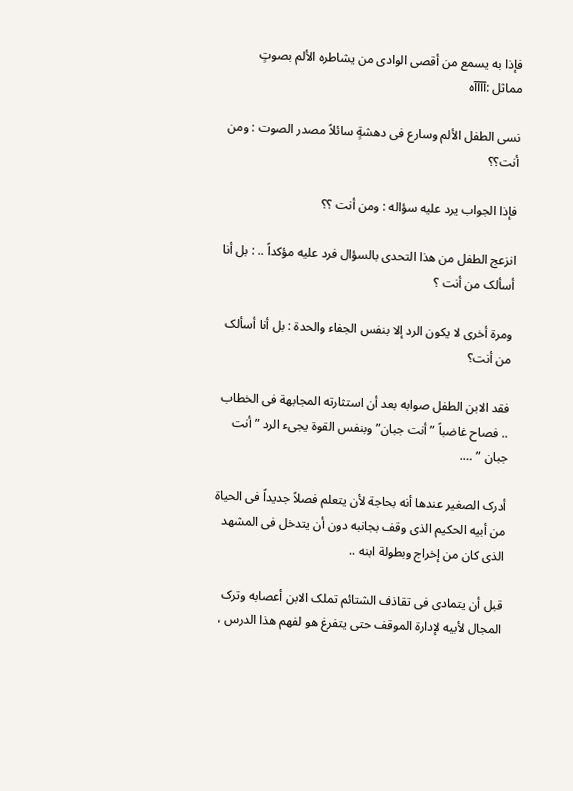فإذا به یسمع من أقصى الوادی من یشاطره الألم بصوتٍ مماثل :آآآآه

نسی الطفل الألم وسارع فی دهشةٍ سائلاً مصدر الصوت : ومن أنت؟؟

فإذا الجواب یرد علیه سؤاله : ومن أنت ؟؟

انزعج الطفل من هذا التحدی بالسؤال فرد علیه مؤکداً .. : بل أنا أسألک من أنت ؟

ومرة أخرى لا یکون الرد إلا بنفس الجفاء والحدة : بل أنا أسألک من أنت؟

فقد الابن الطفل صوابه بعد أن استثارته المجابهة فی الخطاب .. فصاح غاضباً ” أنت جبان” وبنفس القوة یجیء الرد ” أنت جبان ” ….

أدرک الصغیر عندها أنه بحاجة لأن یتعلم فصلاً جدیداً فی الحیاة من أبیه الحکیم الذی وقف بجانبه دون أن یتدخل فی المشهد الذی کان من إخراج وبطولة ابنه ..

قبل أن یتمادى فی تقاذف الشتائم تملک الابن أعصابه وترک المجال لأبیه لإدارة الموقف حتى یتفرغ هو لفهم هذا الدرس ،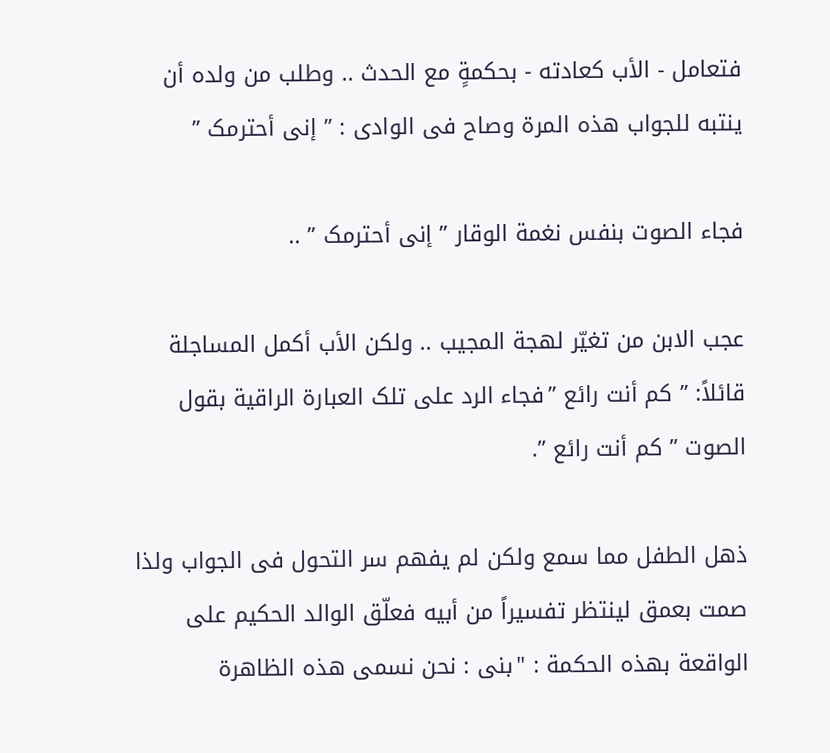فتعامل - الأب کعادته - بحکمةٍ مع الحدث .. وطلب من ولده أن ینتبه للجواب هذه المرة وصاح فی الوادی : ” إنی أحترمک ”

فجاء الصوت بنفس نغمة الوقار ” إنی أحترمک ” ..

عجب الابن من تغیّر لهجة المجیب .. ولکن الأب أکمل المساجلة قائلاً: ” کم أنت رائع ”فجاء الرد على تلک العبارة الراقیة بقول الصوت ” کم أنت رائع ”.

ذهل الطفل مما سمع ولکن لم یفهم سر التحول فی الجواب ولذا صمت بعمق لینتظر تفسیراً من أبیه فعلّق الوالد الحکیم على الواقعة بهذه الحکمة : "بنی : نحن نسمی هذه الظاهرة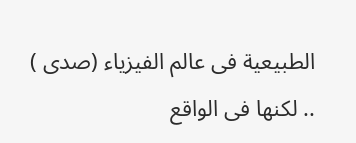الطبیعیة فی عالم الفیزیاء (صدى ) .. لکنها فی الواقع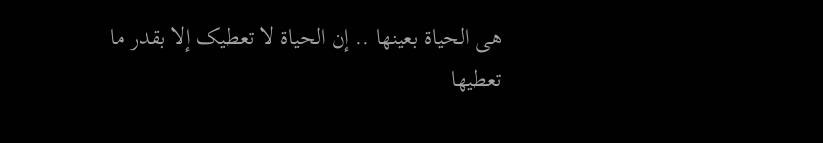هی الحیاة بعینها .. إن الحیاة لا تعطیک إلا بقدر ما تعطیها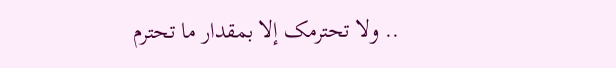.. ولا تحترمک إلا بمقدار ما تحترم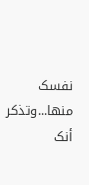نفسک منها...وتذکر أنک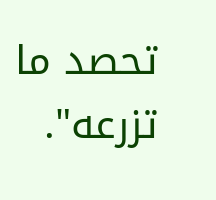تحصد ما تزرعه".